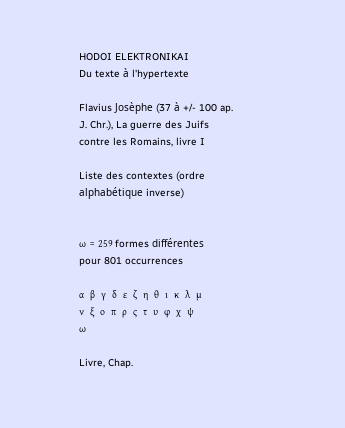HODOI ELEKTRONIKAI
Du texte à l'hypertexte

Flavius Josèphe (37 à +/- 100 ap. J. Chr.), La guerre des Juifs contre les Romains, livre I

Liste des contextes (ordre alphabétique inverse)


ω  =  259 formes différentes pour 801 occurrences

α   β   γ   δ   ε   ζ   η   θ   ι   κ   λ   μ   ν   ξ   ο   π   ρ   ς   τ   υ   φ   χ   ψ   ω

Livre, Chap.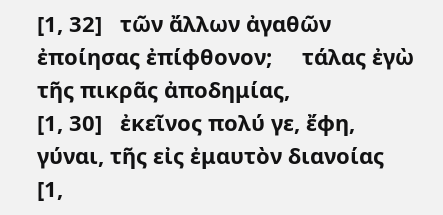[1, 32]   τῶν ἄλλων ἀγαθῶν ἐποίησας ἐπίφθονον;     τάλας ἐγὼ τῆς πικρᾶς ἀποδημίας,
[1, 30]   ἐκεῖνος πολύ γε, ἔφη,     γύναι, τῆς εἰς ἐμαυτὸν διανοίας
[1,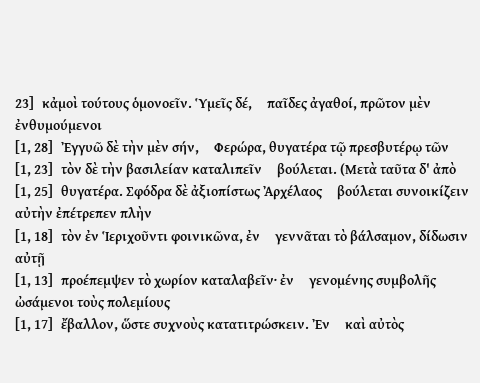23]   κἀμοὶ τούτους ὁμονοεῖν. Ὑμεῖς δέ,     παῖδες ἀγαθοί, πρῶτον μὲν ἐνθυμούμενοι
[1, 28]   Ἐγγυῶ δὲ τὴν μὲν σήν,     Φερώρα, θυγατέρα τῷ πρεσβυτέρῳ τῶν
[1, 23]   τὸν δὲ τὴν βασιλείαν καταλιπεῖν     βούλεται. (Μετὰ ταῦτα δ' ἀπὸ
[1, 25]   θυγατέρα. Σφόδρα δὲ ἀξιοπίστως Ἀρχέλαος     βούλεται συνοικίζειν αὐτὴν ἐπέτρεπεν πλὴν
[1, 18]   τὸν ἐν Ἱεριχοῦντι φοινικῶνα, ἐν     γεννᾶται τὸ βάλσαμον, δίδωσιν αὐτῇ
[1, 13]   προέπεμψεν τὸ χωρίον καταλαβεῖν· ἐν     γενομένης συμβολῆς ὠσάμενοι τοὺς πολεμίους
[1, 17]   ἔβαλλον, ὥστε συχνοὺς κατατιτρώσκειν. Ἐν     καὶ αὐτὸς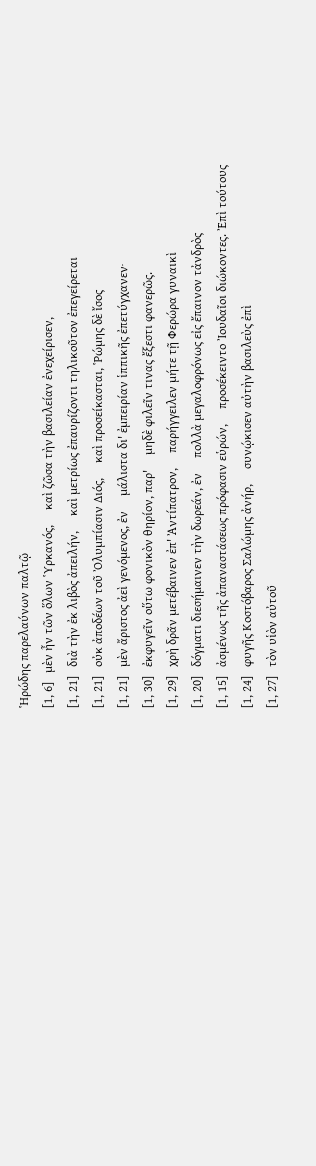Ἡρώδης παρελαύνων παλτῷ
[1, 6]   μὲν ἦν τῶν ὅλων Ὑρκανός,     καὶ ζῶσα τὴν βασιλείαν ἐνεχείρισεν,
[1, 21]   διὰ τὴν ἐκ λιβὸς ἀπειλήν,     καὶ μετρίως ἐπαυρίζοντι τηλικοῦτον ἐπεγείρεται
[1, 21]   οὐκ ἀποδέων τοῦ Ὀλυμπίασιν Διός,     καὶ προσείκασται, Ῥώμης δὲ ἴσος
[1, 21]   μὲν ἄριστος ἀεὶ γενόμενος, ἐν     μάλιστα δι' ἐμπειρίαν ἱππικῆς ἐπετύγχανεν·
[1, 30]   ἐκφυγεῖν οὕτω φονικὸν θηρίον, παρ'     μηδὲ φιλεῖν τινας ἔξεστι φανερῶς.
[1, 29]   χρὴ δρᾶν μετέβαινεν ἐπ' Ἀντίπατρον,     παρήγγειλεν μήτε τῇ Φερώρα γυναικὶ
[1, 20]   δόγματι διεσήμαινεν τὴν δωρεάν, ἐν     πολλὰ μεγαλοφρόνως εἰς ἔπαινον τἀνδρὸς
[1, 15]   ἀσμένως τῆς ἀπαναστάσεως πρόφασιν εὑρών,     προσέκειντο Ἰουδαῖοι διώκοντες. Ἐπὶ τούτους
[1, 24]   φυγῆς Κοστόβαρος Σαλώμης ἀνήρ,     συνῴκισεν αὐτὴν βασιλεὺς ἐπὶ
[1, 27]   τὸν υἱὸν αὐτοῦ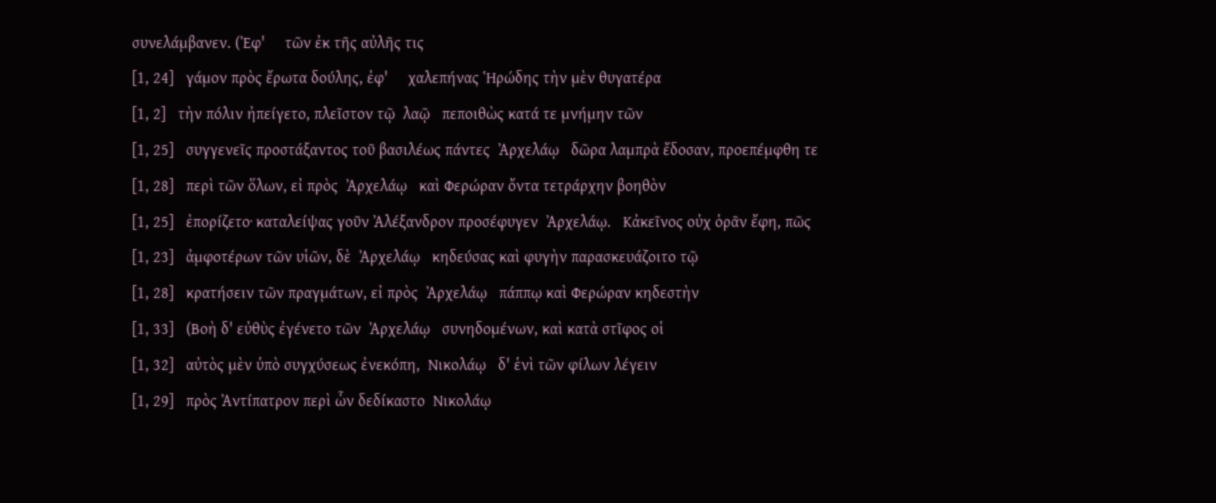συνελάμβανεν. (Ἐφ'     τῶν ἐκ τῆς αὐλῆς τις
[1, 24]   γάμον πρὸς ἔρωτα δούλης, ἐφ'     χαλεπήνας Ἡρώδης τὴν μὲν θυγατέρα
[1, 2]   τὴν πόλιν ἠπείγετο, πλεῖστον τῷ  λαῷ   πεποιθὼς κατά τε μνήμην τῶν
[1, 25]   συγγενεῖς προστάξαντος τοῦ βασιλέως πάντες  Ἀρχελάῳ   δῶρα λαμπρὰ ἔδοσαν, προεπέμφθη τε
[1, 28]   περὶ τῶν ὅλων, εἰ πρὸς  Ἀρχελάῳ   καὶ Φερώραν ὄντα τετράρχην βοηθὸν
[1, 25]   ἐπορίζετο· καταλείψας γοῦν Ἀλέξανδρον προσέφυγεν  Ἀρχελάῳ.   Κἀκεῖνος οὐχ ὁρᾶν ἔφη, πῶς
[1, 23]   ἀμφοτέρων τῶν υἱῶν, δὲ  Ἀρχελάῳ   κηδεύσας καὶ φυγὴν παρασκευάζοιτο τῷ
[1, 28]   κρατήσειν τῶν πραγμάτων, εἰ πρὸς  Ἀρχελάῳ   πάππῳ καὶ Φερώραν κηδεστὴν
[1, 33]   (Βοὴ δ' εὐθὺς ἐγένετο τῶν  Ἀρχελάῳ   συνηδομένων, καὶ κατὰ στῖφος οἱ
[1, 32]   αὐτὸς μὲν ὑπὸ συγχύσεως ἐνεκόπη,  Νικολάῳ   δ' ἑνὶ τῶν φίλων λέγειν
[1, 29]   πρὸς Ἀντίπατρον περὶ ὧν δεδίκαστο  Νικολάῳ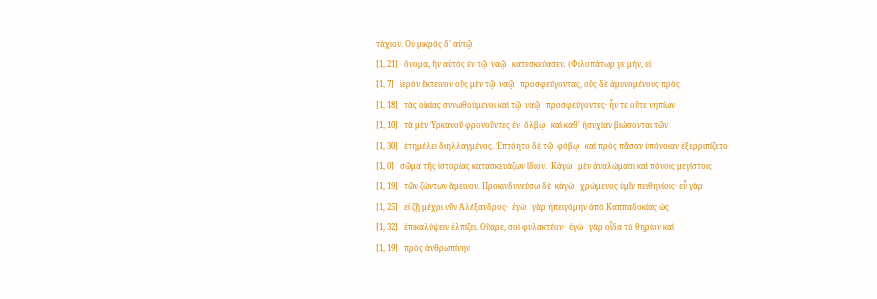τάχιον. Οὐ μικρὸς δ' αὐτῷ
[1, 21]   ὄνομα, ἣν αὐτὸς ἐν τῷ  ναῷ   κατεσκεύασεν. (Φιλοπάτωρ γε μήν, εἰ
[1, 7]   ἱερὸν ἔκτεινον οὓς μὲν τῷ  ναῷ   προσφεύγοντας, οὓς δὲ ἀμυνομένους πρὸς
[1, 18]   τὰς οἰκίας συνωθούμενοι καὶ τῷ  ναῷ   προσφεύγοντες· ἦν τε οὔτε νηπίων
[1, 10]   τὰ μὲν Ὑρκανοῦ φρονοῦντες ἐν  ὄλβῳ   καὶ καθ' ἡσυχίαν βιώσονται τῶν
[1, 30]   ἐτημέλει διηλλαγμένος. Ἐπτόητο δὲ τῷ  φόβῳ   καὶ πρὸς πᾶσαν ὑπόνοιαν ἐξερριπίζετο
[1, 0]   σῶμα τῆς ἱστορίας κατασκευάζων ἴδιον.  Κἀγὼ   μὲν ἀναλώμασι καὶ πόνοις μεγίστοις
[1, 19]   τῶν ζώντων ἄμεινον. Προκινδυνεύσω δὲ  κἀγὼ   χρώμενος ὑμῖν πειθηνίοις· εὖ γὰρ
[1, 25]   εἰ ζῇ μέχρι νῦν Ἀλέξανδρος·  ἐγὼ   γὰρ ἠπειγόμην ἀπὸ Καππαδοκίας ὡς
[1, 32]   ἐπικαλύψειν ἐλπίζει. Οὔαρε, σοὶ φυλακτέον·  ἐγὼ   γὰρ οἶδα τὸ θηρίον καὶ
[1, 19]   πρὸς ἀνθρωπίνην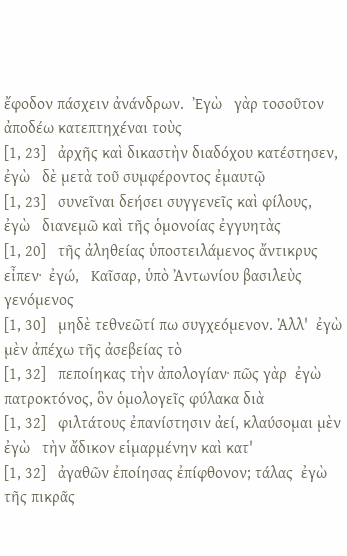ἔφοδον πάσχειν ἀνάνδρων.  Ἐγὼ   γὰρ τοσοῦτον ἀποδέω κατεπτηχέναι τοὺς
[1, 23]   ἀρχῆς καὶ δικαστὴν διαδόχου κατέστησεν,  ἐγὼ   δὲ μετὰ τοῦ συμφέροντος ἐμαυτῷ
[1, 23]   συνεῖναι δεήσει συγγενεῖς καὶ φίλους,  ἐγὼ   διανεμῶ καὶ τῆς ὁμονοίας ἐγγυητὰς
[1, 20]   τῆς ἀληθείας ὑποστειλάμενος ἄντικρυς εἶπεν·  ἐγώ,   Καῖσαρ, ὑπὸ Ἀντωνίου βασιλεὺς γενόμενος
[1, 30]   μηδὲ τεθνεῶτί πω συγχεόμενον. Ἀλλ'  ἐγὼ   μὲν ἀπέχω τῆς ἀσεβείας τὸ
[1, 32]   πεποίηκας τὴν ἀπολογίαν· πῶς γὰρ  ἐγὼ   πατροκτόνος, ὃν ὁμολογεῖς φύλακα διὰ
[1, 32]   φιλτάτους ἐπανίστησιν ἀεί, κλαύσομαι μὲν  ἐγὼ   τὴν ἄδικον εἱμαρμένην καὶ κατ'
[1, 32]   ἀγαθῶν ἐποίησας ἐπίφθονον; τάλας  ἐγὼ   τῆς πικρᾶς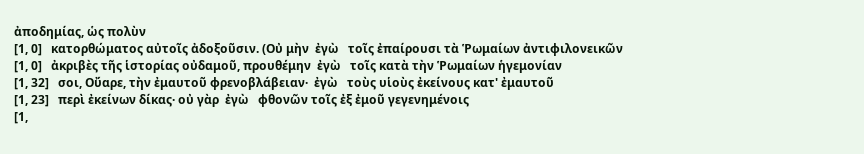ἀποδημίας, ὡς πολὺν
[1, 0]   κατορθώματος αὐτοῖς ἀδοξοῦσιν. (Οὐ μὴν  ἐγὼ   τοῖς ἐπαίρουσι τὰ Ῥωμαίων ἀντιφιλονεικῶν
[1, 0]   ἀκριβὲς τῆς ἱστορίας οὐδαμοῦ, προυθέμην  ἐγὼ   τοῖς κατὰ τὴν Ῥωμαίων ἡγεμονίαν
[1, 32]   σοι, Οὔαρε, τὴν ἐμαυτοῦ φρενοβλάβειαν·  ἐγὼ   τοὺς υἱοὺς ἐκείνους κατ' ἐμαυτοῦ
[1, 23]   περὶ ἐκείνων δίκας· οὐ γὰρ  ἐγὼ   φθονῶν τοῖς ἐξ ἐμοῦ γεγενημένοις
[1,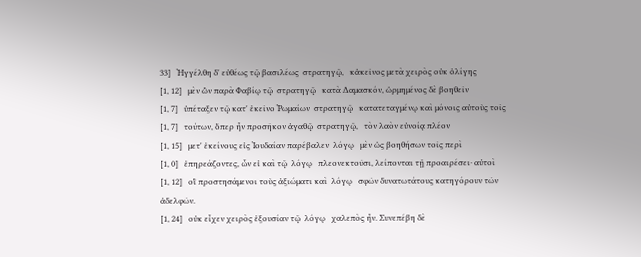33]   Ἠγγέλθη δ' εὐθέως τῷ βασιλέως  στρατηγῷ,   κἀκεῖνος μετὰ χειρὸς οὐκ ὀλίγης
[1, 12]   μὲν ὢν παρὰ Φαβίῳ τῷ  στρατηγῷ   κατὰ Δαμασκόν, ὡρμημένος δὲ βοηθεῖν
[1, 7]   ὑπέταξεν τῷ κατ' ἐκεῖνο Ῥωμαίων  στρατηγῷ   κατατεταγμένῳ καὶ μόνοις αὐτοὺς τοῖς
[1, 7]   τούτων, ὅπερ ἦν προσῆκον ἀγαθῷ  στρατηγῷ,   τὸν λαὸν εὐνοίᾳ πλέον
[1, 15]   μετ' ἐκείνους εἰς Ἰουδαίαν παρέβαλεν  λόγῳ   μὲν ὡς βοηθήσων τοῖς περὶ
[1, 0]   ἐπηρεάζοντες, ὧν εἰ καὶ τῷ  λόγῳ   πλεονεκτοῦσι, λείπονται τῇ προαιρέσει· αὐτοὶ
[1, 12]   οἳ προστησάμενοι τοὺς ἀξιώματι καὶ  λόγῳ   σφῶν δυνατωτάτους κατηγόρουν τῶν ἀδελφῶν.
[1, 24]   οὐκ εἶχεν χειρὸς ἐξουσίαν τῷ  λόγῳ   χαλεπὸς ἦν. Συνεπέβη δὲ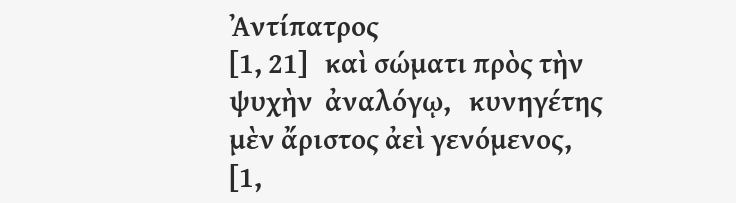Ἀντίπατρος
[1, 21]   καὶ σώματι πρὸς τὴν ψυχὴν  ἀναλόγῳ,   κυνηγέτης μὲν ἄριστος ἀεὶ γενόμενος,
[1,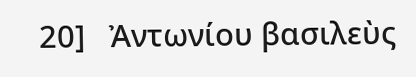20]   Ἀντωνίου βασιλεὺς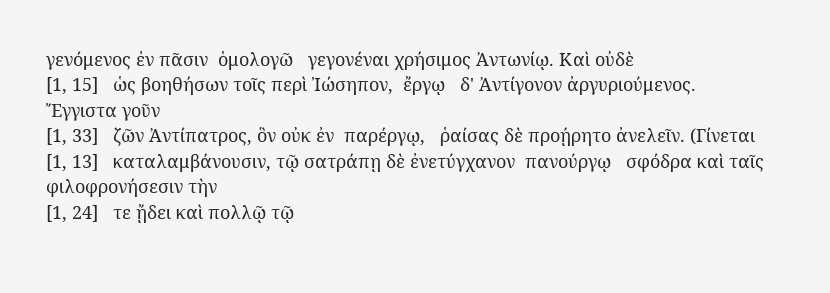γενόμενος ἐν πᾶσιν  ὁμολογῶ   γεγονέναι χρήσιμος Ἀντωνίῳ. Καὶ οὐδὲ
[1, 15]   ὡς βοηθήσων τοῖς περὶ Ἰώσηπον,  ἔργῳ   δ' Ἀντίγονον ἀργυριούμενος. Ἔγγιστα γοῦν
[1, 33]   ζῶν Ἀντίπατρος, ὃν οὐκ ἐν  παρέργῳ,   ῥαίσας δὲ προῄρητο ἀνελεῖν. (Γίνεται
[1, 13]   καταλαμβάνουσιν, τῷ σατράπῃ δὲ ἐνετύγχανον  πανούργῳ   σφόδρα καὶ ταῖς φιλοφρονήσεσιν τὴν
[1, 24]   τε ᾔδει καὶ πολλῷ τῷ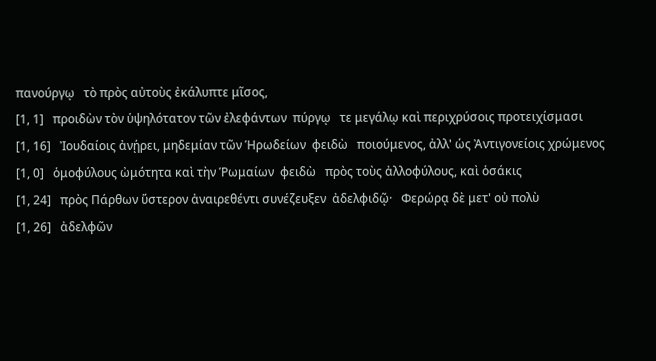πανούργῳ   τὸ πρὸς αὐτοὺς ἐκάλυπτε μῖσος,
[1, 1]   προιδὼν τὸν ὑψηλότατον τῶν ἐλεφάντων  πύργῳ   τε μεγάλῳ καὶ περιχρύσοις προτειχίσμασι
[1, 16]   Ἰουδαίοις ἀνῄρει, μηδεμίαν τῶν Ἡρωδείων  φειδὼ   ποιούμενος, ἀλλ' ὡς Ἀντιγονείοις χρώμενος
[1, 0]   ὁμοφύλους ὠμότητα καὶ τὴν Ῥωμαίων  φειδὼ   πρὸς τοὺς ἀλλοφύλους, καὶ ὁσάκις
[1, 24]   πρὸς Πάρθων ὕστερον ἀναιρεθέντι συνέζευξεν  ἀδελφιδῷ·   Φερώρᾳ δὲ μετ' οὐ πολὺ
[1, 26]   ἀδελφῶν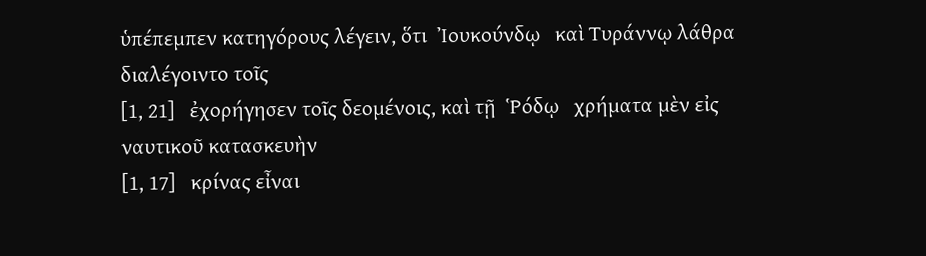ὑπέπεμπεν κατηγόρους λέγειν, ὅτι  Ἰουκούνδῳ   καὶ Τυράννῳ λάθρα διαλέγοιντο τοῖς
[1, 21]   ἐχορήγησεν τοῖς δεομένοις, καὶ τῇ  Ῥόδῳ   χρήματα μὲν εἰς ναυτικοῦ κατασκευὴν
[1, 17]   κρίνας εἶναι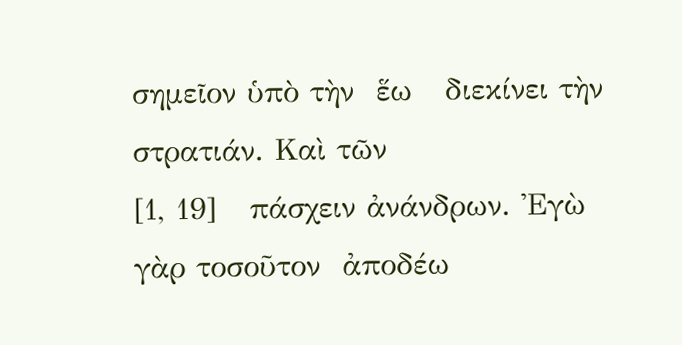σημεῖον ὑπὸ τὴν  ἕω   διεκίνει τὴν στρατιάν. Καὶ τῶν
[1, 19]   πάσχειν ἀνάνδρων. Ἐγὼ γὰρ τοσοῦτον  ἀποδέω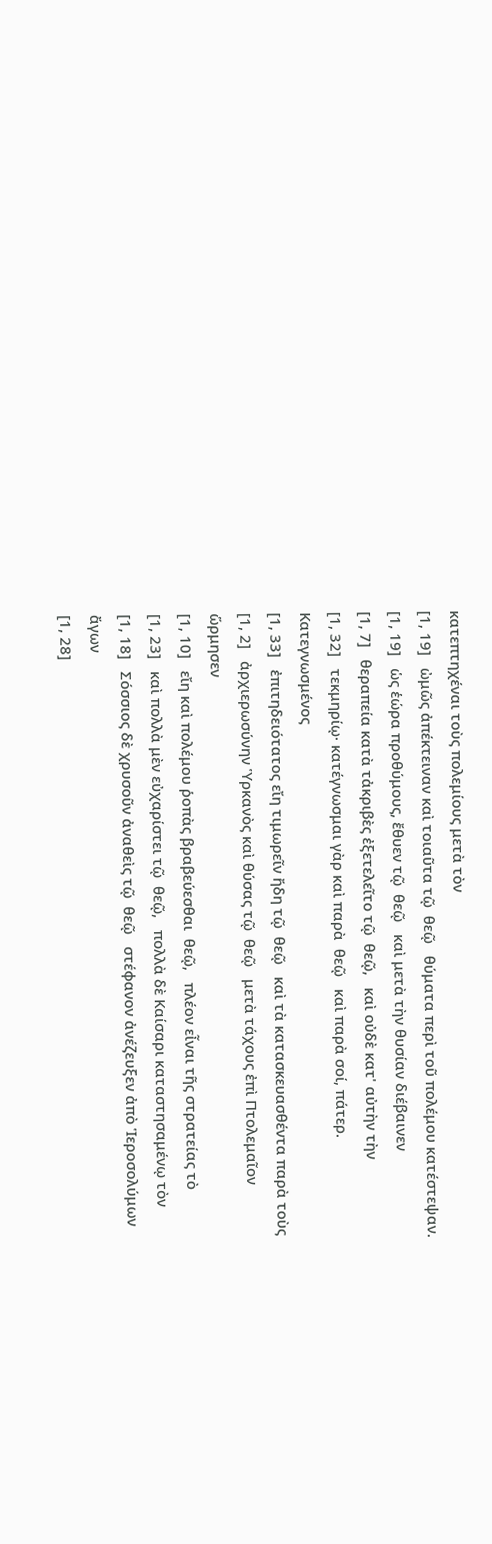κατεπτηχέναι τοὺς πολεμίους μετὰ τὸν
[1, 19]   ὠμῶς ἀπέκτειναν καὶ τοιαῦτα τῷ  θεῷ   θύματα περὶ τοῦ πολέμου κατέστεψαν.
[1, 19]   ὡς ἑώρα προθύμους, ἔθυεν τῷ  θεῷ   καὶ μετὰ τὴν θυσίαν διέβαινεν
[1, 7]   θεραπεία κατὰ τἀκριβὲς ἐξετελεῖτο τῷ  θεῷ,   καὶ οὐδὲ κατ' αὐτὴν τὴν
[1, 32]   τεκμηρίῳ· κατέγνωσμαι γὰρ καὶ παρὰ  θεῷ   καὶ παρὰ σοί, πάτερ. Κατεγνωσμένος
[1, 33]   ἐπιτηδειότατος εἴη τιμωρεῖν ἤδη τῷ  θεῷ   καὶ τὰ κατασκευασθέντα παρὰ τοὺς
[1, 2]   ἀρχιερωσύνην Ὑρκανὸς καὶ θύσας τῷ  θεῷ   μετὰ τάχους ἐπὶ Πτολεμαῖον ὥρμησεν
[1, 10]   εἴη καὶ πολέμου ῥοπὰς βραβεύεσθαι  θεῷ,   πλέον εἶναι τῆς στρατείας τὸ
[1, 23]   καὶ πολλὰ μὲν εὐχαρίστει τῷ  θεῷ,   πολλὰ δὲ Καίσαρι καταστησαμένῳ τὸν
[1, 18]   Σόσσιος δὲ χρυσοῦν ἀναθεὶς τῷ  θεῷ   στέφανον ἀνέζευξεν ἀπὸ Ἱεροσολύμων ἄγων
[1, 28]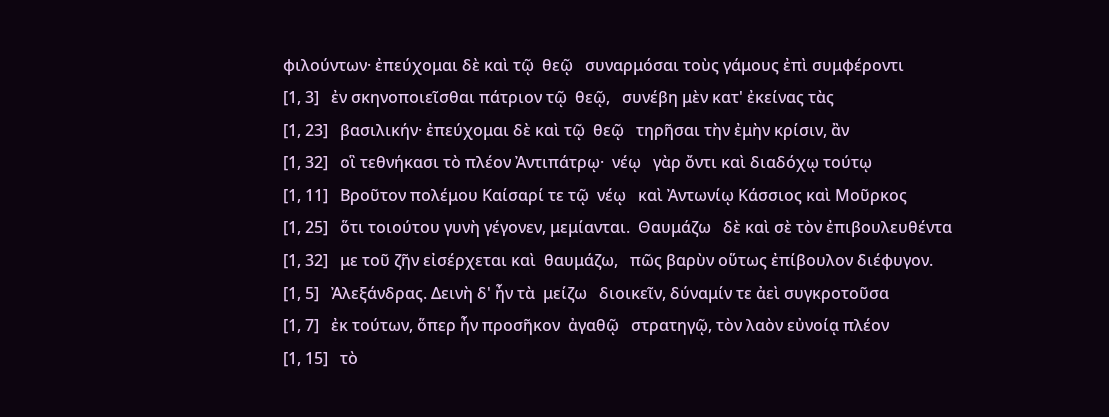φιλούντων· ἐπεύχομαι δὲ καὶ τῷ  θεῷ   συναρμόσαι τοὺς γάμους ἐπὶ συμφέροντι
[1, 3]   ἐν σκηνοποιεῖσθαι πάτριον τῷ  θεῷ,   συνέβη μὲν κατ' ἐκείνας τὰς
[1, 23]   βασιλικήν· ἐπεύχομαι δὲ καὶ τῷ  θεῷ   τηρῆσαι τὴν ἐμὴν κρίσιν, ἂν
[1, 32]   οἳ τεθνήκασι τὸ πλέον Ἀντιπάτρῳ·  νέῳ   γὰρ ὄντι καὶ διαδόχῳ τούτῳ
[1, 11]   Βροῦτον πολέμου Καίσαρί τε τῷ  νέῳ   καὶ Ἀντωνίῳ Κάσσιος καὶ Μοῦρκος
[1, 25]   ὅτι τοιούτου γυνὴ γέγονεν, μεμίανται.  Θαυμάζω   δὲ καὶ σὲ τὸν ἐπιβουλευθέντα
[1, 32]   με τοῦ ζῆν εἰσέρχεται καὶ  θαυμάζω,   πῶς βαρὺν οὕτως ἐπίβουλον διέφυγον.
[1, 5]   Ἀλεξάνδρας. Δεινὴ δ' ἦν τὰ  μείζω   διοικεῖν, δύναμίν τε ἀεὶ συγκροτοῦσα
[1, 7]   ἐκ τούτων, ὅπερ ἦν προσῆκον  ἀγαθῷ   στρατηγῷ, τὸν λαὸν εὐνοίᾳ πλέον
[1, 15]   τὸ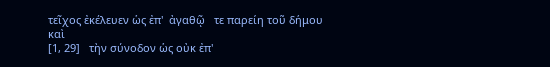τεῖχος ἐκέλευεν ὡς ἐπ'  ἀγαθῷ   τε παρείη τοῦ δήμου καὶ
[1, 29]   τὴν σύνοδον ὡς οὐκ ἐπ'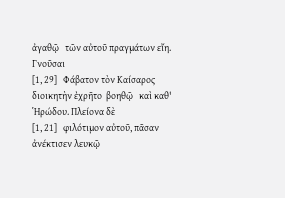ἀγαθῷ   τῶν αὐτοῦ πραγμάτων εἴη. Γνοῦσαι
[1, 29]   Φάβατον τὸν Καίσαρος διοικητὴν ἐχρῆτο  βοηθῷ   καὶ καθ' Ἡρώδου. Πλείονα δὲ
[1, 21]   φιλότιμον αὐτοῦ, πᾶσαν ἀνέκτισεν λευκῷ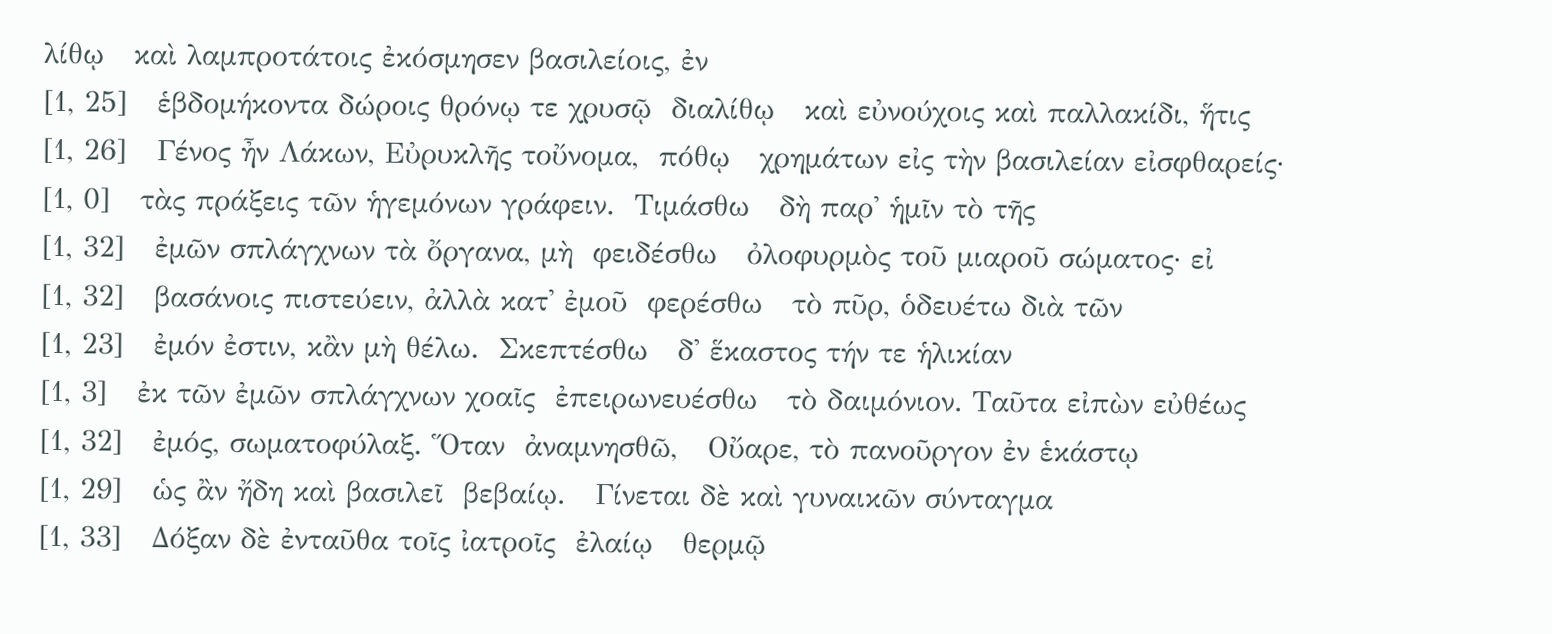λίθῳ   καὶ λαμπροτάτοις ἐκόσμησεν βασιλείοις, ἐν
[1, 25]   ἑβδομήκοντα δώροις θρόνῳ τε χρυσῷ  διαλίθῳ   καὶ εὐνούχοις καὶ παλλακίδι, ἥτις
[1, 26]   Γένος ἦν Λάκων, Εὐρυκλῆς τοὔνομα,  πόθῳ   χρημάτων εἰς τὴν βασιλείαν εἰσφθαρείς·
[1, 0]   τὰς πράξεις τῶν ἡγεμόνων γράφειν.  Τιμάσθω   δὴ παρ' ἡμῖν τὸ τῆς
[1, 32]   ἐμῶν σπλάγχνων τὰ ὄργανα, μὴ  φειδέσθω   ὀλοφυρμὸς τοῦ μιαροῦ σώματος· εἰ
[1, 32]   βασάνοις πιστεύειν, ἀλλὰ κατ' ἐμοῦ  φερέσθω   τὸ πῦρ, ὁδευέτω διὰ τῶν
[1, 23]   ἐμόν ἐστιν, κἂν μὴ θέλω.  Σκεπτέσθω   δ' ἕκαστος τήν τε ἡλικίαν
[1, 3]   ἐκ τῶν ἐμῶν σπλάγχνων χοαῖς  ἐπειρωνευέσθω   τὸ δαιμόνιον. Ταῦτα εἰπὼν εὐθέως
[1, 32]   ἐμός, σωματοφύλαξ. Ὅταν  ἀναμνησθῶ,   Οὔαρε, τὸ πανοῦργον ἐν ἑκάστῳ
[1, 29]   ὡς ἂν ἤδη καὶ βασιλεῖ  βεβαίῳ.   Γίνεται δὲ καὶ γυναικῶν σύνταγμα
[1, 33]   Δόξαν δὲ ἐνταῦθα τοῖς ἰατροῖς  ἐλαίῳ   θερμῷ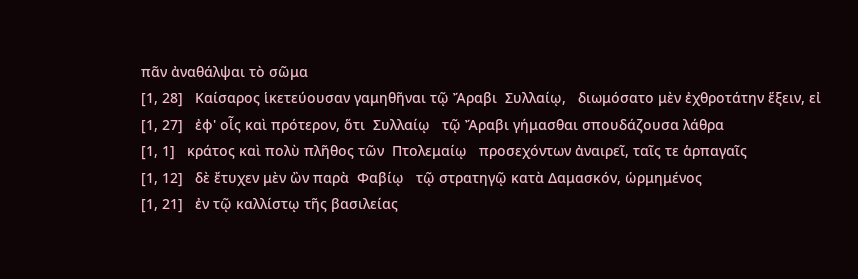πᾶν ἀναθάλψαι τὸ σῶμα
[1, 28]   Καίσαρος ἱκετεύουσαν γαμηθῆναι τῷ Ἄραβι  Συλλαίῳ,   διωμόσατο μὲν ἐχθροτάτην ἕξειν, εἰ
[1, 27]   ἐφ' οἷς καὶ πρότερον, ὅτι  Συλλαίῳ   τῷ Ἄραβι γήμασθαι σπουδάζουσα λάθρα
[1, 1]   κράτος καὶ πολὺ πλῆθος τῶν  Πτολεμαίῳ   προσεχόντων ἀναιρεῖ, ταῖς τε ἁρπαγαῖς
[1, 12]   δὲ ἔτυχεν μὲν ὢν παρὰ  Φαβίῳ   τῷ στρατηγῷ κατὰ Δαμασκόν, ὡρμημένος
[1, 21]   ἐν τῷ καλλίστῳ τῆς βασιλείας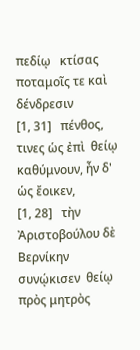πεδίῳ   κτίσας ποταμοῖς τε καὶ δένδρεσιν
[1, 31]   πένθος, τινες ὡς ἐπὶ  θείῳ   καθύμνουν, ἦν δ' ὡς ἔοικεν,
[1, 28]   τὴν Ἀριστοβούλου δὲ Βερνίκην συνῴκισεν  θείῳ   πρὸς μητρὸς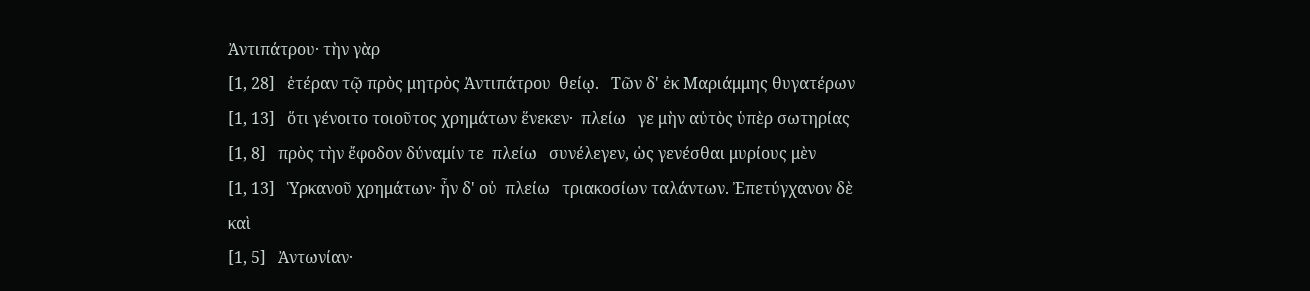Ἀντιπάτρου· τὴν γὰρ
[1, 28]   ἑτέραν τῷ πρὸς μητρὸς Ἀντιπάτρου  θείῳ.   Τῶν δ' ἐκ Μαριάμμης θυγατέρων
[1, 13]   ὅτι γένοιτο τοιοῦτος χρημάτων ἕνεκεν·  πλείω   γε μὴν αὐτὸς ὑπὲρ σωτηρίας
[1, 8]   πρὸς τὴν ἔφοδον δύναμίν τε  πλείω   συνέλεγεν, ὡς γενέσθαι μυρίους μὲν
[1, 13]   Ὑρκανοῦ χρημάτων· ἦν δ' οὐ  πλείω   τριακοσίων ταλάντων. Ἐπετύγχανον δὲ καὶ
[1, 5]   Ἀντωνίαν·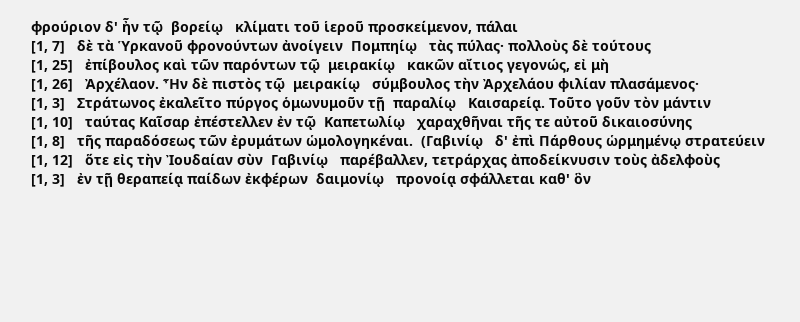φρούριον δ' ἦν τῷ  βορείῳ   κλίματι τοῦ ἱεροῦ προσκείμενον, πάλαι
[1, 7]   δὲ τὰ Ὑρκανοῦ φρονούντων ἀνοίγειν  Πομπηίῳ   τὰς πύλας· πολλοὺς δὲ τούτους
[1, 25]   ἐπίβουλος καὶ τῶν παρόντων τῷ  μειρακίῳ   κακῶν αἴτιος γεγονώς, εἰ μὴ
[1, 26]   Ἀρχέλαον. Ἦν δὲ πιστὸς τῷ  μειρακίῳ   σύμβουλος τὴν Ἀρχελάου φιλίαν πλασάμενος·
[1, 3]   Στράτωνος ἐκαλεῖτο πύργος ὁμωνυμοῦν τῇ  παραλίῳ   Καισαρείᾳ. Τοῦτο γοῦν τὸν μάντιν
[1, 10]   ταύτας Καῖσαρ ἐπέστελλεν ἐν τῷ  Καπετωλίῳ   χαραχθῆναι τῆς τε αὐτοῦ δικαιοσύνης
[1, 8]   τῆς παραδόσεως τῶν ἐρυμάτων ὡμολογηκέναι.  (Γαβινίῳ   δ' ἐπὶ Πάρθους ὡρμημένῳ στρατεύειν
[1, 12]   ὅτε εἰς τὴν Ἰουδαίαν σὺν  Γαβινίῳ   παρέβαλλεν, τετράρχας ἀποδείκνυσιν τοὺς ἀδελφοὺς
[1, 3]   ἐν τῇ θεραπείᾳ παίδων ἐκφέρων  δαιμονίῳ   προνοίᾳ σφάλλεται καθ' ὃν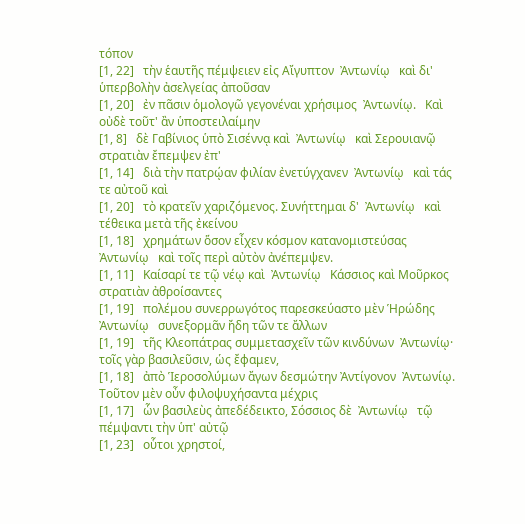τόπον
[1, 22]   τὴν ἑαυτῆς πέμψειεν εἰς Αἴγυπτον  Ἀντωνίῳ   καὶ δι' ὑπερβολὴν ἀσελγείας ἀποῦσαν
[1, 20]   ἐν πᾶσιν ὁμολογῶ γεγονέναι χρήσιμος  Ἀντωνίῳ.   Καὶ οὐδὲ τοῦτ' ἂν ὑποστειλαίμην
[1, 8]   δὲ Γαβίνιος ὑπὸ Σισέννᾳ καὶ  Ἀντωνίῳ   καὶ Σερουιανῷ στρατιὰν ἔπεμψεν ἐπ'
[1, 14]   διὰ τὴν πατρῴαν φιλίαν ἐνετύγχανεν  Ἀντωνίῳ   καὶ τάς τε αὐτοῦ καὶ
[1, 20]   τὸ κρατεῖν χαριζόμενος. Συνήττημαι δ'  Ἀντωνίῳ   καὶ τέθεικα μετὰ τῆς ἐκείνου
[1, 18]   χρημάτων ὅσον εἶχεν κόσμον κατανομιστεύσας  Ἀντωνίῳ   καὶ τοῖς περὶ αὐτὸν ἀνέπεμψεν.
[1, 11]   Καίσαρί τε τῷ νέῳ καὶ  Ἀντωνίῳ   Κάσσιος καὶ Μοῦρκος στρατιὰν ἀθροίσαντες
[1, 19]   πολέμου συνερρωγότος παρεσκεύαστο μὲν Ἡρώδης  Ἀντωνίῳ   συνεξορμᾶν ἤδη τῶν τε ἄλλων
[1, 19]   τῆς Κλεοπάτρας συμμετασχεῖν τῶν κινδύνων  Ἀντωνίῳ·   τοῖς γὰρ βασιλεῦσιν, ὡς ἔφαμεν,
[1, 18]   ἀπὸ Ἱεροσολύμων ἄγων δεσμώτην Ἀντίγονον  Ἀντωνίῳ.   Τοῦτον μὲν οὖν φιλοψυχήσαντα μέχρις
[1, 17]   ὧν βασιλεὺς ἀπεδέδεικτο, Σόσσιος δὲ  Ἀντωνίῳ   τῷ πέμψαντι τὴν ὑπ' αὐτῷ
[1, 23]   οὗτοι χρηστοί,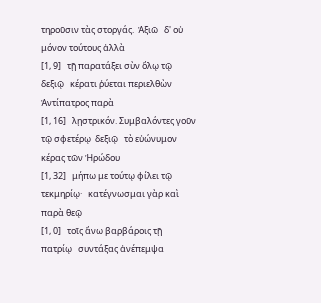τηροῦσιν τὰς στοργάς.  Ἀξιῶ   δ' οὐ μόνον τούτους ἀλλὰ
[1, 9]   τῇ παρατάξει σὺν ὅλῳ τῷ  δεξιῷ   κέρατι ῥύεται περιελθὼν Ἀντίπατρος παρὰ
[1, 16]   λῃστρικόν. Συμβαλόντες γοῦν τῷ σφετέρῳ  δεξιῷ   τὸ εὐώνυμον κέρας τῶν Ἡρώδου
[1, 32]   μήπω με τούτῳ φίλει τῷ  τεκμηρίῳ·   κατέγνωσμαι γὰρ καὶ παρὰ θεῷ
[1, 0]   τοῖς ἄνω βαρβάροις τῇ  πατρίῳ   συντάξας ἀνέπεμψα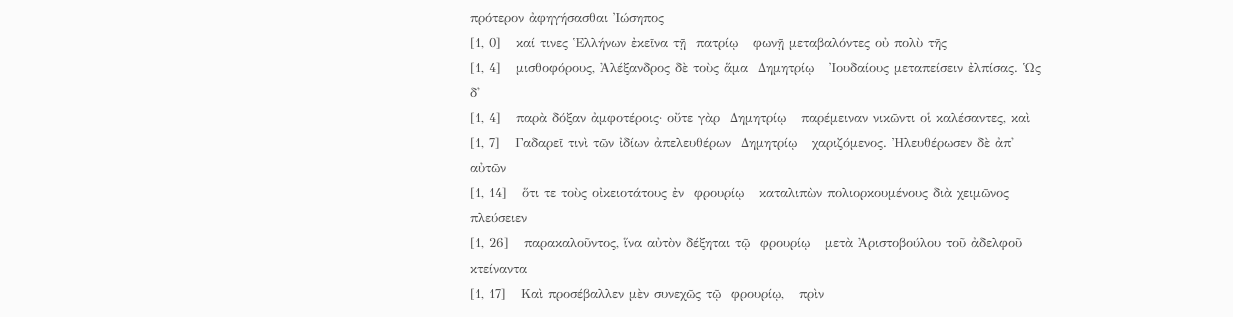πρότερον ἀφηγήσασθαι Ἰώσηπος
[1, 0]   καί τινες Ἑλλήνων ἐκεῖνα τῇ  πατρίῳ   φωνῇ μεταβαλόντες οὐ πολὺ τῆς
[1, 4]   μισθοφόρους, Ἀλέξανδρος δὲ τοὺς ἅμα  Δημητρίῳ   Ἰουδαίους μεταπείσειν ἐλπίσας. Ὡς δ'
[1, 4]   παρὰ δόξαν ἀμφοτέροις· οὔτε γὰρ  Δημητρίῳ   παρέμειναν νικῶντι οἱ καλέσαντες, καὶ
[1, 7]   Γαδαρεῖ τινὶ τῶν ἰδίων ἀπελευθέρων  Δημητρίῳ   χαριζόμενος. Ἠλευθέρωσεν δὲ ἀπ' αὐτῶν
[1, 14]   ὅτι τε τοὺς οἰκειοτάτους ἐν  φρουρίῳ   καταλιπὼν πολιορκουμένους διὰ χειμῶνος πλεύσειεν
[1, 26]   παρακαλοῦντος, ἵνα αὐτὸν δέξηται τῷ  φρουρίῳ   μετὰ Ἀριστοβούλου τοῦ ἀδελφοῦ κτείναντα
[1, 17]   Καὶ προσέβαλλεν μὲν συνεχῶς τῷ  φρουρίῳ,   πρὶν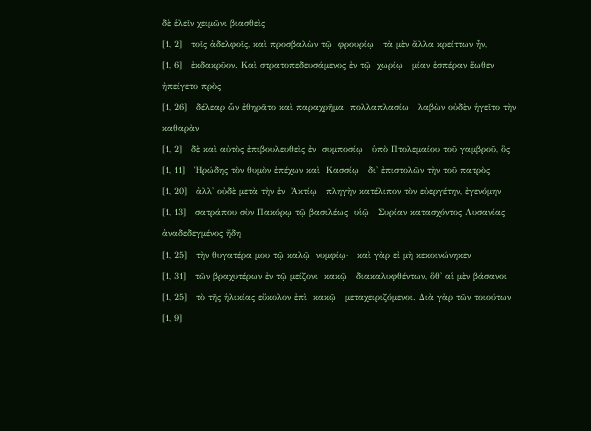δὲ ἑλεῖν χειμῶνι βιασθεὶς
[1, 2]   τοῖς ἀδελφοῖς, καὶ προσβαλὼν τῷ  φρουρίῳ   τὰ μὲν ἄλλα κρείττων ἦν,
[1, 6]   ἐκδακρῦον. Καὶ στρατοπεδευσάμενος ἐν τῷ  χωρίῳ   μίαν ἑσπέραν ἕωθεν ἠπείγετο πρὸς
[1, 26]   δέλεαρ ὧν ἐθηρᾶτο καὶ παραχρῆμα  πολλαπλασίω   λαβὼν οὐδὲν ἡγεῖτο τὴν καθαρὰν
[1, 2]   δὲ καὶ αὐτὸς ἐπιβουλευθεὶς ἐν  συμποσίῳ   ὑπὸ Πτολεμαίου τοῦ γαμβροῦ, ὃς
[1, 11]   Ἡρώδης τὸν θυμὸν ἐπέχων καὶ  Κασσίῳ   δι' ἐπιστολῶν τὴν τοῦ πατρὸς
[1, 20]   ἀλλ' οὐδὲ μετὰ τὴν ἐν  Ἀκτίῳ   πληγὴν κατέλιπον τὸν εὐεργέτην, ἐγενόμην
[1, 13]   σατράπου σὺν Πακόρῳ τῷ βασιλέως  υἱῷ   Συρίαν κατασχόντος Λυσανίας ἀναδεδεγμένος ἤδη
[1, 25]   τὴν θυγατέρα μου τῷ καλῷ  νυμφίῳ·   καὶ γὰρ εἰ μὴ κεκοινώνηκεν
[1, 31]   τῶν βραχυτέρων ἐν τῷ μείζονι  κακῷ   διακαλυφθέντων, ὅθ' αἱ μὲν βάσανοι
[1, 25]   τὸ τῆς ἡλικίας εὔκολον ἐπὶ  κακῷ   μεταχειριζόμενοι. Διὰ γὰρ τῶν τοιούτων
[1, 9]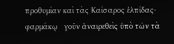προθυμίαν καὶ τὰς Καίσαρος ἐλπίδας·  φαρμάκῳ   γοῦν ἀναιρεθεὶς ὑπὸ τῶν τὰ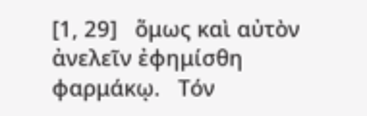[1, 29]   ὅμως καὶ αὐτὸν ἀνελεῖν ἐφημίσθη  φαρμάκῳ.   Τόν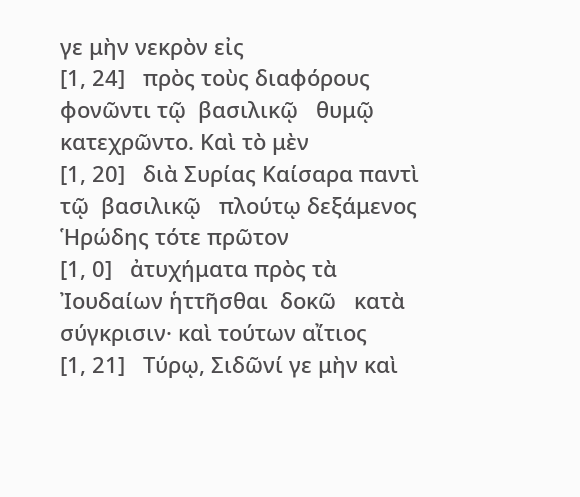γε μὴν νεκρὸν εἰς
[1, 24]   πρὸς τοὺς διαφόρους φονῶντι τῷ  βασιλικῷ   θυμῷ κατεχρῶντο. Καὶ τὸ μὲν
[1, 20]   διὰ Συρίας Καίσαρα παντὶ τῷ  βασιλικῷ   πλούτῳ δεξάμενος Ἡρώδης τότε πρῶτον
[1, 0]   ἀτυχήματα πρὸς τὰ Ἰουδαίων ἡττῆσθαι  δοκῶ   κατὰ σύγκρισιν· καὶ τούτων αἴτιος
[1, 21]   Τύρῳ, Σιδῶνί γε μὴν καὶ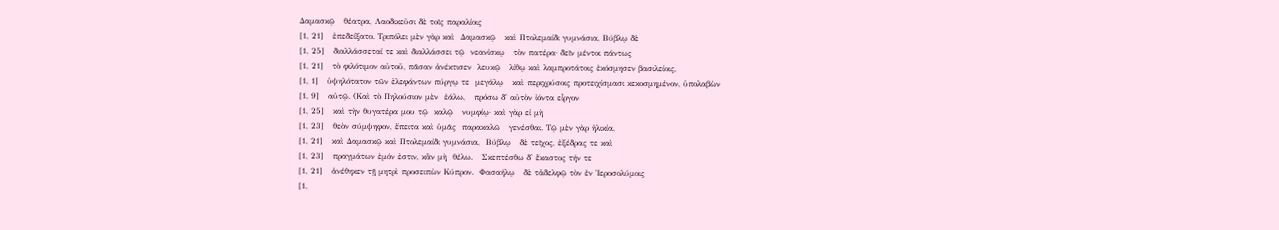Δαμασκῷ   θέατρα, Λαοδικεῦσι δὲ τοῖς παραλίοις
[1, 21]   ἐπεδείξατο. Τριπόλει μὲν γὰρ καὶ  Δαμασκῷ   καὶ Πτολεμαίδι γυμνάσια, Βύβλῳ δὲ
[1, 25]   διαλλάσσεταί τε καὶ διαλλάσσει τῷ  νεανίσκῳ   τὸν πατέρα· δεῖν μέντοι πάντως
[1, 21]   τὸ φιλότιμον αὐτοῦ, πᾶσαν ἀνέκτισεν  λευκῷ   λίθῳ καὶ λαμπροτάτοις ἐκόσμησεν βασιλείοις,
[1, 1]   ὑψηλότατον τῶν ἐλεφάντων πύργῳ τε  μεγάλῳ   καὶ περιχρύσοις προτειχίσμασι κεκοσμημένον, ὑπολαβὼν
[1, 9]   αὐτῷ. (Καὶ τὸ Πηλούσιον μὲν  ἑάλω,   πρόσω δ' αὐτὸν ἰόντα εἶργον
[1, 25]   καὶ τὴν θυγατέρα μου τῷ  καλῷ   νυμφίῳ· καὶ γὰρ εἰ μὴ
[1, 23]   θεὸν σύμψηφον, ἔπειτα καὶ ὑμᾶς  παρακαλῶ   γενέσθαι. Τῷ μὲν γὰρ ἡλικία,
[1, 21]   καὶ Δαμασκῷ καὶ Πτολεμαίδι γυμνάσια,  Βύβλῳ   δὲ τεῖχος, ἐξέδρας τε καὶ
[1, 23]   πραγμάτων ἐμόν ἐστιν, κἂν μὴ  θέλω.   Σκεπτέσθω δ' ἕκαστος τήν τε
[1, 21]   ἀνέθηκεν τῇ μητρὶ προσειπὼν Κύπρον.  Φασαήλῳ   δὲ τἀδελφῷ τὸν ἐν Ἱεροσολύμοις
[1,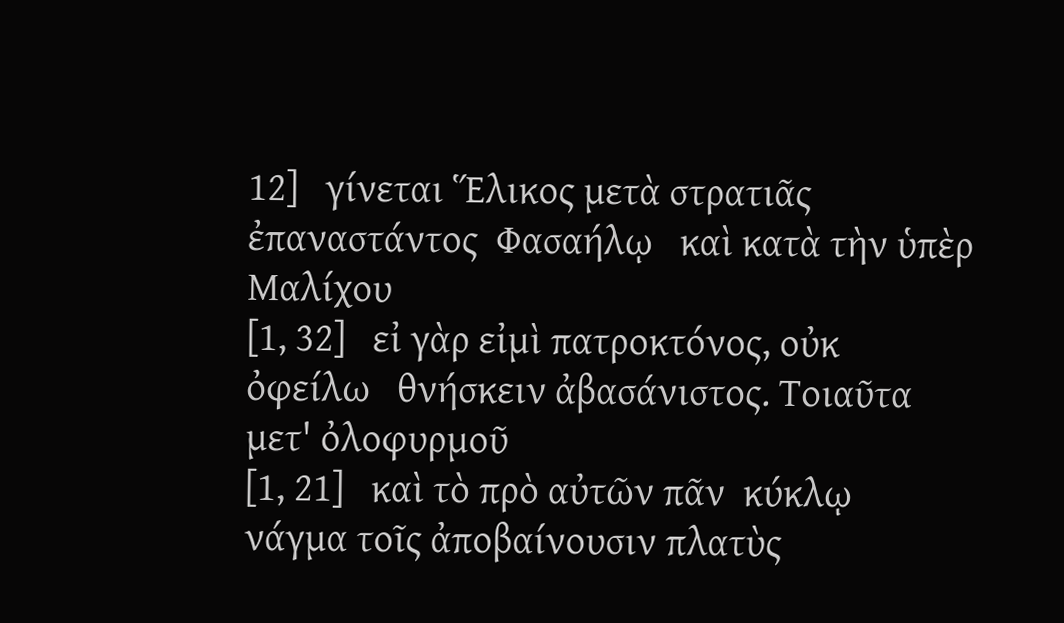12]   γίνεται Ἕλικος μετὰ στρατιᾶς ἐπαναστάντος  Φασαήλῳ   καὶ κατὰ τὴν ὑπὲρ Μαλίχου
[1, 32]   εἰ γὰρ εἰμὶ πατροκτόνος, οὐκ  ὀφείλω   θνήσκειν ἀβασάνιστος. Τοιαῦτα μετ' ὀλοφυρμοῦ
[1, 21]   καὶ τὸ πρὸ αὐτῶν πᾶν  κύκλῳ   νάγμα τοῖς ἀποβαίνουσιν πλατὺς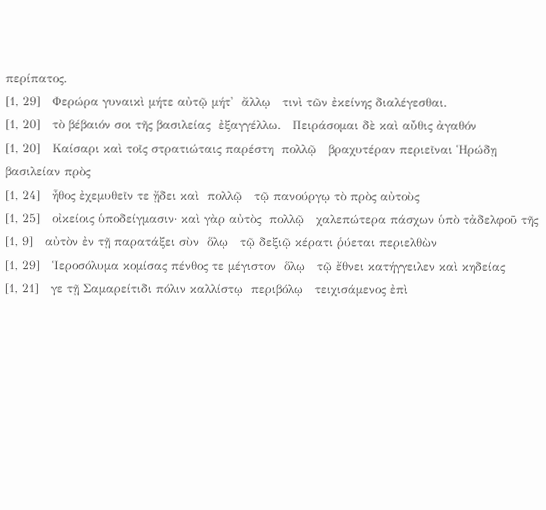περίπατος.
[1, 29]   Φερώρα γυναικὶ μήτε αὐτῷ μήτ'  ἄλλῳ   τινὶ τῶν ἐκείνης διαλέγεσθαι.
[1, 20]   τὸ βέβαιόν σοι τῆς βασιλείας  ἐξαγγέλλω.   Πειράσομαι δὲ καὶ αὖθις ἀγαθόν
[1, 20]   Καίσαρι καὶ τοῖς στρατιώταις παρέστη  πολλῷ   βραχυτέραν περιεῖναι Ἡρώδῃ βασιλείαν πρὸς
[1, 24]   ἦθος ἐχεμυθεῖν τε ᾔδει καὶ  πολλῷ   τῷ πανούργῳ τὸ πρὸς αὐτοὺς
[1, 25]   οἰκείοις ὑποδείγμασιν· καὶ γὰρ αὐτὸς  πολλῷ   χαλεπώτερα πάσχων ὑπὸ τἀδελφοῦ τῆς
[1, 9]   αὐτὸν ἐν τῇ παρατάξει σὺν  ὅλῳ   τῷ δεξιῷ κέρατι ῥύεται περιελθὼν
[1, 29]   Ἱεροσόλυμα κομίσας πένθος τε μέγιστον  ὅλῳ   τῷ ἔθνει κατήγγειλεν καὶ κηδείας
[1, 21]   γε τῇ Σαμαρείτιδι πόλιν καλλίστῳ  περιβόλῳ   τειχισάμενος ἐπὶ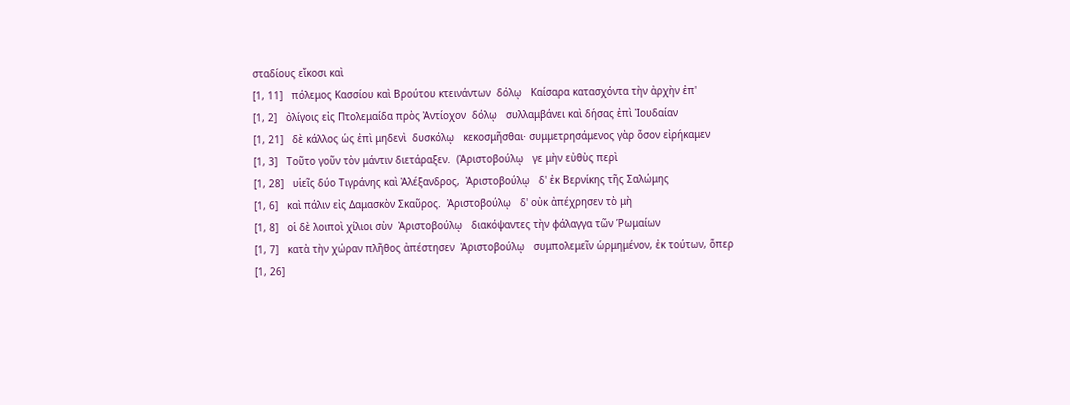σταδίους εἴκοσι καὶ
[1, 11]   πόλεμος Κασσίου καὶ Βρούτου κτεινάντων  δόλῳ   Καίσαρα κατασχόντα τὴν ἀρχὴν ἐπ'
[1, 2]   ὀλίγοις εἰς Πτολεμαίδα πρὸς Ἀντίοχον  δόλῳ   συλλαμβάνει καὶ δήσας ἐπὶ Ἰουδαίαν
[1, 21]   δὲ κάλλος ὡς ἐπὶ μηδενὶ  δυσκόλῳ   κεκοσμῆσθαι· συμμετρησάμενος γὰρ ὅσον εἰρήκαμεν
[1, 3]   Τοῦτο γοῦν τὸν μάντιν διετάραξεν.  (Ἀριστοβούλῳ   γε μὴν εὐθὺς περὶ
[1, 28]   υἱεῖς δύο Τιγράνης καὶ Ἀλέξανδρος,  Ἀριστοβούλῳ   δ' ἐκ Βερνίκης τῆς Σαλώμης
[1, 6]   καὶ πάλιν εἰς Δαμασκὸν Σκαῦρος.  Ἀριστοβούλῳ   δ' οὐκ ἀπέχρησεν τὸ μὴ
[1, 8]   οἱ δὲ λοιποὶ χίλιοι σὺν  Ἀριστοβούλῳ   διακόψαντες τὴν φάλαγγα τῶν Ῥωμαίων
[1, 7]   κατὰ τὴν χώραν πλῆθος ἀπέστησεν  Ἀριστοβούλῳ   συμπολεμεῖν ὡρμημένον, ἐκ τούτων, ὅπερ
[1, 26]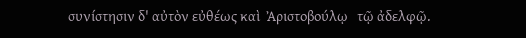συνίστησιν δ' αὐτὸν εὐθέως καὶ  Ἀριστοβούλῳ   τῷ ἀδελφῷ.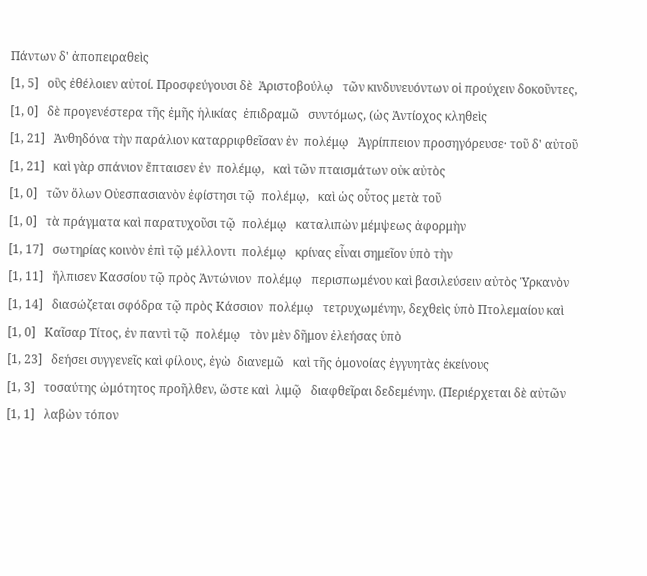Πάντων δ' ἀποπειραθεὶς
[1, 5]   οὓς ἐθέλοιεν αὐτοί. Προσφεύγουσι δὲ  Ἀριστοβούλῳ   τῶν κινδυνευόντων οἱ προύχειν δοκοῦντες,
[1, 0]   δὲ προγενέστερα τῆς ἐμῆς ἡλικίας  ἐπιδραμῶ   συντόμως, (ὡς Ἀντίοχος κληθεὶς
[1, 21]   Ἀνθηδόνα τὴν παράλιον καταρριφθεῖσαν ἐν  πολέμῳ   Ἀγρίππειον προσηγόρευσε· τοῦ δ' αὐτοῦ
[1, 21]   καὶ γὰρ σπάνιον ἔπταισεν ἐν  πολέμῳ,   καὶ τῶν πταισμάτων οὐκ αὐτὸς
[1, 0]   τῶν ὅλων Οὐεσπασιανὸν ἐφίστησι τῷ  πολέμῳ,   καὶ ὡς οὗτος μετὰ τοῦ
[1, 0]   τὰ πράγματα καὶ παρατυχοῦσι τῷ  πολέμῳ   καταλιπὼν μέμψεως ἀφορμὴν
[1, 17]   σωτηρίας κοινὸν ἐπὶ τῷ μέλλοντι  πολέμῳ   κρίνας εἶναι σημεῖον ὑπὸ τὴν
[1, 11]   ἤλπισεν Κασσίου τῷ πρὸς Ἀντώνιον  πολέμῳ   περισπωμένου καὶ βασιλεύσειν αὐτὸς Ὑρκανὸν
[1, 14]   διασώζεται σφόδρα τῷ πρὸς Κάσσιον  πολέμῳ   τετρυχωμένην, δεχθεὶς ὑπὸ Πτολεμαίου καὶ
[1, 0]   Καῖσαρ Τίτος, ἐν παντὶ τῷ  πολέμῳ   τὸν μὲν δῆμον ἐλεήσας ὑπὸ
[1, 23]   δεήσει συγγενεῖς καὶ φίλους, ἐγὼ  διανεμῶ   καὶ τῆς ὁμονοίας ἐγγυητὰς ἐκείνους
[1, 3]   τοσαύτης ὠμότητος προῆλθεν, ὥστε καὶ  λιμῷ   διαφθεῖραι δεδεμένην. (Περιέρχεται δὲ αὐτῶν
[1, 1]   λαβὼν τόπον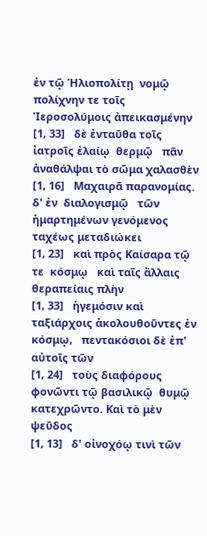ἐν τῷ Ἡλιοπολίτῃ  νομῷ   πολίχνην τε τοῖς Ἱεροσολύμοις ἀπεικασμένην
[1, 33]   δὲ ἐνταῦθα τοῖς ἰατροῖς ἐλαίῳ  θερμῷ   πᾶν ἀναθάλψαι τὸ σῶμα χαλασθὲν
[1, 16]   Μαχαιρᾶ παρανομίας. δ' ἐν  διαλογισμῷ   τῶν ἡμαρτημένων γενόμενος ταχέως μεταδιώκει
[1, 23]   καὶ πρὸς Καίσαρα τῷ τε  κόσμῳ   καὶ ταῖς ἄλλαις θεραπείαις πλὴν
[1, 33]   ἡγεμόσιν καὶ ταξιάρχοις ἀκολουθοῦντες ἐν  κόσμῳ,   πεντακόσιοι δὲ ἐπ' αὐτοῖς τῶν
[1, 24]   τοὺς διαφόρους φονῶντι τῷ βασιλικῷ  θυμῷ   κατεχρῶντο. Καὶ τὸ μὲν ψεῦδος
[1, 13]   δ' οἰνοχόῳ τινὶ τῶν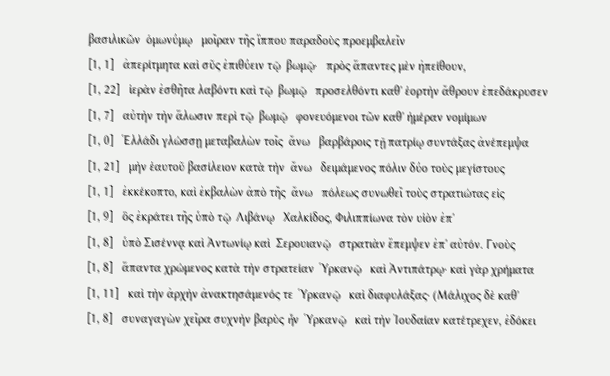βασιλικῶν  ὁμωνύμῳ   μοῖραν τῆς ἵππου παραδοὺς προεμβαλεῖν
[1, 1]   ἀπερίτμητα καὶ σῦς ἐπιθύειν τῷ  βωμῷ·   πρὸς ἅπαντες μὲν ἠπείθουν,
[1, 22]   ἱερὰν ἐσθῆτα λαβόντι καὶ τῷ  βωμῷ   προσελθόντι καθ' ἑορτὴν ἄθρουν ἐπεδάκρυσεν
[1, 7]   αὐτὴν τὴν ἅλωσιν περὶ τῷ  βωμῷ   φονευόμενοι τῶν καθ' ἡμέραν νομίμων
[1, 0]   Ἑλλάδι γλώσσῃ μεταβαλὼν τοῖς  ἄνω   βαρβάροις τῇ πατρίῳ συντάξας ἀνέπεμψα
[1, 21]   μὴν ἑαυτοῦ βασίλειον κατὰ τὴν  ἄνω   δειμάμενος πόλιν δύο τοὺς μεγίστους
[1, 1]   ἐκκέκοπτο, καὶ ἐκβαλὼν ἀπὸ τῆς  ἄνω   πόλεως συνωθεῖ τοὺς στρατιώτας εἰς
[1, 9]   ὃς ἐκράτει τῆς ὑπὸ τῷ  Λιβάνῳ   Χαλκίδος, Φιλιππίωνα τὸν υἱὸν ἐπ'
[1, 8]   ὑπὸ Σισέννᾳ καὶ Ἀντωνίῳ καὶ  Σερουιανῷ   στρατιὰν ἔπεμψεν ἐπ' αὐτόν. Γνοὺς
[1, 8]   ἅπαντα χρώμενος κατὰ τὴν στρατείαν  Ὑρκανῷ   καὶ Ἀντιπάτρῳ· καὶ γὰρ χρήματα
[1, 11]   καὶ τὴν ἀρχὴν ἀνακτησάμενός τε  Ὑρκανῷ   καὶ διαφυλάξας· (Μάλιχος δὲ καθ'
[1, 8]   συναγαγὼν χεῖρα συχνὴν βαρὺς ἦν  Ὑρκανῷ   καὶ τὴν Ἰουδαίαν κατέτρεχεν, ἐδόκει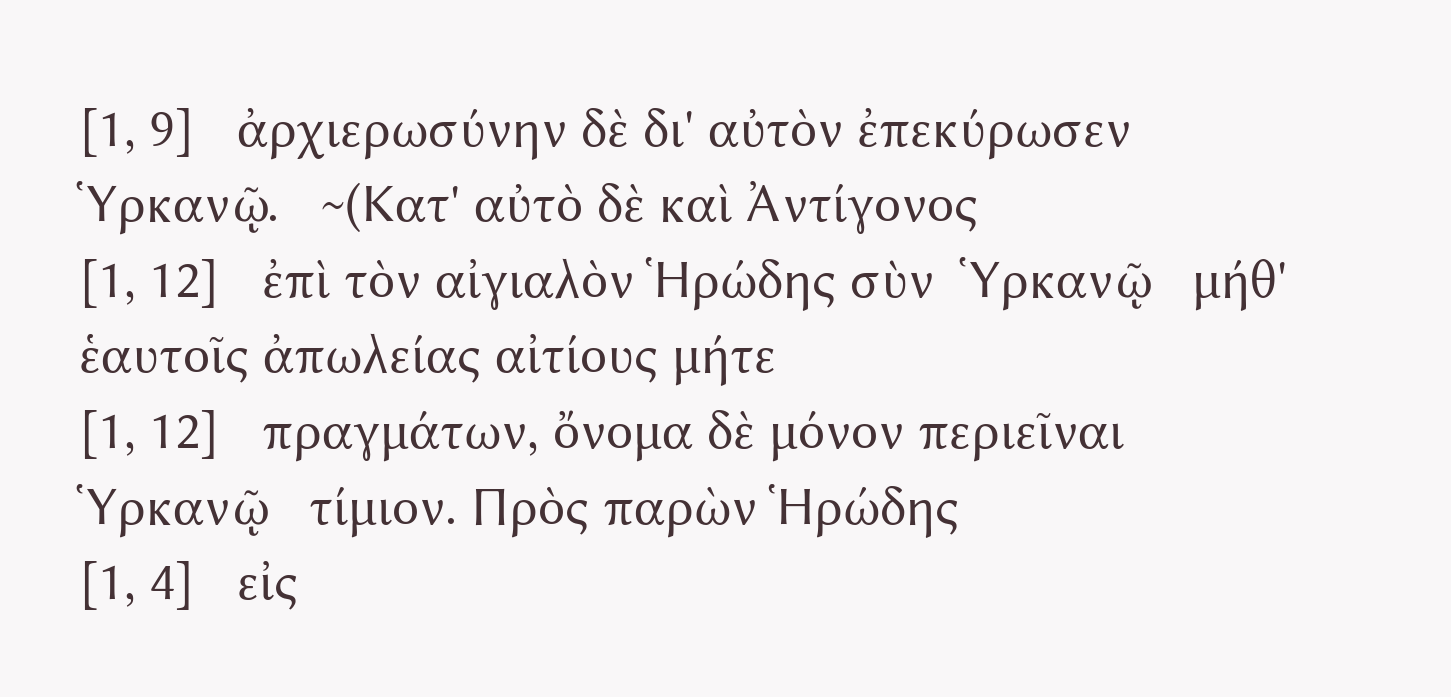[1, 9]   ἀρχιερωσύνην δὲ δι' αὐτὸν ἐπεκύρωσεν  Ὑρκανῷ.   ~(Κατ' αὐτὸ δὲ καὶ Ἀντίγονος
[1, 12]   ἐπὶ τὸν αἰγιαλὸν Ἡρώδης σὺν  Ὑρκανῷ   μήθ' ἑαυτοῖς ἀπωλείας αἰτίους μήτε
[1, 12]   πραγμάτων, ὄνομα δὲ μόνον περιεῖναι  Ὑρκανῷ   τίμιον. Πρὸς παρὼν Ἡρώδης
[1, 4]   εἰς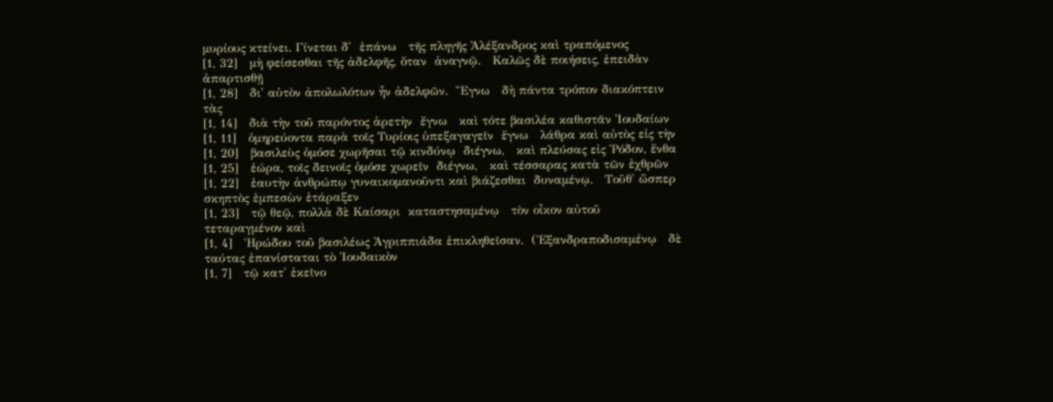μυρίους κτείνει. Γίνεται δ'  ἐπάνω   τῆς πληγῆς Ἀλέξανδρος καὶ τραπόμενος
[1, 32]   μὴ φείσεσθαι τῆς ἀδελφῆς, ὅταν  ἀναγνῷ.   Καλῶς δὲ ποιήσεις, ἐπειδὰν ἀπαρτισθῇ
[1, 28]   δι' αὐτὸν ἀπολωλότων ἦν ἀδελφῶν.  Ἔγνω   δὴ πάντα τρόπον διακόπτειν τὰς
[1, 14]   διὰ τὴν τοῦ παρόντος ἀρετὴν  ἔγνω   καὶ τότε βασιλέα καθιστᾶν Ἰουδαίων
[1, 11]   ὁμηρεύοντα παρὰ τοῖς Τυρίοις ὑπεξαγαγεῖν  ἔγνω   λάθρα καὶ αὐτὸς εἰς τὴν
[1, 20]   βασιλεὺς ὁμόσε χωρῆσαι τῷ κινδύνῳ  διέγνω,   καὶ πλεύσας εἰς Ῥόδον, ἔνθα
[1, 25]   ἑώρα, τοῖς δεινοῖς ὁμόσε χωρεῖν  διέγνω,   καὶ τέσσαρας κατὰ τῶν ἐχθρῶν
[1, 22]   ἑαυτὴν ἀνθρώπῳ γυναικομανοῦντι καὶ βιάζεσθαι  δυναμένῳ.   Τοῦθ' ὥσπερ σκηπτὸς ἐμπεσὼν ἐτάραξεν
[1, 23]   τῷ θεῷ, πολλὰ δὲ Καίσαρι  καταστησαμένῳ   τὸν οἶκον αὐτοῦ τεταραγμένον καὶ
[1, 4]   Ἡρώδου τοῦ βασιλέως Ἀγριππιάδα ἐπικληθεῖσαν.  (Ἐξανδραποδισαμένῳ   δὲ ταύτας ἐπανίσταται τὸ Ἰουδαικὸν
[1, 7]   τῷ κατ' ἐκεῖνο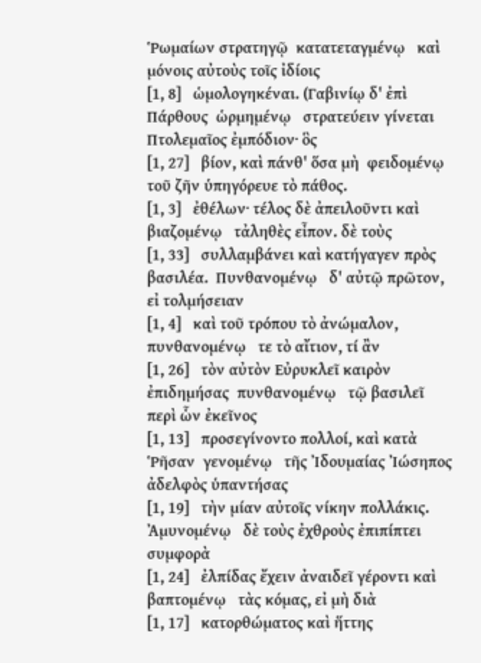Ῥωμαίων στρατηγῷ  κατατεταγμένῳ   καὶ μόνοις αὐτοὺς τοῖς ἰδίοις
[1, 8]   ὡμολογηκέναι. (Γαβινίῳ δ' ἐπὶ Πάρθους  ὡρμημένῳ   στρατεύειν γίνεται Πτολεμαῖος ἐμπόδιον· ὃς
[1, 27]   βίον, καὶ πάνθ' ὅσα μὴ  φειδομένῳ   τοῦ ζῆν ὑπηγόρευε τὸ πάθος.
[1, 3]   ἐθέλων· τέλος δὲ ἀπειλοῦντι καὶ  βιαζομένῳ   τἀληθὲς εἶπον. δὲ τοὺς
[1, 33]   συλλαμβάνει καὶ κατήγαγεν πρὸς βασιλέα.  Πυνθανομένῳ   δ' αὐτῷ πρῶτον, εἰ τολμήσειαν
[1, 4]   καὶ τοῦ τρόπου τὸ ἀνώμαλον,  πυνθανομένῳ   τε τὸ αἴτιον, τί ἂν
[1, 26]   τὸν αὐτὸν Εὐρυκλεῖ καιρὸν ἐπιδημήσας  πυνθανομένῳ   τῷ βασιλεῖ περὶ ὧν ἐκεῖνος
[1, 13]   προσεγίνοντο πολλοί, καὶ κατὰ Ῥῆσαν  γενομένῳ   τῆς Ἰδουμαίας Ἰώσηπος ἀδελφὸς ὑπαντήσας
[1, 19]   τὴν μίαν αὐτοῖς νίκην πολλάκις.  Ἀμυνομένῳ   δὲ τοὺς ἐχθροὺς ἐπιπίπτει συμφορὰ
[1, 24]   ἐλπίδας ἔχειν ἀναιδεῖ γέροντι καὶ  βαπτομένῳ   τὰς κόμας, εἰ μὴ διὰ
[1, 17]   κατορθώματος καὶ ἥττης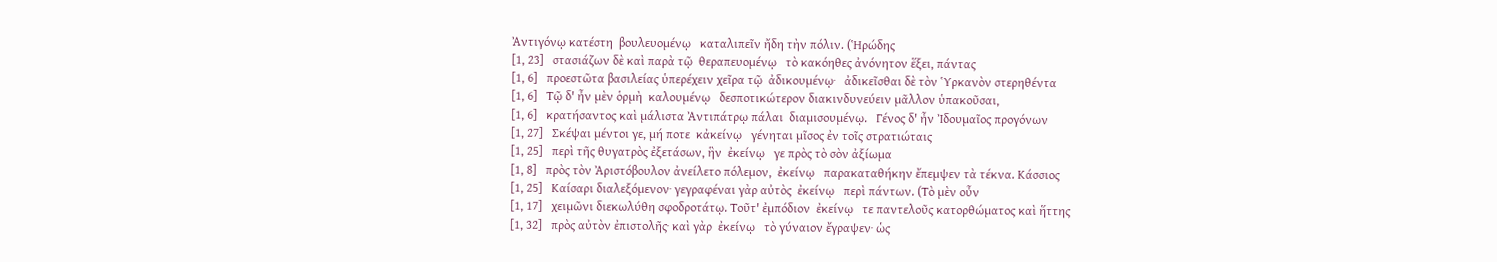Ἀντιγόνῳ κατέστη  βουλευομένῳ   καταλιπεῖν ἤδη τὴν πόλιν. (Ἡρώδης
[1, 23]   στασιάζων δὲ καὶ παρὰ τῷ  θεραπευομένῳ   τὸ κακόηθες ἀνόνητον ἕξει, πάντας
[1, 6]   προεστῶτα βασιλείας ὑπερέχειν χεῖρα τῷ  ἀδικουμένῳ·   ἀδικεῖσθαι δὲ τὸν Ὑρκανὸν στερηθέντα
[1, 6]   Τῷ δ' ἦν μὲν ὁρμὴ  καλουμένῳ   δεσποτικώτερον διακινδυνεύειν μᾶλλον ὑπακοῦσαι,
[1, 6]   κρατήσαντος καὶ μάλιστα Ἀντιπάτρῳ πάλαι  διαμισουμένῳ.   Γένος δ' ἦν Ἰδουμαῖος προγόνων
[1, 27]   Σκέψαι μέντοι γε, μή ποτε  κἀκείνῳ   γένηται μῖσος ἐν τοῖς στρατιώταις
[1, 25]   περὶ τῆς θυγατρὸς ἐξετάσων, ἣν  ἐκείνῳ   γε πρὸς τὸ σὸν ἀξίωμα
[1, 8]   πρὸς τὸν Ἀριστόβουλον ἀνείλετο πόλεμον,  ἐκείνῳ   παρακαταθήκην ἔπεμψεν τὰ τέκνα. Κάσσιος
[1, 25]   Καίσαρι διαλεξόμενον· γεγραφέναι γὰρ αὐτὸς  ἐκείνῳ   περὶ πάντων. (Τὸ μὲν οὖν
[1, 17]   χειμῶνι διεκωλύθη σφοδροτάτῳ. Τοῦτ' ἐμπόδιον  ἐκείνῳ   τε παντελοῦς κατορθώματος καὶ ἥττης
[1, 32]   πρὸς αὐτὸν ἐπιστολῆς· καὶ γὰρ  ἐκείνῳ   τὸ γύναιον ἔγραψεν· ὡς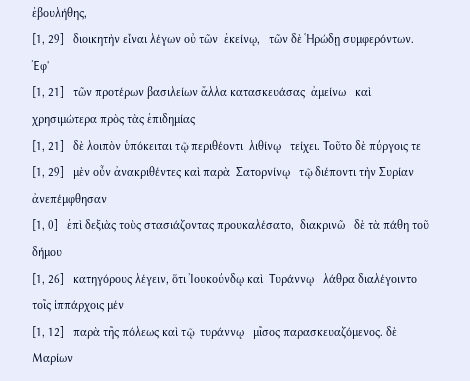ἐβουλήθης,
[1, 29]   διοικητὴν εἶναι λέγων οὐ τῶν  ἐκείνῳ,   τῶν δὲ Ἡρώδῃ συμφερόντων. Ἐφ'
[1, 21]   τῶν προτέρων βασιλείων ἄλλα κατασκευάσας  ἀμείνω   καὶ χρησιμώτερα πρὸς τὰς ἐπιδημίας
[1, 21]   δὲ λοιπὸν ὑπόκειται τῷ περιθέοντι  λιθίνῳ   τείχει. Τοῦτο δὲ πύργοις τε
[1, 29]   μὲν οὖν ἀνακριθέντες καὶ παρὰ  Σατορνίνῳ   τῷ διέποντι τὴν Συρίαν ἀνεπέμφθησαν
[1, 0]   ἐπὶ δεξιὰς τοὺς στασιάζοντας προυκαλέσατο,  διακρινῶ   δὲ τὰ πάθη τοῦ δήμου
[1, 26]   κατηγόρους λέγειν, ὅτι Ἰουκούνδῳ καὶ  Τυράννῳ   λάθρα διαλέγοιντο τοῖς ἱππάρχοις μέν
[1, 12]   παρὰ τῆς πόλεως καὶ τῷ  τυράννῳ   μῖσος παρασκευαζόμενος. δὲ Μαρίων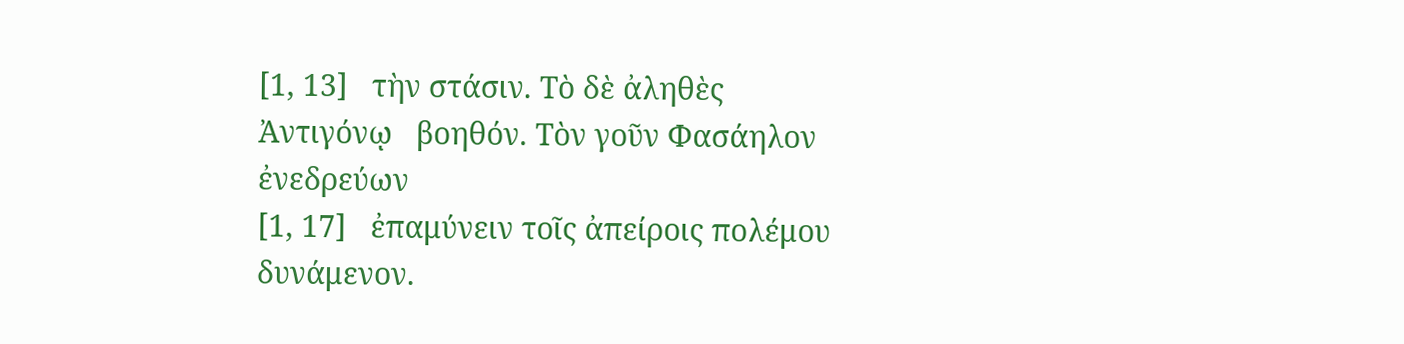[1, 13]   τὴν στάσιν. Τὸ δὲ ἀληθὲς  Ἀντιγόνῳ   βοηθόν. Τὸν γοῦν Φασάηλον ἐνεδρεύων
[1, 17]   ἐπαμύνειν τοῖς ἀπείροις πολέμου δυνάμενον.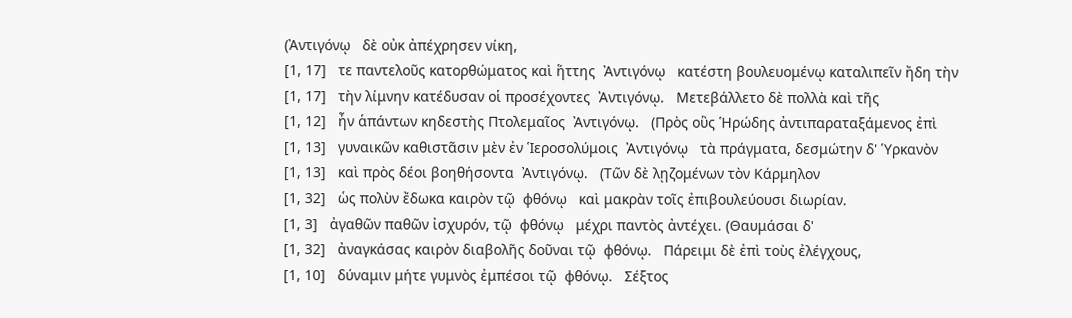(Ἀντιγόνῳ   δὲ οὐκ ἀπέχρησεν νίκη,
[1, 17]   τε παντελοῦς κατορθώματος καὶ ἥττης  Ἀντιγόνῳ   κατέστη βουλευομένῳ καταλιπεῖν ἤδη τὴν
[1, 17]   τὴν λίμνην κατέδυσαν οἱ προσέχοντες  Ἀντιγόνῳ.   Μετεβάλλετο δὲ πολλὰ καὶ τῆς
[1, 12]   ἦν ἁπάντων κηδεστὴς Πτολεμαῖος  Ἀντιγόνῳ.   (Πρὸς οὓς Ἡρώδης ἀντιπαραταξάμενος ἐπὶ
[1, 13]   γυναικῶν καθιστᾶσιν μὲν ἐν Ἱεροσολύμοις  Ἀντιγόνῳ   τὰ πράγματα, δεσμώτην δ' Ὑρκανὸν
[1, 13]   καὶ πρὸς δέοι βοηθήσοντα  Ἀντιγόνῳ.   (Τῶν δὲ λῃζομένων τὸν Κάρμηλον
[1, 32]   ὡς πολὺν ἔδωκα καιρὸν τῷ  φθόνῳ   καὶ μακρὰν τοῖς ἐπιβουλεύουσι διωρίαν.
[1, 3]   ἀγαθῶν παθῶν ἰσχυρόν, τῷ  φθόνῳ   μέχρι παντὸς ἀντέχει. (Θαυμάσαι δ'
[1, 32]   ἀναγκάσας καιρὸν διαβολῆς δοῦναι τῷ  φθόνῳ.   Πάρειμι δὲ ἐπὶ τοὺς ἐλέγχους,
[1, 10]   δύναμιν μήτε γυμνὸς ἐμπέσοι τῷ  φθόνῳ.   Σέξτος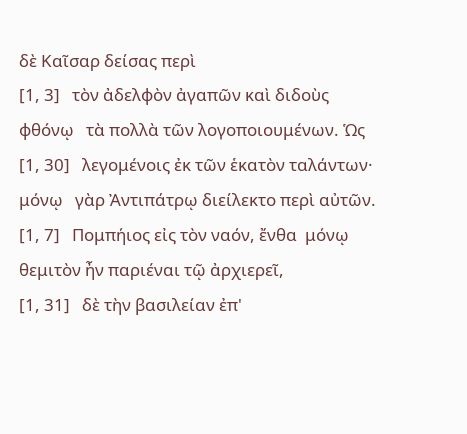δὲ Καῖσαρ δείσας περὶ
[1, 3]   τὸν ἀδελφὸν ἀγαπῶν καὶ διδοὺς  φθόνῳ   τὰ πολλὰ τῶν λογοποιουμένων. Ὡς
[1, 30]   λεγομένοις ἐκ τῶν ἑκατὸν ταλάντων·  μόνῳ   γὰρ Ἀντιπάτρῳ διείλεκτο περὶ αὐτῶν.
[1, 7]   Πομπήιος εἰς τὸν ναόν, ἔνθα  μόνῳ   θεμιτὸν ἦν παριέναι τῷ ἀρχιερεῖ,
[1, 31]   δὲ τὴν βασιλείαν ἐπ'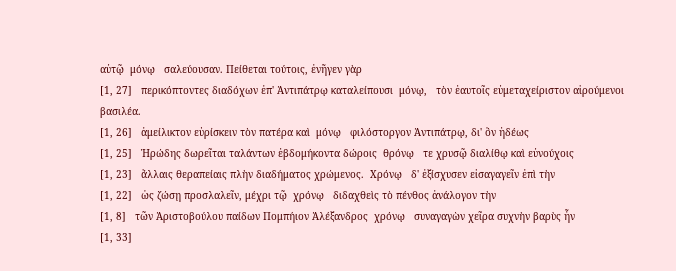αὐτῷ  μόνῳ   σαλεύουσαν. Πείθεται τούτοις, ἐνῆγεν γὰρ
[1, 27]   περικόπτοντες διαδόχων ἐπ' Ἀντιπάτρῳ καταλείπουσι  μόνῳ,   τὸν ἑαυτοῖς εὐμεταχείριστον αἱρούμενοι βασιλέα.
[1, 26]   ἀμείλικτον εὑρίσκειν τὸν πατέρα καὶ  μόνῳ   φιλόστοργον Ἀντιπάτρῳ, δι' ὃν ἡδέως
[1, 25]   Ἡρώδης δωρεῖται ταλάντων ἑβδομήκοντα δώροις  θρόνῳ   τε χρυσῷ διαλίθῳ καὶ εὐνούχοις
[1, 23]   ἄλλαις θεραπείαις πλὴν διαδήματος χρώμενος.  Χρόνῳ   δ' ἐξίσχυσεν εἰσαγαγεῖν ἐπὶ τὴν
[1, 22]   ὡς ζώσῃ προσλαλεῖν, μέχρι τῷ  χρόνῳ   διδαχθεὶς τὸ πένθος ἀνάλογον τὴν
[1, 8]   τῶν Ἀριστοβούλου παίδων Πομπήιον Ἀλέξανδρος  χρόνῳ   συναγαγὼν χεῖρα συχνὴν βαρὺς ἦν
[1, 33]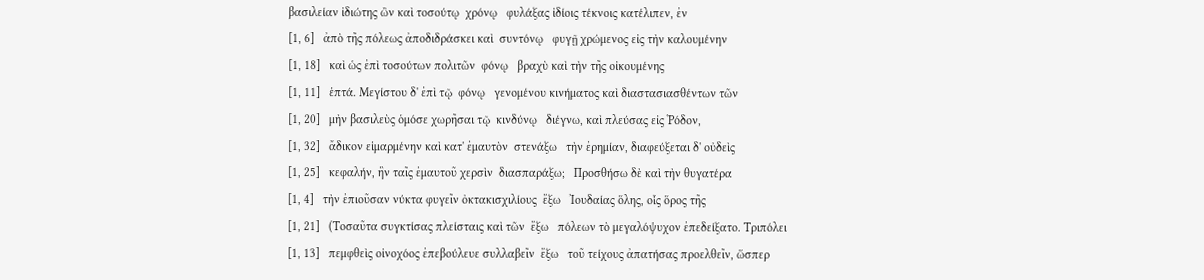βασιλείαν ἰδιώτης ὢν καὶ τοσούτῳ  χρόνῳ   φυλάξας ἰδίοις τέκνοις κατέλιπεν, ἐν
[1, 6]   ἀπὸ τῆς πόλεως ἀποδιδράσκει καὶ  συντόνῳ   φυγῇ χρώμενος εἰς τὴν καλουμένην
[1, 18]   καὶ ὡς ἐπὶ τοσούτων πολιτῶν  φόνῳ   βραχὺ καὶ τὴν τῆς οἰκουμένης
[1, 11]   ἑπτά. Μεγίστου δ' ἐπὶ τῷ  φόνῳ   γενομένου κινήματος καὶ διαστασιασθέντων τῶν
[1, 20]   μὴν βασιλεὺς ὁμόσε χωρῆσαι τῷ  κινδύνῳ   διέγνω, καὶ πλεύσας εἰς Ῥόδον,
[1, 32]   ἄδικον εἱμαρμένην καὶ κατ' ἐμαυτὸν  στενάξω   τὴν ἐρημίαν, διαφεύξεται δ' οὐδεὶς
[1, 25]   κεφαλήν, ἣν ταῖς ἐμαυτοῦ χερσὶν  διασπαράξω;   Προσθήσω δὲ καὶ τὴν θυγατέρα
[1, 4]   τὴν ἐπιοῦσαν νύκτα φυγεῖν ὀκτακισχιλίους  ἔξω   Ἰουδαίας ὅλης, οἷς ὅρος τῆς
[1, 21]   (Τοσαῦτα συγκτίσας πλείσταις καὶ τῶν  ἔξω   πόλεων τὸ μεγαλόψυχον ἐπεδείξατο. Τριπόλει
[1, 13]   πεμφθεὶς οἰνοχόος ἐπεβούλευε συλλαβεῖν  ἔξω   τοῦ τείχους ἀπατήσας προελθεῖν, ὥσπερ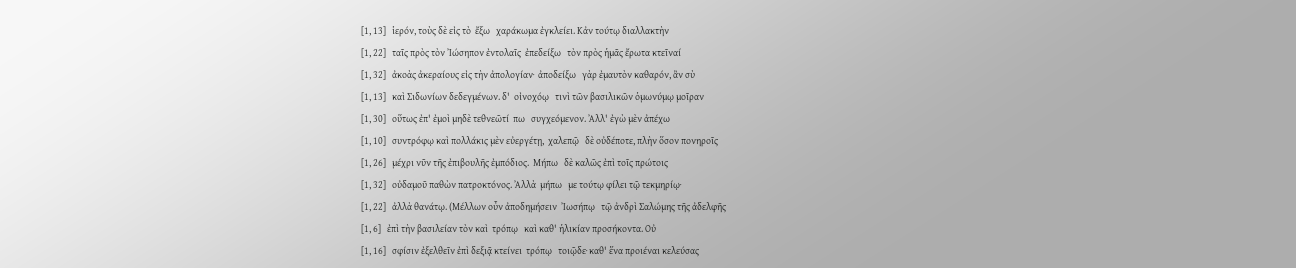[1, 13]   ἱερόν, τοὺς δὲ εἰς τὸ  ἔξω   χαράκωμα ἐγκλείει. Κἀν τούτῳ διαλλακτὴν
[1, 22]   ταῖς πρὸς τὸν Ἰώσηπον ἐντολαῖς  ἐπεδείξω   τὸν πρὸς ἡμᾶς ἔρωτα κτεῖναί
[1, 32]   ἀκοὰς ἀκεραίους εἰς τὴν ἀπολογίαν·  ἀποδείξω   γὰρ ἐμαυτὸν καθαρόν, ἂν σὺ
[1, 13]   καὶ Σιδωνίων δεδεγμένων. δ'  οἰνοχόῳ   τινὶ τῶν βασιλικῶν ὁμωνύμῳ μοῖραν
[1, 30]   οὕτως ἐπ' ἐμοὶ μηδὲ τεθνεῶτί  πω   συγχεόμενον. Ἀλλ' ἐγὼ μὲν ἀπέχω
[1, 10]   συντρόφῳ καὶ πολλάκις μὲν εὐεργέτῃ,  χαλεπῷ   δὲ οὐδέποτε, πλὴν ὅσον πονηροῖς
[1, 26]   μέχρι νῦν τῆς ἐπιβουλῆς ἐμπόδιος.  Μήπω   δὲ καλῶς ἐπὶ τοῖς πρώτοις
[1, 32]   οὐδαμοῦ παθὼν πατροκτόνος. Ἀλλὰ  μήπω   με τούτῳ φίλει τῷ τεκμηρίῳ·
[1, 22]   ἀλλὰ θανάτῳ. (Μέλλων οὖν ἀποδημήσειν  Ἰωσήπῳ   τῷ ἀνδρὶ Σαλώμης τῆς ἀδελφῆς
[1, 6]   ἐπὶ τὴν βασιλείαν τὸν καὶ  τρόπῳ   καὶ καθ' ἡλικίαν προσήκοντα. Οὐ
[1, 16]   σφίσιν ἐξελθεῖν ἐπὶ δεξιᾷ κτείνει  τρόπῳ   τοιῷδε· καθ' ἕνα προιέναι κελεύσας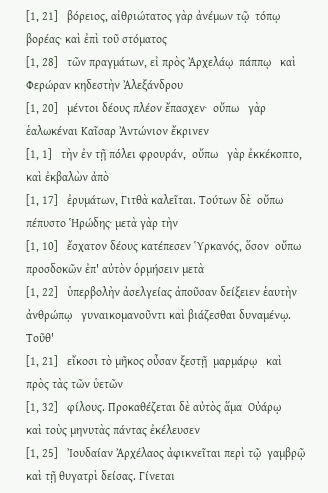[1, 21]   βόρειος, αἰθριώτατος γὰρ ἀνέμων τῷ  τόπῳ   βορέας· καὶ ἐπὶ τοῦ στόματος
[1, 28]   τῶν πραγμάτων, εἰ πρὸς Ἀρχελάῳ  πάππῳ   καὶ Φερώραν κηδεστὴν Ἀλεξάνδρου
[1, 20]   μέντοι δέους πλέον ἔπασχεν·  οὔπω   γὰρ ἑαλωκέναι Καῖσαρ Ἀντώνιον ἔκρινεν
[1, 1]   τὴν ἐν τῇ πόλει φρουράν,  οὔπω   γὰρ ἐκκέκοπτο, καὶ ἐκβαλὼν ἀπὸ
[1, 17]   ἐρυμάτων, Γιτθὰ καλεῖται. Τούτων δὲ  οὔπω   πέπυστο Ἡρώδης· μετὰ γὰρ τὴν
[1, 10]   ἔσχατον δέους κατέπεσεν Ὑρκανός, ὅσον  οὔπω   προσδοκῶν ἐπ' αὐτὸν ὁρμήσειν μετὰ
[1, 22]   ὑπερβολὴν ἀσελγείας ἀποῦσαν δείξειεν ἑαυτὴν  ἀνθρώπῳ   γυναικομανοῦντι καὶ βιάζεσθαι δυναμένῳ. Τοῦθ'
[1, 21]   εἴκοσι τὸ μῆκος οὖσαν ξεστῇ  μαρμάρῳ   καὶ πρὸς τὰς τῶν ὑετῶν
[1, 32]   φίλους. Προκαθέζεται δὲ αὐτὸς ἅμα  Οὐάρῳ   καὶ τοὺς μηνυτὰς πάντας ἐκέλευσεν
[1, 25]   Ἰουδαίαν Ἀρχέλαος ἀφικνεῖται περὶ τῷ  γαμβρῷ   καὶ τῇ θυγατρὶ δείσας. Γίνεται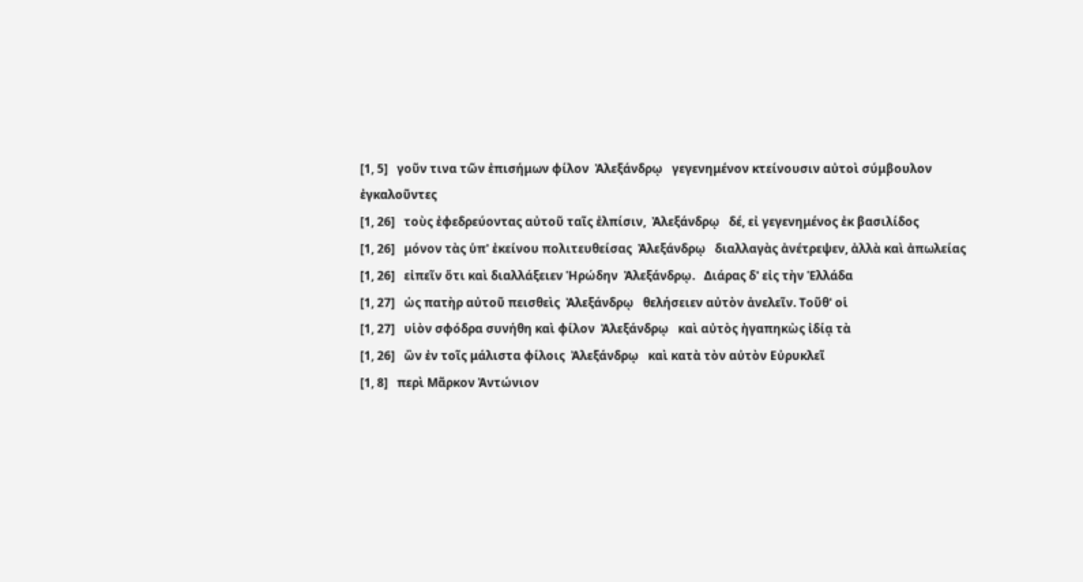[1, 5]   γοῦν τινα τῶν ἐπισήμων φίλον  Ἀλεξάνδρῳ   γεγενημένον κτείνουσιν αὐτοὶ σύμβουλον ἐγκαλοῦντες
[1, 26]   τοὺς ἐφεδρεύοντας αὐτοῦ ταῖς ἐλπίσιν,  Ἀλεξάνδρῳ   δέ, εἰ γεγενημένος ἐκ βασιλίδος
[1, 26]   μόνον τὰς ὑπ' ἐκείνου πολιτευθείσας  Ἀλεξάνδρῳ   διαλλαγὰς ἀνέτρεψεν, ἀλλὰ καὶ ἀπωλείας
[1, 26]   εἰπεῖν ὅτι καὶ διαλλάξειεν Ἡρώδην  Ἀλεξάνδρῳ.   Διάρας δ' εἰς τὴν Ἑλλάδα
[1, 27]   ὡς πατὴρ αὐτοῦ πεισθεὶς  Ἀλεξάνδρῳ   θελήσειεν αὐτὸν ἀνελεῖν. Τοῦθ' οἱ
[1, 27]   υἱὸν σφόδρα συνήθη καὶ φίλον  Ἀλεξάνδρῳ   καὶ αὐτὸς ἠγαπηκὼς ἰδίᾳ τὰ
[1, 26]   ὢν ἐν τοῖς μάλιστα φίλοις  Ἀλεξάνδρῳ   καὶ κατὰ τὸν αὐτὸν Εὐρυκλεῖ
[1, 8]   περὶ Μᾶρκον Ἀντώνιον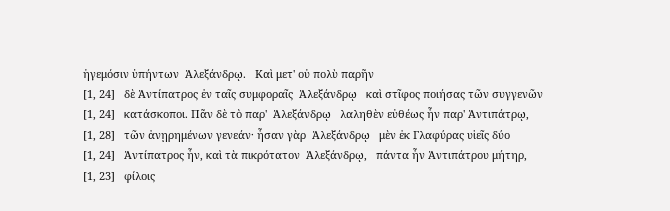ἡγεμόσιν ὑπήντων  Ἀλεξάνδρῳ.   Καὶ μετ' οὐ πολὺ παρῆν
[1, 24]   δὲ Ἀντίπατρος ἐν ταῖς συμφοραῖς  Ἀλεξάνδρῳ   καὶ στῖφος ποιήσας τῶν συγγενῶν
[1, 24]   κατάσκοποι. Πᾶν δὲ τὸ παρ'  Ἀλεξάνδρῳ   λαληθὲν εὐθέως ἦν παρ' Ἀντιπάτρῳ,
[1, 28]   τῶν ἀνῃρημένων γενεάν· ἦσαν γὰρ  Ἀλεξάνδρῳ   μὲν ἐκ Γλαφύρας υἱεῖς δύο
[1, 24]   Ἀντίπατρος ἦν, καὶ τὰ πικρότατον  Ἀλεξάνδρῳ,   πάντα ἦν Ἀντιπάτρου μήτηρ,
[1, 23]   φίλοις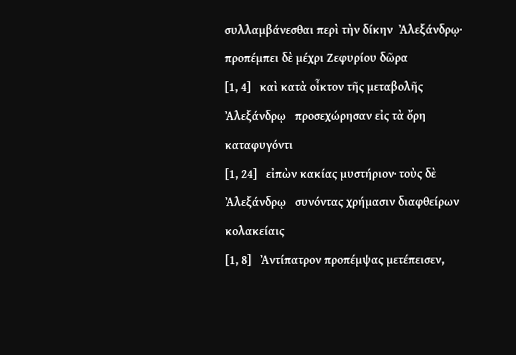συλλαμβάνεσθαι περὶ τὴν δίκην  Ἀλεξάνδρῳ·   προπέμπει δὲ μέχρι Ζεφυρίου δῶρα
[1, 4]   καὶ κατὰ οἶκτον τῆς μεταβολῆς  Ἀλεξάνδρῳ   προσεχώρησαν εἰς τὰ ὄρη καταφυγόντι
[1, 24]   εἰπὼν κακίας μυστήριον· τοὺς δὲ  Ἀλεξάνδρῳ   συνόντας χρήμασιν διαφθείρων κολακείαις
[1, 8]   Ἀντίπατρον προπέμψας μετέπεισεν,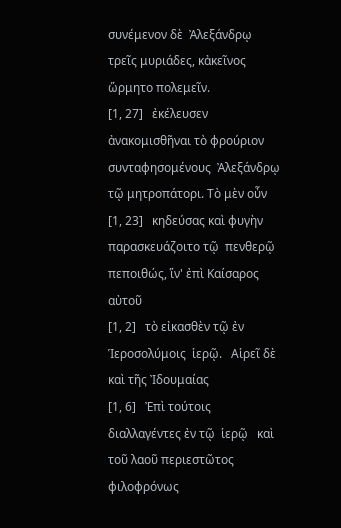συνέμενον δὲ  Ἀλεξάνδρῳ   τρεῖς μυριάδες, κἀκεῖνος ὥρμητο πολεμεῖν.
[1, 27]   ἐκέλευσεν ἀνακομισθῆναι τὸ φρούριον συνταφησομένους  Ἀλεξάνδρῳ   τῷ μητροπάτορι. Τὸ μὲν οὖν
[1, 23]   κηδεύσας καὶ φυγὴν παρασκευάζοιτο τῷ  πενθερῷ   πεποιθώς, ἵν' ἐπὶ Καίσαρος αὐτοῦ
[1, 2]   τὸ εἰκασθὲν τῷ ἐν Ἱεροσολύμοις  ἱερῷ.   Αἱρεῖ δὲ καὶ τῆς Ἰδουμαίας
[1, 6]   Ἐπὶ τούτοις διαλλαγέντες ἐν τῷ  ἱερῷ   καὶ τοῦ λαοῦ περιεστῶτος φιλοφρόνως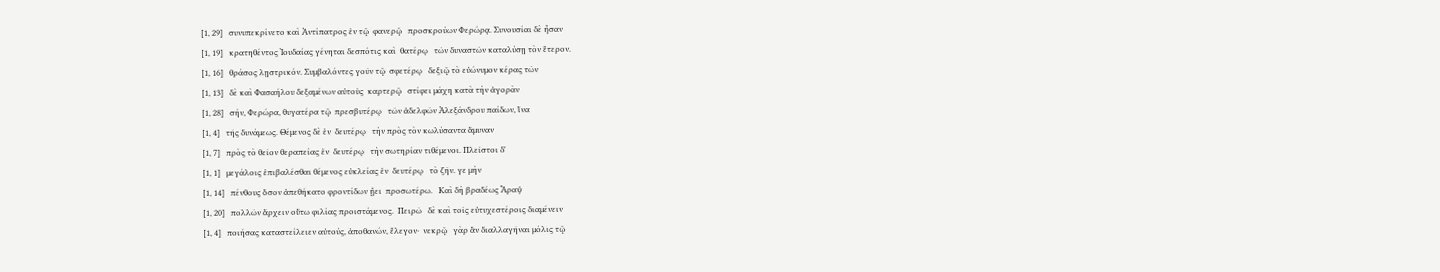[1, 29]   συνυπεκρίνετο καὶ Ἀντίπατρος ἐν τῷ  φανερῷ   προσκρούων Φερώρᾳ. Συνουσίαι δὲ ἦσαν
[1, 19]   κρατηθέντος Ἰουδαίας γένηται δεσπότις καὶ  θατέρῳ   τῶν δυναστῶν καταλύσῃ τὸν ἕτερον.
[1, 16]   θράσος λῃστρικόν. Συμβαλόντες γοῦν τῷ  σφετέρῳ   δεξιῷ τὸ εὐώνυμον κέρας τῶν
[1, 13]   δὲ καὶ Φασαήλου δεξαμένων αὐτοὺς  καρτερῷ   στίφει μάχη κατὰ τὴν ἀγορὰν
[1, 28]   σήν, Φερώρα, θυγατέρα τῷ  πρεσβυτέρῳ   τῶν ἀδελφῶν Ἀλεξάνδρου παίδων, ἵνα
[1, 4]   τῆς δυνάμεως. Θέμενος δὲ ἐν  δευτέρῳ   τὴν πρὸς τὸν κωλύσαντα ἄμυναν
[1, 7]   πρὸς τὸ θεῖον θεραπείας ἐν  δευτέρῳ   τὴν σωτηρίαν τιθέμενοι. Πλεῖστοι δ'
[1, 1]   μεγάλοις ἐπιβαλέσθαι θέμενος εὐκλείας ἐν  δευτέρῳ   τὸ ζῆν. γε μὴν
[1, 14]   πένθους ὅσον ἀπεθήκατο φροντίδων ᾔει  προσωτέρω.   Καὶ δὴ βραδέως Ἄραψ
[1, 20]   πολλῶν ἄρχειν οὕτω φιλίας προιστάμενος.  Πειρῶ   δὲ καὶ τοῖς εὐτυχεστέροις διαμένειν
[1, 4]   ποιήσας καταστείλειεν αὐτούς, ἀποθανών, ἔλεγον·  νεκρῷ   γὰρ ἂν διαλλαγῆναι μόλις τῷ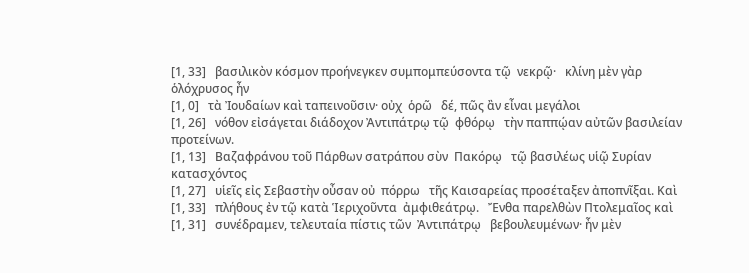[1, 33]   βασιλικὸν κόσμον προήνεγκεν συμπομπεύσοντα τῷ  νεκρῷ·   κλίνη μὲν γὰρ ὁλόχρυσος ἦν
[1, 0]   τὰ Ἰουδαίων καὶ ταπεινοῦσιν· οὐχ  ὁρῶ   δέ, πῶς ἂν εἶναι μεγάλοι
[1, 26]   νόθον εἰσάγεται διάδοχον Ἀντιπάτρῳ τῷ  φθόρῳ   τὴν παππῴαν αὐτῶν βασιλείαν προτείνων.
[1, 13]   Βαζαφράνου τοῦ Πάρθων σατράπου σὺν  Πακόρῳ   τῷ βασιλέως υἱῷ Συρίαν κατασχόντος
[1, 27]   υἱεῖς εἰς Σεβαστὴν οὖσαν οὐ  πόρρω   τῆς Καισαρείας προσέταξεν ἀποπνῖξαι. Καὶ
[1, 33]   πλήθους ἐν τῷ κατὰ Ἱεριχοῦντα  ἀμφιθεάτρῳ.   Ἔνθα παρελθὼν Πτολεμαῖος καὶ
[1, 31]   συνέδραμεν, τελευταία πίστις τῶν  Ἀντιπάτρῳ   βεβουλευμένων· ἦν μὲν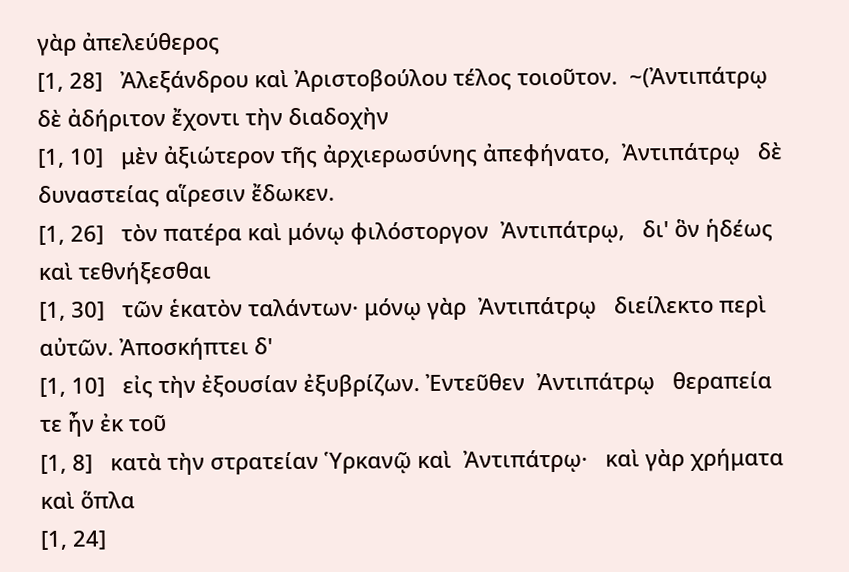γὰρ ἀπελεύθερος
[1, 28]   Ἀλεξάνδρου καὶ Ἀριστοβούλου τέλος τοιοῦτον.  ~(Ἀντιπάτρῳ   δὲ ἀδήριτον ἔχοντι τὴν διαδοχὴν
[1, 10]   μὲν ἀξιώτερον τῆς ἀρχιερωσύνης ἀπεφήνατο,  Ἀντιπάτρῳ   δὲ δυναστείας αἵρεσιν ἔδωκεν.
[1, 26]   τὸν πατέρα καὶ μόνῳ φιλόστοργον  Ἀντιπάτρῳ,   δι' ὃν ἡδέως καὶ τεθνήξεσθαι
[1, 30]   τῶν ἑκατὸν ταλάντων· μόνῳ γὰρ  Ἀντιπάτρῳ   διείλεκτο περὶ αὐτῶν. Ἀποσκήπτει δ'
[1, 10]   εἰς τὴν ἐξουσίαν ἐξυβρίζων. Ἐντεῦθεν  Ἀντιπάτρῳ   θεραπεία τε ἦν ἐκ τοῦ
[1, 8]   κατὰ τὴν στρατείαν Ὑρκανῷ καὶ  Ἀντιπάτρῳ·   καὶ γὰρ χρήματα καὶ ὅπλα
[1, 24]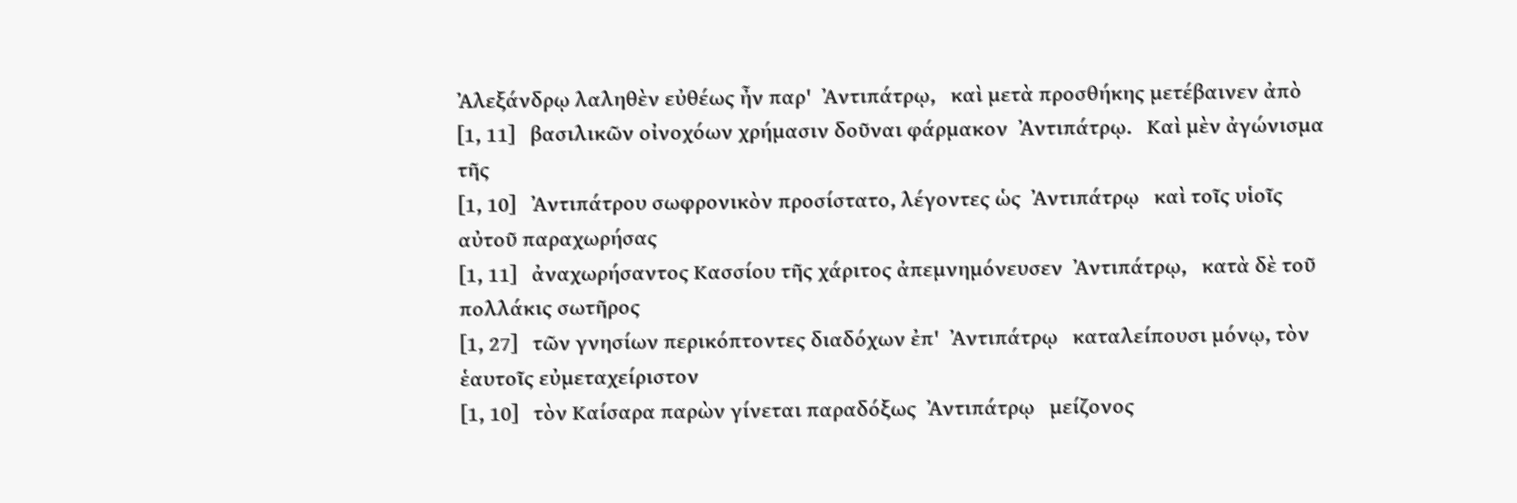Ἀλεξάνδρῳ λαληθὲν εὐθέως ἦν παρ'  Ἀντιπάτρῳ,   καὶ μετὰ προσθήκης μετέβαινεν ἀπὸ
[1, 11]   βασιλικῶν οἰνοχόων χρήμασιν δοῦναι φάρμακον  Ἀντιπάτρῳ.   Καὶ μὲν ἀγώνισμα τῆς
[1, 10]   Ἀντιπάτρου σωφρονικὸν προσίστατο, λέγοντες ὡς  Ἀντιπάτρῳ   καὶ τοῖς υἱοῖς αὐτοῦ παραχωρήσας
[1, 11]   ἀναχωρήσαντος Κασσίου τῆς χάριτος ἀπεμνημόνευσεν  Ἀντιπάτρῳ,   κατὰ δὲ τοῦ πολλάκις σωτῆρος
[1, 27]   τῶν γνησίων περικόπτοντες διαδόχων ἐπ'  Ἀντιπάτρῳ   καταλείπουσι μόνῳ, τὸν ἑαυτοῖς εὐμεταχείριστον
[1, 10]   τὸν Καίσαρα παρὼν γίνεται παραδόξως  Ἀντιπάτρῳ   μείζονος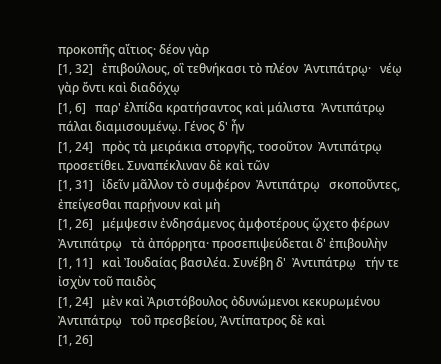προκοπῆς αἴτιος· δέον γὰρ
[1, 32]   ἐπιβούλους, οἳ τεθνήκασι τὸ πλέον  Ἀντιπάτρῳ·   νέῳ γὰρ ὄντι καὶ διαδόχῳ
[1, 6]   παρ' ἐλπίδα κρατήσαντος καὶ μάλιστα  Ἀντιπάτρῳ   πάλαι διαμισουμένῳ. Γένος δ' ἦν
[1, 24]   πρὸς τὰ μειράκια στοργῆς, τοσοῦτον  Ἀντιπάτρῳ   προσετίθει. Συναπέκλιναν δὲ καὶ τῶν
[1, 31]   ἰδεῖν μᾶλλον τὸ συμφέρον  Ἀντιπάτρῳ   σκοποῦντες, ἐπείγεσθαι παρῄνουν καὶ μὴ
[1, 26]   μέμψεσιν ἐνδησάμενος ἀμφοτέρους ᾤχετο φέρων  Ἀντιπάτρῳ   τὰ ἀπόρρητα· προσεπιψεύδεται δ' ἐπιβουλὴν
[1, 11]   καὶ Ἰουδαίας βασιλέα. Συνέβη δ'  Ἀντιπάτρῳ   τήν τε ἰσχὺν τοῦ παιδὸς
[1, 24]   μὲν καὶ Ἀριστόβουλος ὀδυνώμενοι κεκυρωμένου  Ἀντιπάτρῳ   τοῦ πρεσβείου, Ἀντίπατρος δὲ καὶ
[1, 26]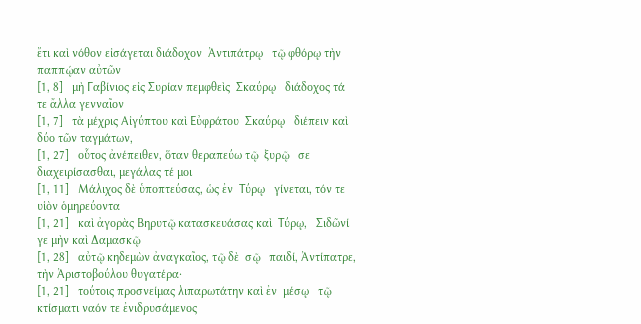ἔτι καὶ νόθον εἰσάγεται διάδοχον  Ἀντιπάτρῳ   τῷ φθόρῳ τὴν παππῴαν αὐτῶν
[1, 8]   μὴ Γαβίνιος εἰς Συρίαν πεμφθεὶς  Σκαύρῳ   διάδοχος τά τε ἄλλα γενναῖον
[1, 7]   τὰ μέχρις Αἰγύπτου καὶ Εὐφράτου  Σκαύρῳ   διέπειν καὶ δύο τῶν ταγμάτων,
[1, 27]   οὗτος ἀνέπειθεν, ὅταν θεραπεύω τῷ  ξυρῷ   σε διαχειρίσασθαι, μεγάλας τέ μοι
[1, 11]   Μάλιχος δὲ ὑποπτεύσας, ὡς ἐν  Τύρῳ   γίνεται, τόν τε υἱὸν ὁμηρεύοντα
[1, 21]   καὶ ἀγορὰς Βηρυτῷ κατασκευάσας καὶ  Τύρῳ,   Σιδῶνί γε μὴν καὶ Δαμασκῷ
[1, 28]   αὐτῷ κηδεμὼν ἀναγκαῖος, τῷ δὲ  σῷ   παιδί, Ἀντίπατρε, τὴν Ἀριστοβούλου θυγατέρα·
[1, 21]   τούτοις προσνείμας λιπαρωτάτην καὶ ἐν  μέσῳ   τῷ κτίσματι ναόν τε ἐνιδρυσάμενος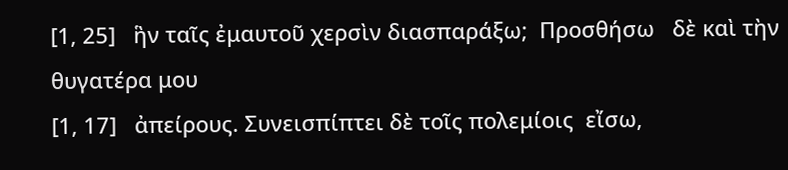[1, 25]   ἣν ταῖς ἐμαυτοῦ χερσὶν διασπαράξω;  Προσθήσω   δὲ καὶ τὴν θυγατέρα μου
[1, 17]   ἀπείρους. Συνεισπίπτει δὲ τοῖς πολεμίοις  εἴσω,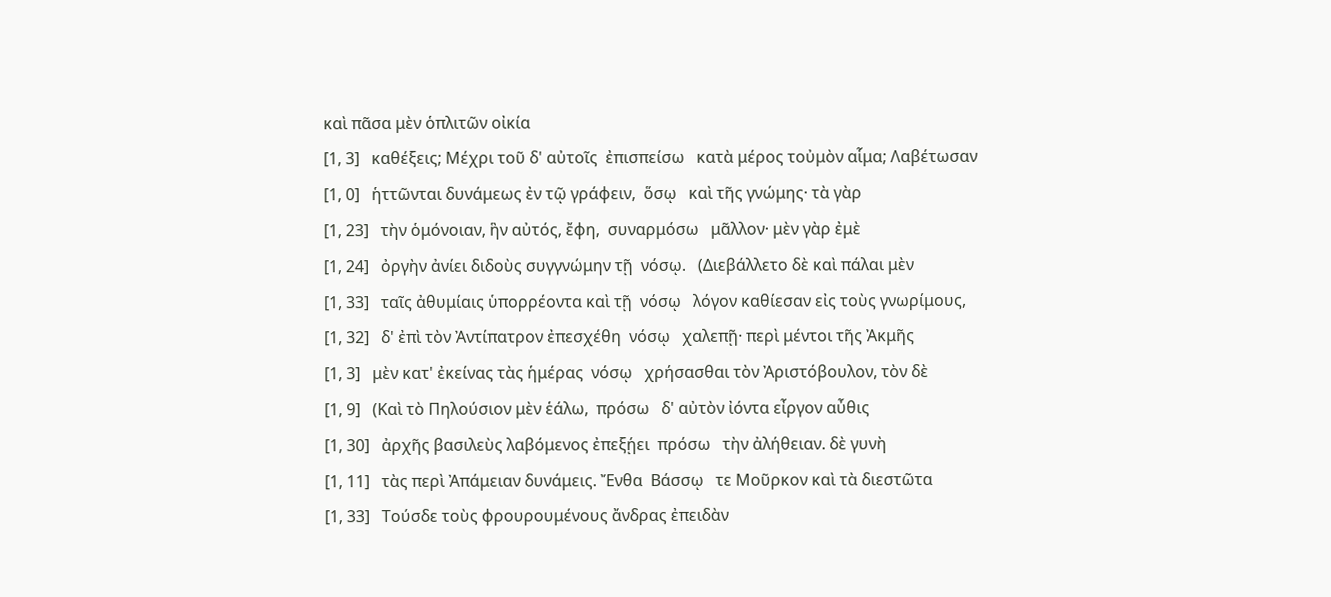καὶ πᾶσα μὲν ὁπλιτῶν οἰκία
[1, 3]   καθέξεις; Μέχρι τοῦ δ' αὐτοῖς  ἐπισπείσω   κατὰ μέρος τοὐμὸν αἷμα; Λαβέτωσαν
[1, 0]   ἡττῶνται δυνάμεως ἐν τῷ γράφειν,  ὅσῳ   καὶ τῆς γνώμης· τὰ γὰρ
[1, 23]   τὴν ὁμόνοιαν, ἣν αὐτός, ἔφη,  συναρμόσω   μᾶλλον· μὲν γὰρ ἐμὲ
[1, 24]   ὀργὴν ἀνίει διδοὺς συγγνώμην τῇ  νόσῳ.   (Διεβάλλετο δὲ καὶ πάλαι μὲν
[1, 33]   ταῖς ἀθυμίαις ὑπορρέοντα καὶ τῇ  νόσῳ   λόγον καθίεσαν εἰς τοὺς γνωρίμους,
[1, 32]   δ' ἐπὶ τὸν Ἀντίπατρον ἐπεσχέθη  νόσῳ   χαλεπῇ· περὶ μέντοι τῆς Ἀκμῆς
[1, 3]   μὲν κατ' ἐκείνας τὰς ἡμέρας  νόσῳ   χρήσασθαι τὸν Ἀριστόβουλον, τὸν δὲ
[1, 9]   (Καὶ τὸ Πηλούσιον μὲν ἑάλω,  πρόσω   δ' αὐτὸν ἰόντα εἶργον αὖθις
[1, 30]   ἀρχῆς βασιλεὺς λαβόμενος ἐπεξῄει  πρόσω   τὴν ἀλήθειαν. δὲ γυνὴ
[1, 11]   τὰς περὶ Ἀπάμειαν δυνάμεις. Ἔνθα  Βάσσῳ   τε Μοῦρκον καὶ τὰ διεστῶτα
[1, 33]   Τούσδε τοὺς φρουρουμένους ἄνδρας ἐπειδὰν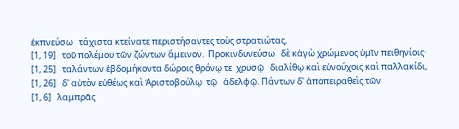ἐκπνεύσω   τάχιστα κτείνατε περιστήσαντες τοὺς στρατιώτας,
[1, 19]   τοῦ πολέμου τῶν ζώντων ἄμεινον.  Προκινδυνεύσω   δὲ κἀγὼ χρώμενος ὑμῖν πειθηνίοις·
[1, 25]   ταλάντων ἑβδομήκοντα δώροις θρόνῳ τε  χρυσῷ   διαλίθῳ καὶ εὐνούχοις καὶ παλλακίδι,
[1, 26]   δ' αὐτὸν εὐθέως καὶ Ἀριστοβούλῳ  τῷ   ἀδελφῷ. Πάντων δ' ἀποπειραθεὶς τῶν
[1, 6]   λαμπρᾶς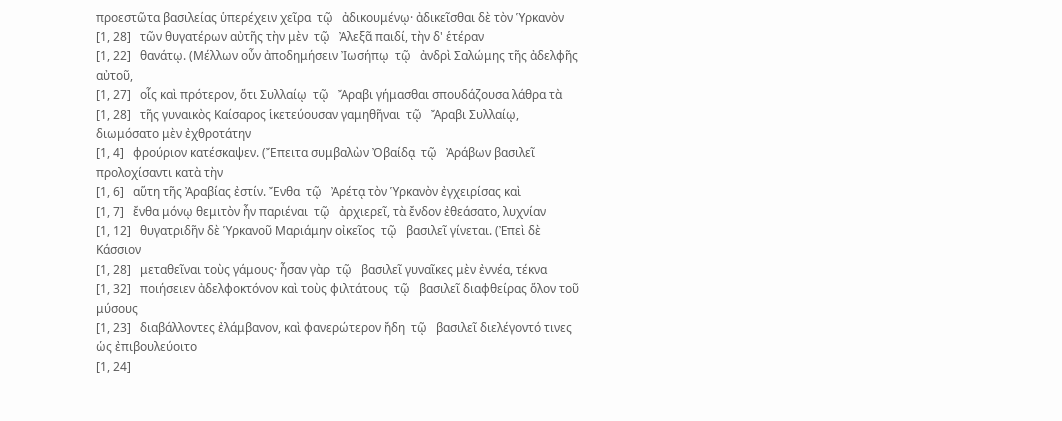προεστῶτα βασιλείας ὑπερέχειν χεῖρα  τῷ   ἀδικουμένῳ· ἀδικεῖσθαι δὲ τὸν Ὑρκανὸν
[1, 28]   τῶν θυγατέρων αὐτῆς τὴν μὲν  τῷ   Ἀλεξᾶ παιδί, τὴν δ' ἑτέραν
[1, 22]   θανάτῳ. (Μέλλων οὖν ἀποδημήσειν Ἰωσήπῳ  τῷ   ἀνδρὶ Σαλώμης τῆς ἀδελφῆς αὐτοῦ,
[1, 27]   οἷς καὶ πρότερον, ὅτι Συλλαίῳ  τῷ   Ἄραβι γήμασθαι σπουδάζουσα λάθρα τὰ
[1, 28]   τῆς γυναικὸς Καίσαρος ἱκετεύουσαν γαμηθῆναι  τῷ   Ἄραβι Συλλαίῳ, διωμόσατο μὲν ἐχθροτάτην
[1, 4]   φρούριον κατέσκαψεν. (Ἔπειτα συμβαλὼν Ὀβαίδᾳ  τῷ   Ἀράβων βασιλεῖ προλοχίσαντι κατὰ τὴν
[1, 6]   αὕτη τῆς Ἀραβίας ἐστίν. Ἔνθα  τῷ   Ἀρέτᾳ τὸν Ὑρκανὸν ἐγχειρίσας καὶ
[1, 7]   ἔνθα μόνῳ θεμιτὸν ἦν παριέναι  τῷ   ἀρχιερεῖ, τὰ ἔνδον ἐθεάσατο, λυχνίαν
[1, 12]   θυγατριδῆν δὲ Ὑρκανοῦ Μαριάμην οἰκεῖος  τῷ   βασιλεῖ γίνεται. (Ἐπεὶ δὲ Κάσσιον
[1, 28]   μεταθεῖναι τοὺς γάμους· ἦσαν γὰρ  τῷ   βασιλεῖ γυναῖκες μὲν ἐννέα, τέκνα
[1, 32]   ποιήσειεν ἀδελφοκτόνον καὶ τοὺς φιλτάτους  τῷ   βασιλεῖ διαφθείρας ὅλον τοῦ μύσους
[1, 23]   διαβάλλοντες ἐλάμβανον, καὶ φανερώτερον ἤδη  τῷ   βασιλεῖ διελέγοντό τινες ὡς ἐπιβουλεύοιτο
[1, 24]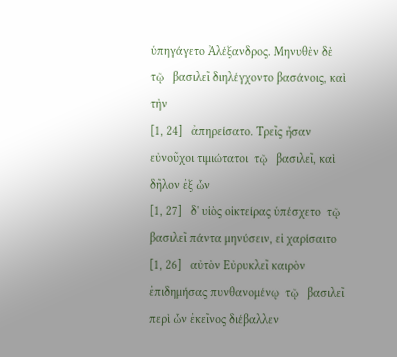ὑπηγάγετο Ἀλέξανδρος. Μηνυθὲν δὲ  τῷ   βασιλεῖ διηλέγχοντο βασάνοις, καὶ τὴν
[1, 24]   ἀπηρείσατο. Τρεῖς ἦσαν εὐνοῦχοι τιμιώτατοι  τῷ   βασιλεῖ, καὶ δῆλον ἐξ ὧν
[1, 27]   δ' υἱὸς οἰκτείρας ὑπέσχετο  τῷ   βασιλεῖ πάντα μηνύσειν, εἰ χαρίσαιτο
[1, 26]   αὐτὸν Εὐρυκλεῖ καιρὸν ἐπιδημήσας πυνθανομένῳ  τῷ   βασιλεῖ περὶ ὧν ἐκεῖνος διέβαλλεν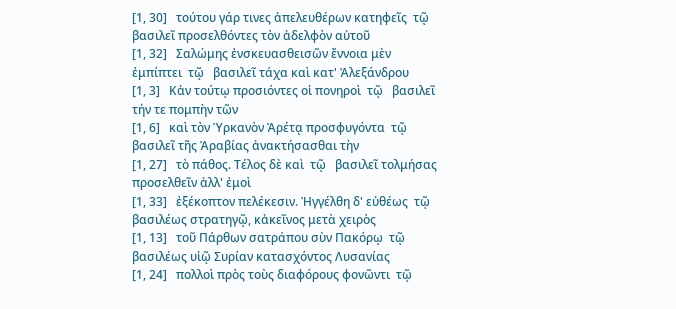[1, 30]   τούτου γάρ τινες ἀπελευθέρων κατηφεῖς  τῷ   βασιλεῖ προσελθόντες τὸν ἀδελφὸν αὐτοῦ
[1, 32]   Σαλώμης ἐνσκευασθεισῶν ἔννοια μὲν ἐμπίπτει  τῷ   βασιλεῖ τάχα καὶ κατ' Ἀλεξάνδρου
[1, 3]   Κἀν τούτῳ προσιόντες οἱ πονηροὶ  τῷ   βασιλεῖ τήν τε πομπὴν τῶν
[1, 6]   καὶ τὸν Ὑρκανὸν Ἀρέτᾳ προσφυγόντα  τῷ   βασιλεῖ τῆς Ἀραβίας ἀνακτήσασθαι τὴν
[1, 27]   τὸ πάθος. Τέλος δὲ καὶ  τῷ   βασιλεῖ τολμήσας προσελθεῖν ἀλλ' ἐμοὶ
[1, 33]   ἐξέκοπτον πελέκεσιν. Ἠγγέλθη δ' εὐθέως  τῷ   βασιλέως στρατηγῷ, κἀκεῖνος μετὰ χειρὸς
[1, 13]   τοῦ Πάρθων σατράπου σὺν Πακόρῳ  τῷ   βασιλέως υἱῷ Συρίαν κατασχόντος Λυσανίας
[1, 24]   πολλοὶ πρὸς τοὺς διαφόρους φονῶντι  τῷ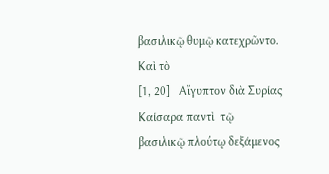βασιλικῷ θυμῷ κατεχρῶντο. Καὶ τὸ
[1, 20]   Αἴγυπτον διὰ Συρίας Καίσαρα παντὶ  τῷ   βασιλικῷ πλούτῳ δεξάμενος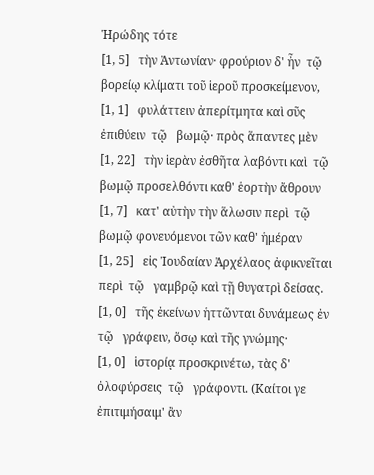Ἡρώδης τότε
[1, 5]   τὴν Ἀντωνίαν· φρούριον δ' ἦν  τῷ   βορείῳ κλίματι τοῦ ἱεροῦ προσκείμενον,
[1, 1]   φυλάττειν ἀπερίτμητα καὶ σῦς ἐπιθύειν  τῷ   βωμῷ· πρὸς ἅπαντες μὲν
[1, 22]   τὴν ἱερὰν ἐσθῆτα λαβόντι καὶ  τῷ   βωμῷ προσελθόντι καθ' ἑορτὴν ἄθρουν
[1, 7]   κατ' αὐτὴν τὴν ἅλωσιν περὶ  τῷ   βωμῷ φονευόμενοι τῶν καθ' ἡμέραν
[1, 25]   εἰς Ἰουδαίαν Ἀρχέλαος ἀφικνεῖται περὶ  τῷ   γαμβρῷ καὶ τῇ θυγατρὶ δείσας.
[1, 0]   τῆς ἐκείνων ἡττῶνται δυνάμεως ἐν  τῷ   γράφειν, ὅσῳ καὶ τῆς γνώμης·
[1, 0]   ἱστορίᾳ προσκρινέτω, τὰς δ' ὀλοφύρσεις  τῷ   γράφοντι. (Καίτοι γε ἐπιτιμήσαιμ' ἂν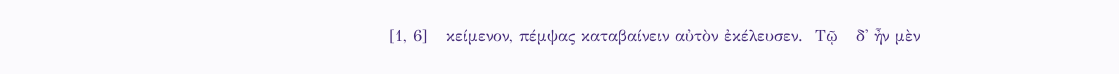[1, 6]   κείμενον, πέμψας καταβαίνειν αὐτὸν ἐκέλευσεν.  Τῷ   δ' ἦν μὲν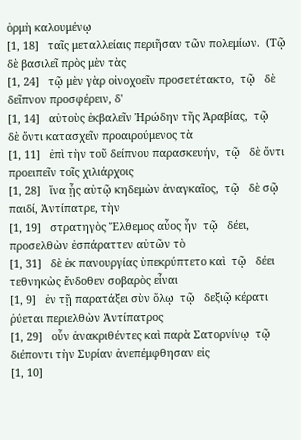ὁρμὴ καλουμένῳ
[1, 18]   ταῖς μεταλλείαις περιῆσαν τῶν πολεμίων.  (Τῷ   δὲ βασιλεῖ πρὸς μὲν τὰς
[1, 24]   τῷ μὲν γὰρ οἰνοχοεῖν προσετέτακτο,  τῷ   δὲ δεῖπνον προσφέρειν, δ'
[1, 14]   αὐτοὺς ἐκβαλεῖν Ἡρώδην τῆς Ἀραβίας,  τῷ   δὲ ὄντι κατασχεῖν προαιρούμενος τὰ
[1, 11]   ἐπὶ τὴν τοῦ δείπνου παρασκευήν,  τῷ   δὲ ὄντι προειπεῖν τοῖς χιλιάρχοις
[1, 28]   ἵνα ᾖς αὐτῷ κηδεμὼν ἀναγκαῖος,  τῷ   δὲ σῷ παιδί, Ἀντίπατρε, τὴν
[1, 19]   στρατηγὸς Ἔλθεμος αὖος ἦν  τῷ   δέει, προσελθὼν ἐσπάραττεν αὐτῶν τὸ
[1, 31]   δὲ ἐκ πανουργίας ὑπεκρύπτετο καὶ  τῷ   δέει τεθνηκὼς ἔνδοθεν σοβαρὸς εἶναι
[1, 9]   ἐν τῇ παρατάξει σὺν ὅλῳ  τῷ   δεξιῷ κέρατι ῥύεται περιελθὼν Ἀντίπατρος
[1, 29]   οὖν ἀνακριθέντες καὶ παρὰ Σατορνίνῳ  τῷ   διέποντι τὴν Συρίαν ἀνεπέμφθησαν εἰς
[1, 10]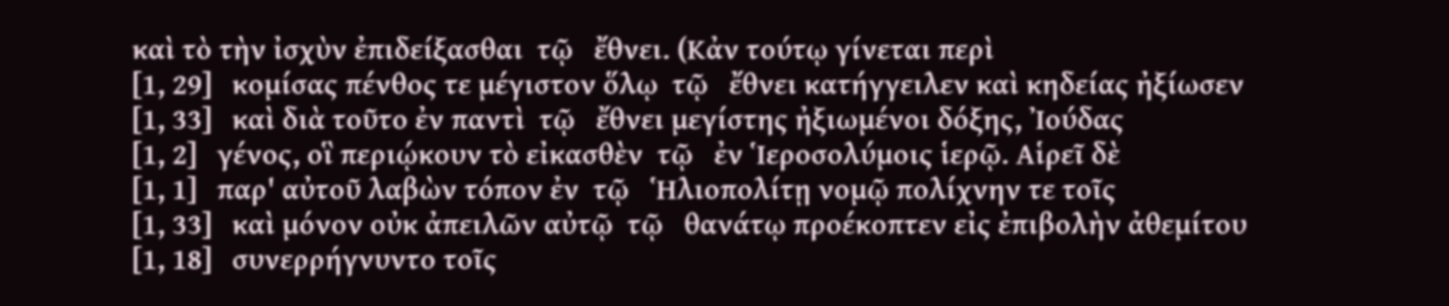καὶ τὸ τὴν ἰσχὺν ἐπιδείξασθαι  τῷ   ἔθνει. (Κἀν τούτῳ γίνεται περὶ
[1, 29]   κομίσας πένθος τε μέγιστον ὅλῳ  τῷ   ἔθνει κατήγγειλεν καὶ κηδείας ἠξίωσεν
[1, 33]   καὶ διὰ τοῦτο ἐν παντὶ  τῷ   ἔθνει μεγίστης ἠξιωμένοι δόξης, Ἰούδας
[1, 2]   γένος, οἳ περιῴκουν τὸ εἰκασθὲν  τῷ   ἐν Ἱεροσολύμοις ἱερῷ. Αἱρεῖ δὲ
[1, 1]   παρ' αὐτοῦ λαβὼν τόπον ἐν  τῷ   Ἡλιοπολίτῃ νομῷ πολίχνην τε τοῖς
[1, 33]   καὶ μόνον οὐκ ἀπειλῶν αὐτῷ  τῷ   θανάτῳ προέκοπτεν εἰς ἐπιβολὴν ἀθεμίτου
[1, 18]   συνερρήγνυντο τοῖς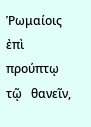Ῥωμαίοις ἐπὶ προύπτῳ  τῷ   θανεῖν,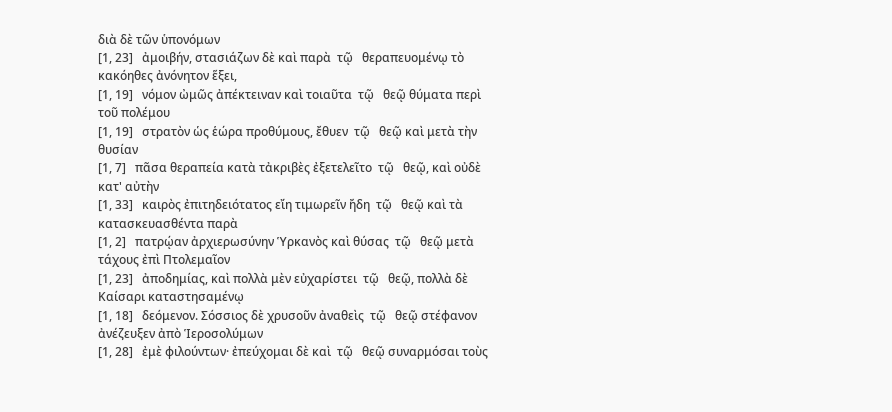διὰ δὲ τῶν ὑπονόμων
[1, 23]   ἀμοιβήν, στασιάζων δὲ καὶ παρὰ  τῷ   θεραπευομένῳ τὸ κακόηθες ἀνόνητον ἕξει,
[1, 19]   νόμον ὠμῶς ἀπέκτειναν καὶ τοιαῦτα  τῷ   θεῷ θύματα περὶ τοῦ πολέμου
[1, 19]   στρατὸν ὡς ἑώρα προθύμους, ἔθυεν  τῷ   θεῷ καὶ μετὰ τὴν θυσίαν
[1, 7]   πᾶσα θεραπεία κατὰ τἀκριβὲς ἐξετελεῖτο  τῷ   θεῷ, καὶ οὐδὲ κατ' αὐτὴν
[1, 33]   καιρὸς ἐπιτηδειότατος εἴη τιμωρεῖν ἤδη  τῷ   θεῷ καὶ τὰ κατασκευασθέντα παρὰ
[1, 2]   πατρῴαν ἀρχιερωσύνην Ὑρκανὸς καὶ θύσας  τῷ   θεῷ μετὰ τάχους ἐπὶ Πτολεμαῖον
[1, 23]   ἀποδημίας, καὶ πολλὰ μὲν εὐχαρίστει  τῷ   θεῷ, πολλὰ δὲ Καίσαρι καταστησαμένῳ
[1, 18]   δεόμενον. Σόσσιος δὲ χρυσοῦν ἀναθεὶς  τῷ   θεῷ στέφανον ἀνέζευξεν ἀπὸ Ἱεροσολύμων
[1, 28]   ἐμὲ φιλούντων· ἐπεύχομαι δὲ καὶ  τῷ   θεῷ συναρμόσαι τοὺς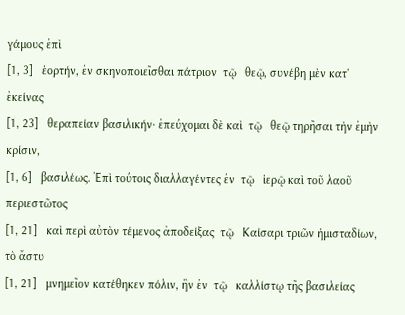γάμους ἐπὶ
[1, 3]   ἑορτήν, ἐν σκηνοποιεῖσθαι πάτριον  τῷ   θεῷ, συνέβη μὲν κατ' ἐκείνας
[1, 23]   θεραπείαν βασιλικήν· ἐπεύχομαι δὲ καὶ  τῷ   θεῷ τηρῆσαι τὴν ἐμὴν κρίσιν,
[1, 6]   βασιλέως. Ἐπὶ τούτοις διαλλαγέντες ἐν  τῷ   ἱερῷ καὶ τοῦ λαοῦ περιεστῶτος
[1, 21]   καὶ περὶ αὐτὸν τέμενος ἀποδείξας  τῷ   Καίσαρι τριῶν ἡμισταδίων, τὸ ἄστυ
[1, 21]   μνημεῖον κατέθηκεν πόλιν, ἣν ἐν  τῷ   καλλίστῳ τῆς βασιλείας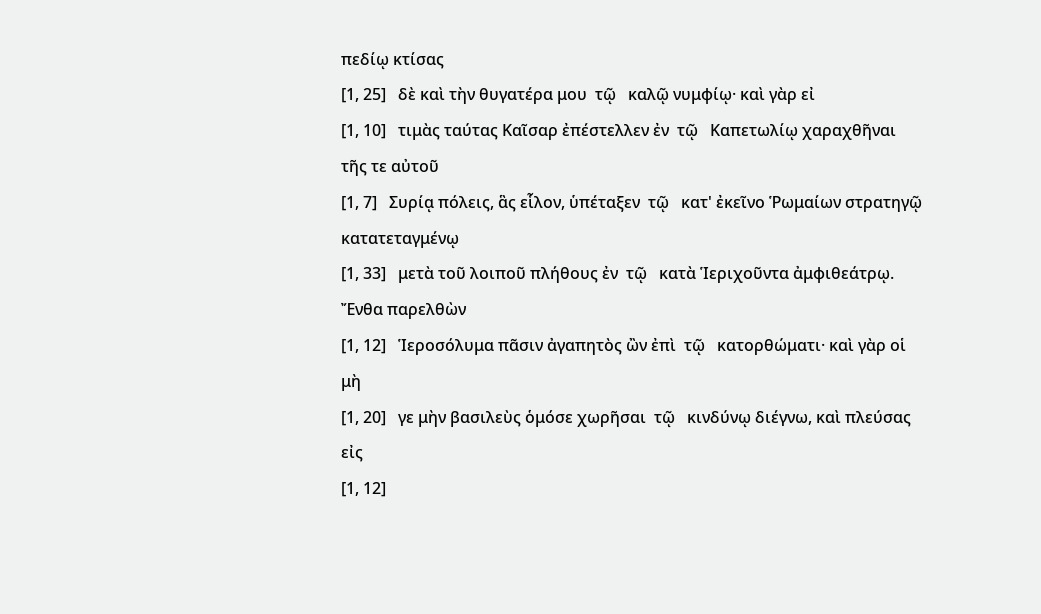πεδίῳ κτίσας
[1, 25]   δὲ καὶ τὴν θυγατέρα μου  τῷ   καλῷ νυμφίῳ· καὶ γὰρ εἰ
[1, 10]   τιμὰς ταύτας Καῖσαρ ἐπέστελλεν ἐν  τῷ   Καπετωλίῳ χαραχθῆναι τῆς τε αὐτοῦ
[1, 7]   Συρίᾳ πόλεις, ἃς εἷλον, ὑπέταξεν  τῷ   κατ' ἐκεῖνο Ῥωμαίων στρατηγῷ κατατεταγμένῳ
[1, 33]   μετὰ τοῦ λοιποῦ πλήθους ἐν  τῷ   κατὰ Ἱεριχοῦντα ἀμφιθεάτρῳ. Ἔνθα παρελθὼν
[1, 12]   Ἱεροσόλυμα πᾶσιν ἀγαπητὸς ὢν ἐπὶ  τῷ   κατορθώματι· καὶ γὰρ οἱ μὴ
[1, 20]   γε μὴν βασιλεὺς ὁμόσε χωρῆσαι  τῷ   κινδύνῳ διέγνω, καὶ πλεύσας εἰς
[1, 12]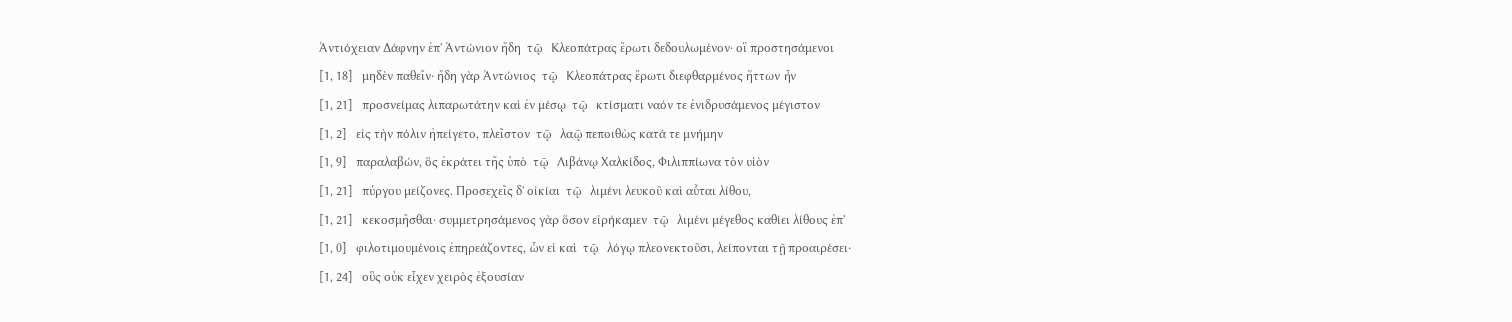Ἀντιόχειαν Δάφνην ἐπ' Ἀντώνιον ἤδη  τῷ   Κλεοπάτρας ἔρωτι δεδουλωμένον· οἳ προστησάμενοι
[1, 18]   μηδὲν παθεῖν· ἤδη γὰρ Ἀντώνιος  τῷ   Κλεοπάτρας ἔρωτι διεφθαρμένος ἥττων ἦν
[1, 21]   προσνείμας λιπαρωτάτην καὶ ἐν μέσῳ  τῷ   κτίσματι ναόν τε ἐνιδρυσάμενος μέγιστον
[1, 2]   εἰς τὴν πόλιν ἠπείγετο, πλεῖστον  τῷ   λαῷ πεποιθὼς κατά τε μνήμην
[1, 9]   παραλαβών, ὃς ἐκράτει τῆς ὑπὸ  τῷ   Λιβάνῳ Χαλκίδος, Φιλιππίωνα τὸν υἱὸν
[1, 21]   πύργου μείζονες. Προσεχεῖς δ' οἰκίαι  τῷ   λιμένι λευκοῦ καὶ αὗται λίθου,
[1, 21]   κεκοσμῆσθαι· συμμετρησάμενος γὰρ ὅσον εἰρήκαμεν  τῷ   λιμένι μέγεθος καθίει λίθους ἐπ'
[1, 0]   φιλοτιμουμένοις ἐπηρεάζοντες, ὧν εἰ καὶ  τῷ   λόγῳ πλεονεκτοῦσι, λείπονται τῇ προαιρέσει·
[1, 24]   οὓς οὐκ εἶχεν χειρὸς ἐξουσίαν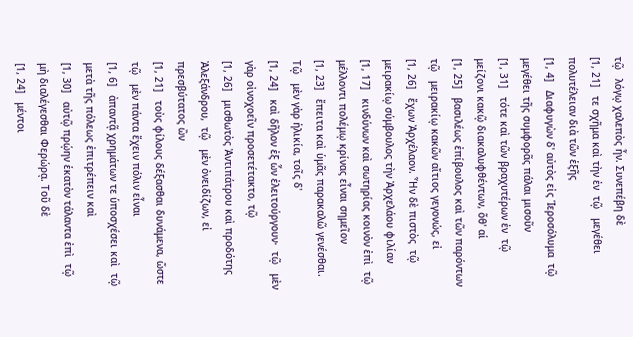τῷ   λόγῳ χαλεπὸς ἦν. Συνεπέβη δὲ
[1, 21]   τε σχῆμα καὶ τὴν ἐν  τῷ   μεγέθει πολυτέλειαν διὰ τῶν ἑξῆς
[1, 4]   Διαφυγὼν δ' αὐτὸς εἰς Ἱεροσόλυμα  τῷ   μεγέθει τῆς συμφορᾶς πάλαι μισοῦν
[1, 31]   τότε καὶ τῶν βραχυτέρων ἐν  τῷ   μείζονι κακῷ διακαλυφθέντων, ὅθ' αἱ
[1, 25]   βασιλέως ἐπίβουλος καὶ τῶν παρόντων  τῷ   μειρακίῳ κακῶν αἴτιος γεγονώς, εἰ
[1, 26]   ἔχων Ἀρχέλαον. Ἦν δὲ πιστὸς  τῷ   μειρακίῳ σύμβουλος τὴν Ἀρχελάου φιλίαν
[1, 17]   κινδύνων καὶ σωτηρίας κοινὸν ἐπὶ  τῷ   μέλλοντι πολέμῳ κρίνας εἶναι σημεῖον
[1, 23]   ἔπειτα καὶ ὑμᾶς παρακαλῶ γενέσθαι.  Τῷ   μὲν γὰρ ἡλικία, τοῖς δ'
[1, 24]   καὶ δῆλον ἐξ ὧν ἐλειτούργουν·  τῷ   μὲν γὰρ οἰνοχοεῖν προσετέτακτο, τῷ
[1, 26]   μισθωτὸς Ἀντιπάτρου καὶ προδότης Ἀλεξάνδρου,  τῷ   μὲν ὀνειδίζων, εἰ πρεσβύτατος ὢν
[1, 21]   τοὺς φίλους δέξασθαι δυνάμενα, ὥστε  τῷ   μὲν πάντα ἔχειν πόλιν εἶναι
[1, 6]   ἀπαντᾷ χρημάτων τε ὑποσχέσει καὶ  τῷ   μετὰ τῆς πόλεως ἐπιτρέπειν καὶ
[1, 30]   αὐτῷ πρῴην ἑκατὸν τάλαντα ἐπὶ  τῷ   μὴ διαλέγεσθαι Φερώρᾳ. Τοῦ δὲ
[1, 24]   μέντοι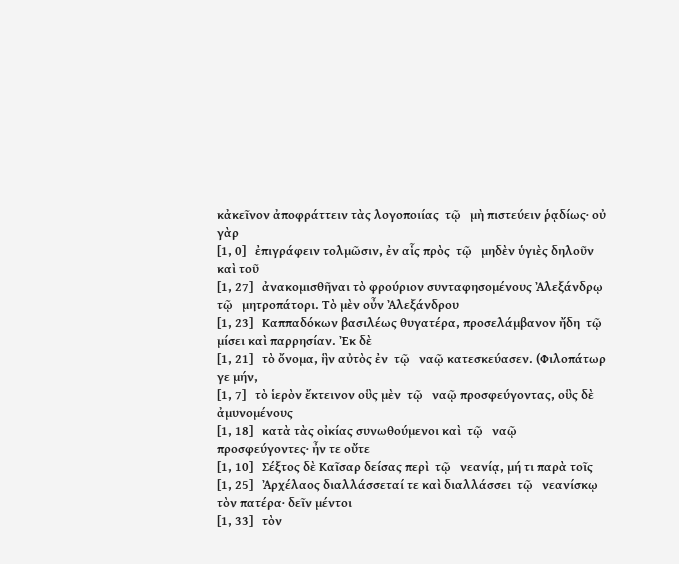κἀκεῖνον ἀποφράττειν τὰς λογοποιίας  τῷ   μὴ πιστεύειν ῥᾳδίως· οὐ γὰρ
[1, 0]   ἐπιγράφειν τολμῶσιν, ἐν αἷς πρὸς  τῷ   μηδὲν ὑγιὲς δηλοῦν καὶ τοῦ
[1, 27]   ἀνακομισθῆναι τὸ φρούριον συνταφησομένους Ἀλεξάνδρῳ  τῷ   μητροπάτορι. Τὸ μὲν οὖν Ἀλεξάνδρου
[1, 23]   Καππαδόκων βασιλέως θυγατέρα, προσελάμβανον ἤδη  τῷ   μίσει καὶ παρρησίαν. Ἐκ δὲ
[1, 21]   τὸ ὄνομα, ἣν αὐτὸς ἐν  τῷ   ναῷ κατεσκεύασεν. (Φιλοπάτωρ γε μήν,
[1, 7]   τὸ ἱερὸν ἔκτεινον οὓς μὲν  τῷ   ναῷ προσφεύγοντας, οὓς δὲ ἀμυνομένους
[1, 18]   κατὰ τὰς οἰκίας συνωθούμενοι καὶ  τῷ   ναῷ προσφεύγοντες· ἦν τε οὔτε
[1, 10]   Σέξτος δὲ Καῖσαρ δείσας περὶ  τῷ   νεανίᾳ, μή τι παρὰ τοῖς
[1, 25]   Ἀρχέλαος διαλλάσσεταί τε καὶ διαλλάσσει  τῷ   νεανίσκῳ τὸν πατέρα· δεῖν μέντοι
[1, 33]   τὸν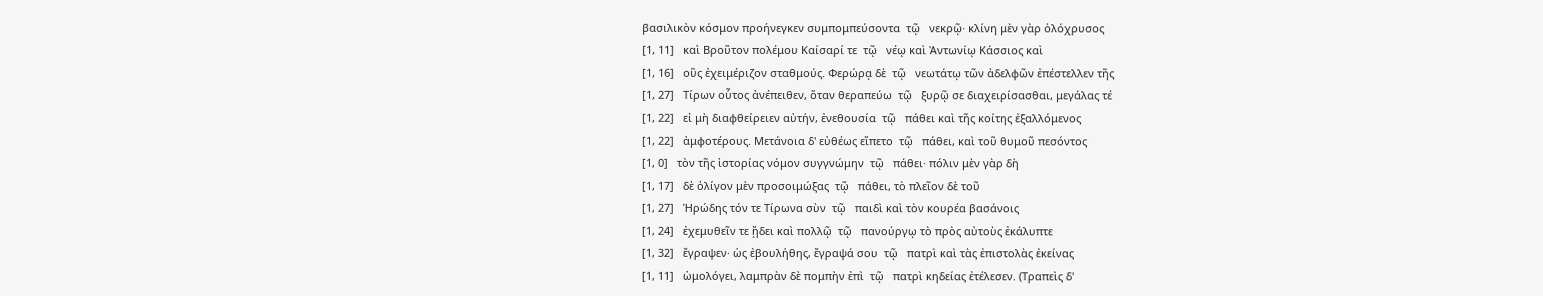βασιλικὸν κόσμον προήνεγκεν συμπομπεύσοντα  τῷ   νεκρῷ· κλίνη μὲν γὰρ ὁλόχρυσος
[1, 11]   καὶ Βροῦτον πολέμου Καίσαρί τε  τῷ   νέῳ καὶ Ἀντωνίῳ Κάσσιος καὶ
[1, 16]   οὓς ἐχειμέριζον σταθμούς. Φερώρᾳ δὲ  τῷ   νεωτάτῳ τῶν ἀδελφῶν ἐπέστελλεν τῆς
[1, 27]   Τίρων οὗτος ἀνέπειθεν, ὅταν θεραπεύω  τῷ   ξυρῷ σε διαχειρίσασθαι, μεγάλας τέ
[1, 22]   εἰ μὴ διαφθείρειεν αὐτήν, ἐνεθουσία  τῷ   πάθει καὶ τῆς κοίτης ἐξαλλόμενος
[1, 22]   ἀμφοτέρους. Μετάνοια δ' εὐθέως εἵπετο  τῷ   πάθει, καὶ τοῦ θυμοῦ πεσόντος
[1, 0]   τὸν τῆς ἱστορίας νόμον συγγνώμην  τῷ   πάθει· πόλιν μὲν γὰρ δὴ
[1, 17]   δὲ ὀλίγον μὲν προσοιμώξας  τῷ   πάθει, τὸ πλεῖον δὲ τοῦ
[1, 27]   Ἡρώδης τόν τε Τίρωνα σὺν  τῷ   παιδὶ καὶ τὸν κουρέα βασάνοις
[1, 24]   ἐχεμυθεῖν τε ᾔδει καὶ πολλῷ  τῷ   πανούργῳ τὸ πρὸς αὐτοὺς ἐκάλυπτε
[1, 32]   ἔγραψεν· ὡς ἐβουλήθης, ἔγραψά σου  τῷ   πατρὶ καὶ τὰς ἐπιστολὰς ἐκείνας
[1, 11]   ὡμολόγει, λαμπρὰν δὲ πομπὴν ἐπὶ  τῷ   πατρὶ κηδείας ἐτέλεσεν. (Τραπεὶς δ'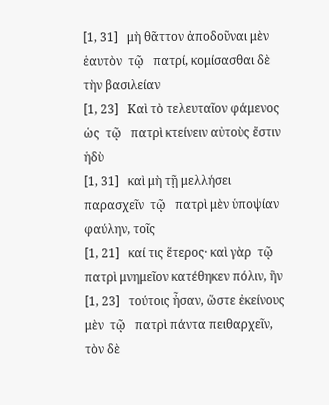[1, 31]   μὴ θᾶττον ἀποδοῦναι μὲν ἑαυτὸν  τῷ   πατρί, κομίσασθαι δὲ τὴν βασιλείαν
[1, 23]   Καὶ τὸ τελευταῖον φάμενος ὡς  τῷ   πατρὶ κτείνειν αὐτοὺς ἔστιν ἡδὺ
[1, 31]   καὶ μὴ τῇ μελλήσει παρασχεῖν  τῷ   πατρὶ μὲν ὑποψίαν φαύλην, τοῖς
[1, 21]   καί τις ἕτερος· καὶ γὰρ  τῷ   πατρὶ μνημεῖον κατέθηκεν πόλιν, ἣν
[1, 23]   τούτοις ἦσαν, ὥστε ἐκείνους μὲν  τῷ   πατρὶ πάντα πειθαρχεῖν, τὸν δὲ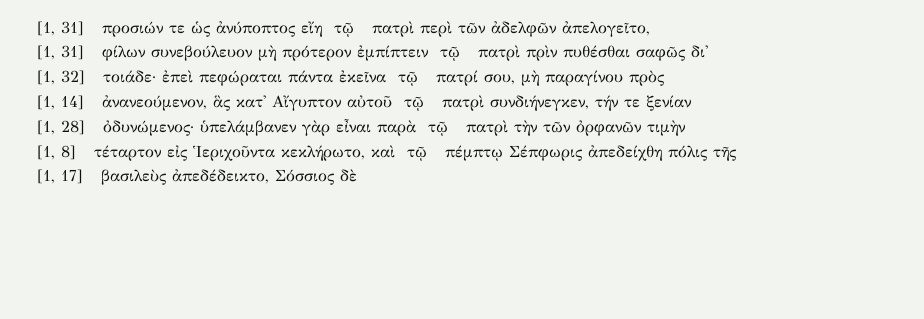[1, 31]   προσιών τε ὡς ἀνύποπτος εἴη  τῷ   πατρὶ περὶ τῶν ἀδελφῶν ἀπελογεῖτο,
[1, 31]   φίλων συνεβούλευον μὴ πρότερον ἐμπίπτειν  τῷ   πατρὶ πρὶν πυθέσθαι σαφῶς δι'
[1, 32]   τοιάδε· ἐπεὶ πεφώραται πάντα ἐκεῖνα  τῷ   πατρί σου, μὴ παραγίνου πρὸς
[1, 14]   ἀνανεούμενον, ἃς κατ' Αἴγυπτον αὐτοῦ  τῷ   πατρὶ συνδιήνεγκεν, τήν τε ξενίαν
[1, 28]   ὀδυνώμενος· ὑπελάμβανεν γὰρ εἶναι παρὰ  τῷ   πατρὶ τὴν τῶν ὀρφανῶν τιμὴν
[1, 8]   τέταρτον εἰς Ἱεριχοῦντα κεκλήρωτο, καὶ  τῷ   πέμπτῳ Σέπφωρις ἀπεδείχθη πόλις τῆς
[1, 17]   βασιλεὺς ἀπεδέδεικτο, Σόσσιος δὲ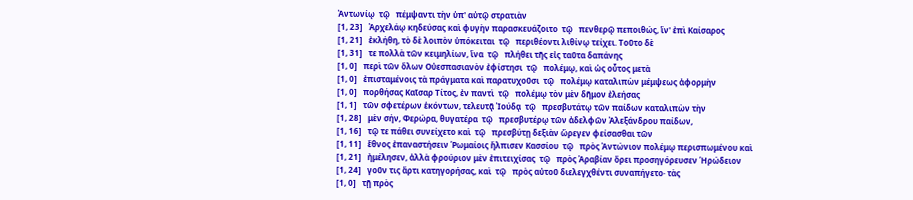Ἀντωνίῳ  τῷ   πέμψαντι τὴν ὑπ' αὐτῷ στρατιὰν
[1, 23]   Ἀρχελάῳ κηδεύσας καὶ φυγὴν παρασκευάζοιτο  τῷ   πενθερῷ πεποιθώς, ἵν' ἐπὶ Καίσαρος
[1, 21]   ἐκλήθη, τὸ δὲ λοιπὸν ὑπόκειται  τῷ   περιθέοντι λιθίνῳ τείχει. Τοῦτο δὲ
[1, 31]   τε πολλὰ τῶν κειμηλίων, ἵνα  τῷ   πλήθει τῆς εἰς ταῦτα δαπάνης
[1, 0]   περὶ τῶν ὅλων Οὐεσπασιανὸν ἐφίστησι  τῷ   πολέμῳ, καὶ ὡς οὗτος μετὰ
[1, 0]   ἐπισταμένοις τὰ πράγματα καὶ παρατυχοῦσι  τῷ   πολέμῳ καταλιπὼν μέμψεως ἀφορμὴν
[1, 0]   πορθήσας Καῖσαρ Τίτος, ἐν παντὶ  τῷ   πολέμῳ τὸν μὲν δῆμον ἐλεήσας
[1, 1]   τῶν σφετέρων ἑκόντων, τελευτᾷ Ἰούδᾳ  τῷ   πρεσβυτάτῳ τῶν παίδων καταλιπὼν τὴν
[1, 28]   μὲν σήν, Φερώρα, θυγατέρα  τῷ   πρεσβυτέρῳ τῶν ἀδελφῶν Ἀλεξάνδρου παίδων,
[1, 16]   τῷ τε πάθει συνείχετο καὶ  τῷ   πρεσβύτῃ δεξιὰν ὤρεγεν φείσασθαι τῶν
[1, 11]   ἔθνος ἐπαναστήσειν Ῥωμαίοις ἤλπισεν Κασσίου  τῷ   πρὸς Ἀντώνιον πολέμῳ περισπωμένου καὶ
[1, 21]   ἠμέλησεν, ἀλλὰ φρούριον μὲν ἐπιτειχίσας  τῷ   πρὸς Ἀραβίαν ὄρει προσηγόρευσεν Ἡρώδειον
[1, 24]   γοῦν τις ἄρτι κατηγορήσας, καὶ  τῷ   πρὸς αὐτοῦ διελεγχθέντι συναπήγετο· τὰς
[1, 0]   τῇ πρὸς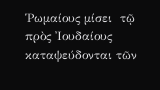Ῥωμαίους μίσει  τῷ   πρὸς Ἰουδαίους καταψεύδονται τῶν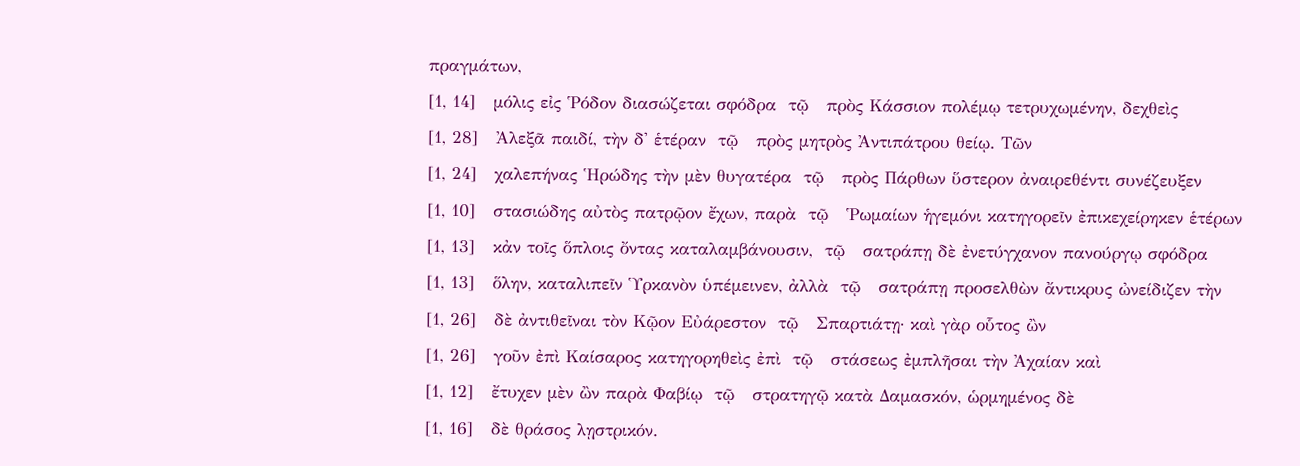πραγμάτων,
[1, 14]   μόλις εἰς Ῥόδον διασώζεται σφόδρα  τῷ   πρὸς Κάσσιον πολέμῳ τετρυχωμένην, δεχθεὶς
[1, 28]   Ἀλεξᾶ παιδί, τὴν δ' ἑτέραν  τῷ   πρὸς μητρὸς Ἀντιπάτρου θείῳ. Τῶν
[1, 24]   χαλεπήνας Ἡρώδης τὴν μὲν θυγατέρα  τῷ   πρὸς Πάρθων ὕστερον ἀναιρεθέντι συνέζευξεν
[1, 10]   στασιώδης αὐτὸς πατρῷον ἔχων, παρὰ  τῷ   Ῥωμαίων ἡγεμόνι κατηγορεῖν ἐπικεχείρηκεν ἑτέρων
[1, 13]   κἀν τοῖς ὅπλοις ὄντας καταλαμβάνουσιν,  τῷ   σατράπῃ δὲ ἐνετύγχανον πανούργῳ σφόδρα
[1, 13]   ὅλην, καταλιπεῖν Ὑρκανὸν ὑπέμεινεν, ἀλλὰ  τῷ   σατράπῃ προσελθὼν ἄντικρυς ὠνείδιζεν τὴν
[1, 26]   δὲ ἀντιθεῖναι τὸν Κῷον Εὐάρεστον  τῷ   Σπαρτιάτῃ· καὶ γὰρ οὗτος ὢν
[1, 26]   γοῦν ἐπὶ Καίσαρος κατηγορηθεὶς ἐπὶ  τῷ   στάσεως ἐμπλῆσαι τὴν Ἀχαίαν καὶ
[1, 12]   ἔτυχεν μὲν ὢν παρὰ Φαβίῳ  τῷ   στρατηγῷ κατὰ Δαμασκόν, ὡρμημένος δὲ
[1, 16]   δὲ θράσος λῃστρικόν.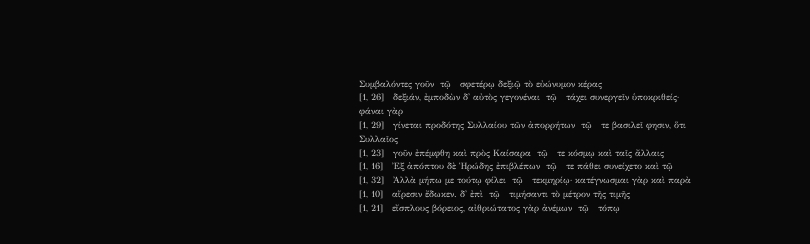Συμβαλόντες γοῦν  τῷ   σφετέρῳ δεξιῷ τὸ εὐώνυμον κέρας
[1, 26]   δεξιάν, ἐμποδὼν δ' αὐτὸς γεγονέναι  τῷ   τάχει συνεργεῖν ὑποκριθείς· φάναι γὰρ
[1, 29]   γίνεται προδότης Συλλαίου τῶν ἀπορρήτων  τῷ   τε βασιλεῖ φησιν, ὅτι Συλλαῖος
[1, 23]   γοῦν ἐπέμφθη καὶ πρὸς Καίσαρα  τῷ   τε κόσμῳ καὶ ταῖς ἄλλαις
[1, 16]   Ἐξ ἀπόπτου δὲ Ἡρώδης ἐπιβλέπων  τῷ   τε πάθει συνείχετο καὶ τῷ
[1, 32]   Ἀλλὰ μήπω με τούτῳ φίλει  τῷ   τεκμηρίῳ· κατέγνωσμαι γὰρ καὶ παρὰ
[1, 10]   αἵρεσιν ἔδωκεν. δ' ἐπὶ  τῷ   τιμήσαντι τὸ μέτρον τῆς τιμῆς
[1, 21]   εἴσπλους βόρειος, αἰθριώτατος γὰρ ἀνέμων  τῷ   τόπῳ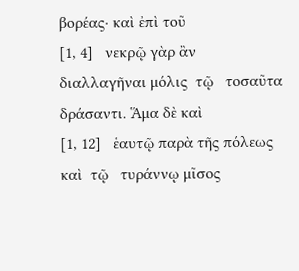βορέας· καὶ ἐπὶ τοῦ
[1, 4]   νεκρῷ γὰρ ἂν διαλλαγῆναι μόλις  τῷ   τοσαῦτα δράσαντι. Ἅμα δὲ καὶ
[1, 12]   ἑαυτῷ παρὰ τῆς πόλεως καὶ  τῷ   τυράννῳ μῖσος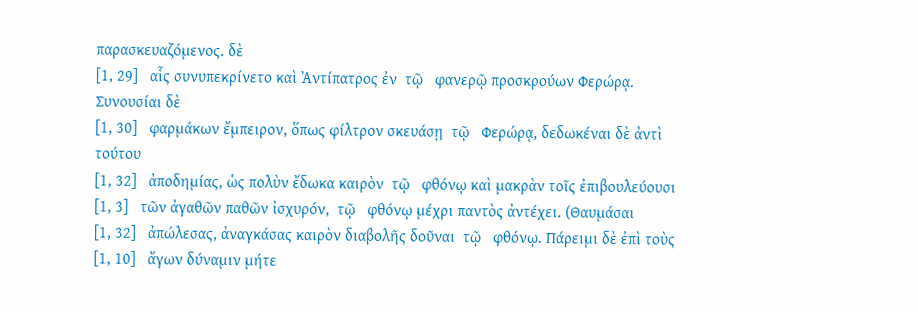παρασκευαζόμενος. δὲ
[1, 29]   αἷς συνυπεκρίνετο καὶ Ἀντίπατρος ἐν  τῷ   φανερῷ προσκρούων Φερώρᾳ. Συνουσίαι δὲ
[1, 30]   φαρμάκων ἔμπειρον, ὅπως φίλτρον σκευάσῃ  τῷ   Φερώρᾳ, δεδωκέναι δὲ ἀντὶ τούτου
[1, 32]   ἀποδημίας, ὡς πολὺν ἔδωκα καιρὸν  τῷ   φθόνῳ καὶ μακρὰν τοῖς ἐπιβουλεύουσι
[1, 3]   τῶν ἀγαθῶν παθῶν ἰσχυρόν,  τῷ   φθόνῳ μέχρι παντὸς ἀντέχει. (Θαυμάσαι
[1, 32]   ἀπώλεσας, ἀναγκάσας καιρὸν διαβολῆς δοῦναι  τῷ   φθόνῳ. Πάρειμι δὲ ἐπὶ τοὺς
[1, 10]   ἄγων δύναμιν μήτε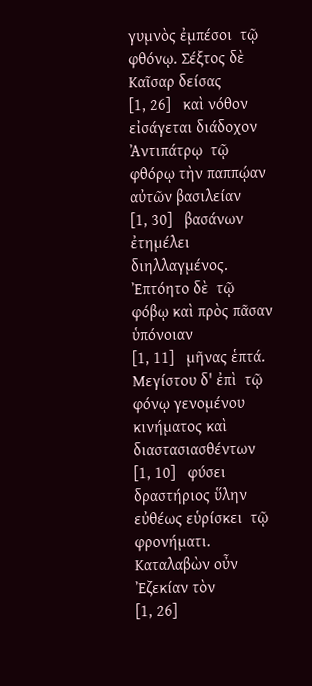γυμνὸς ἐμπέσοι  τῷ   φθόνῳ. Σέξτος δὲ Καῖσαρ δείσας
[1, 26]   καὶ νόθον εἰσάγεται διάδοχον Ἀντιπάτρῳ  τῷ   φθόρῳ τὴν παππῴαν αὐτῶν βασιλείαν
[1, 30]   βασάνων ἐτημέλει διηλλαγμένος. Ἐπτόητο δὲ  τῷ   φόβῳ καὶ πρὸς πᾶσαν ὑπόνοιαν
[1, 11]   μῆνας ἑπτά. Μεγίστου δ' ἐπὶ  τῷ   φόνῳ γενομένου κινήματος καὶ διαστασιασθέντων
[1, 10]   φύσει δραστήριος ὕλην εὐθέως εὑρίσκει  τῷ   φρονήματι. Καταλαβὼν οὖν Ἐζεκίαν τὸν
[1, 26]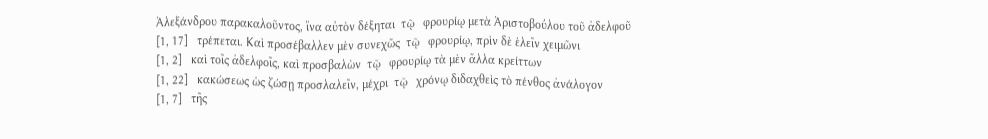Ἀλεξάνδρου παρακαλοῦντος, ἵνα αὐτὸν δέξηται  τῷ   φρουρίῳ μετὰ Ἀριστοβούλου τοῦ ἀδελφοῦ
[1, 17]   τρέπεται. Καὶ προσέβαλλεν μὲν συνεχῶς  τῷ   φρουρίῳ, πρὶν δὲ ἑλεῖν χειμῶνι
[1, 2]   καὶ τοῖς ἀδελφοῖς, καὶ προσβαλὼν  τῷ   φρουρίῳ τὰ μὲν ἄλλα κρείττων
[1, 22]   κακώσεως ὡς ζώσῃ προσλαλεῖν, μέχρι  τῷ   χρόνῳ διδαχθεὶς τὸ πένθος ἀνάλογον
[1, 7]   τῆς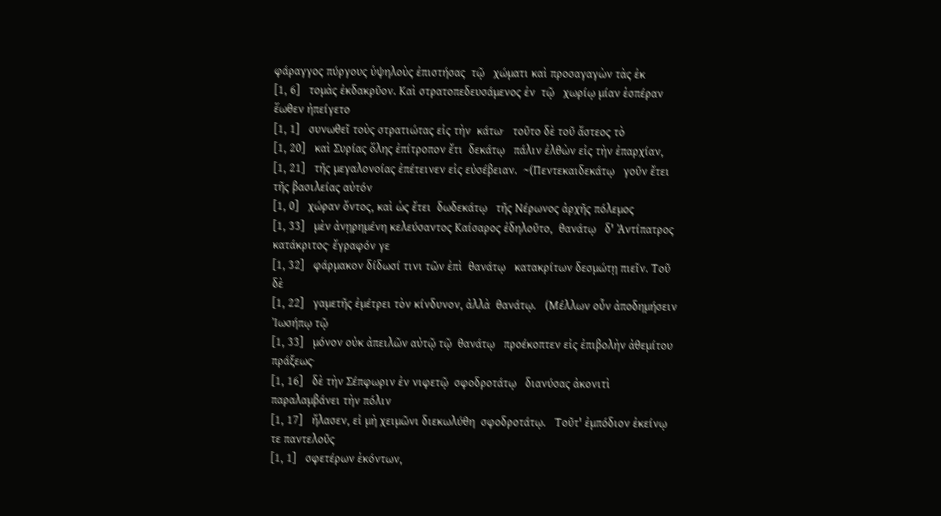φάραγγος πύργους ὑψηλοὺς ἐπιστήσας  τῷ   χώματι καὶ προσαγαγὼν τὰς ἐκ
[1, 6]   τομὰς ἐκδακρῦον. Καὶ στρατοπεδευσάμενος ἐν  τῷ   χωρίῳ μίαν ἑσπέραν ἕωθεν ἠπείγετο
[1, 1]   συνωθεῖ τοὺς στρατιώτας εἰς τὴν  κάτω·   τοῦτο δὲ τοῦ ἄστεος τὸ
[1, 20]   καὶ Συρίας ὅλης ἐπίτροπον ἔτι  δεκάτῳ   πάλιν ἐλθὼν εἰς τὴν ἐπαρχίαν,
[1, 21]   τῆς μεγαλονοίας ἐπέτεινεν εἰς εὐσέβειαν.  ~(Πεντεκαιδεκάτῳ   γοῦν ἔτει τῆς βασιλείας αὐτόν
[1, 0]   χώραν ὄντος, καὶ ὡς ἔτει  δωδεκάτῳ   τῆς Νέρωνος ἀρχῆς πόλεμος
[1, 33]   μὲν ἀνῃρημένη κελεύσαντος Καίσαρος ἐδηλοῦτο,  θανάτῳ   δ' Ἀντίπατρος κατάκριτος· ἔγραφόν γε
[1, 32]   φάρμακον δίδωσί τινι τῶν ἐπὶ  θανάτῳ   κατακρίτων δεσμώτῃ πιεῖν. Τοῦ δὲ
[1, 22]   γαμετῆς ἐμέτρει τὸν κίνδυνον, ἀλλὰ  θανάτῳ.   (Μέλλων οὖν ἀποδημήσειν Ἰωσήπῳ τῷ
[1, 33]   μόνον οὐκ ἀπειλῶν αὐτῷ τῷ  θανάτῳ   προέκοπτεν εἰς ἐπιβολὴν ἀθεμίτου πράξεως·
[1, 16]   δὲ τὴν Σέπφωριν ἐν νιφετῷ  σφοδροτάτῳ   διανύσας ἀκονιτὶ παραλαμβάνει τὴν πόλιν
[1, 17]   ἤλασεν, εἰ μὴ χειμῶνι διεκωλύθη  σφοδροτάτῳ.   Τοῦτ' ἐμπόδιον ἐκείνῳ τε παντελοῦς
[1, 1]   σφετέρων ἑκόντων,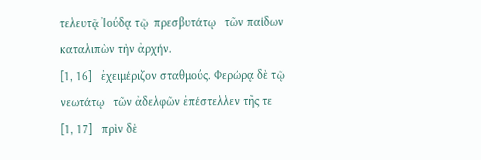τελευτᾷ Ἰούδᾳ τῷ  πρεσβυτάτῳ   τῶν παίδων καταλιπὼν τὴν ἀρχήν.
[1, 16]   ἐχειμέριζον σταθμούς. Φερώρᾳ δὲ τῷ  νεωτάτῳ   τῶν ἀδελφῶν ἐπέστελλεν τῆς τε
[1, 17]   πρὶν δὲ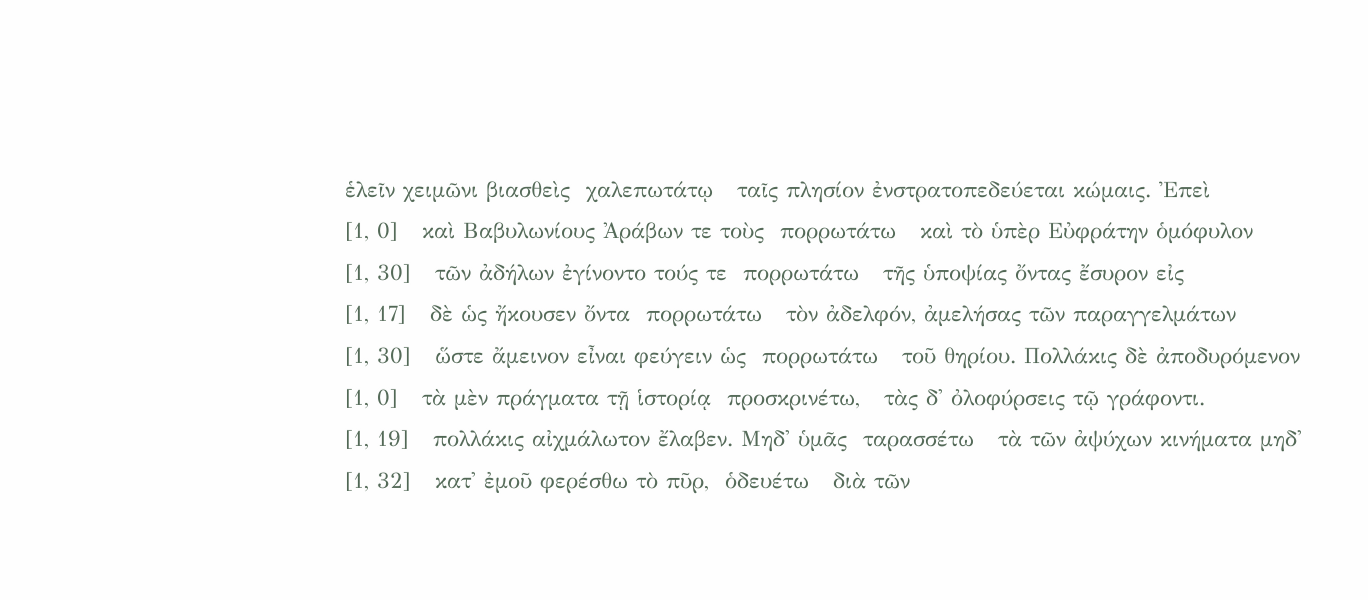ἑλεῖν χειμῶνι βιασθεὶς  χαλεπωτάτῳ   ταῖς πλησίον ἐνστρατοπεδεύεται κώμαις. Ἐπεὶ
[1, 0]   καὶ Βαβυλωνίους Ἀράβων τε τοὺς  πορρωτάτω   καὶ τὸ ὑπὲρ Εὐφράτην ὁμόφυλον
[1, 30]   τῶν ἀδήλων ἐγίνοντο τούς τε  πορρωτάτω   τῆς ὑποψίας ὄντας ἔσυρον εἰς
[1, 17]   δὲ ὡς ἤκουσεν ὄντα  πορρωτάτω   τὸν ἀδελφόν, ἀμελήσας τῶν παραγγελμάτων
[1, 30]   ὥστε ἄμεινον εἶναι φεύγειν ὡς  πορρωτάτω   τοῦ θηρίου. Πολλάκις δὲ ἀποδυρόμενον
[1, 0]   τὰ μὲν πράγματα τῇ ἱστορίᾳ  προσκρινέτω,   τὰς δ' ὀλοφύρσεις τῷ γράφοντι.
[1, 19]   πολλάκις αἰχμάλωτον ἔλαβεν. Μηδ' ὑμᾶς  ταρασσέτω   τὰ τῶν ἀψύχων κινήματα μηδ'
[1, 32]   κατ' ἐμοῦ φερέσθω τὸ πῦρ,  ὁδευέτω   διὰ τῶν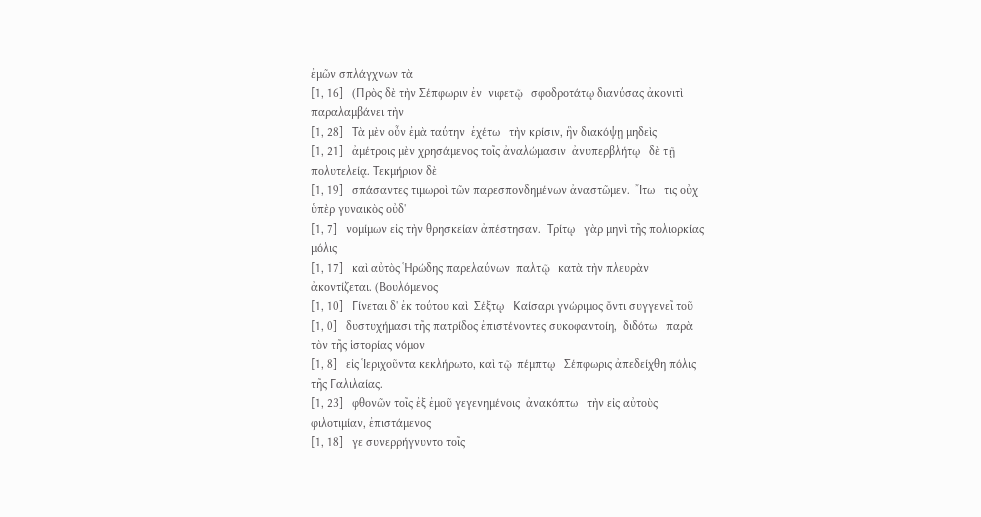ἐμῶν σπλάγχνων τὰ
[1, 16]   (Πρὸς δὲ τὴν Σέπφωριν ἐν  νιφετῷ   σφοδροτάτῳ διανύσας ἀκονιτὶ παραλαμβάνει τὴν
[1, 28]   Τὰ μὲν οὖν ἐμὰ ταύτην  ἐχέτω   τὴν κρίσιν, ἣν διακόψῃ μηδεὶς
[1, 21]   ἀμέτροις μὲν χρησάμενος τοῖς ἀναλώμασιν  ἀνυπερβλήτῳ   δὲ τῇ πολυτελείᾳ. Τεκμήριον δὲ
[1, 19]   σπάσαντες τιμωροὶ τῶν παρεσπονδημένων ἀναστῶμεν.  Ἴτω   τις οὐχ ὑπὲρ γυναικὸς οὐδ'
[1, 7]   νομίμων εἰς τὴν θρησκείαν ἀπέστησαν.  Τρίτῳ   γὰρ μηνὶ τῆς πολιορκίας μόλις
[1, 17]   καὶ αὐτὸς Ἡρώδης παρελαύνων  παλτῷ   κατὰ τὴν πλευρὰν ἀκοντίζεται. (Βουλόμενος
[1, 10]   Γίνεται δ' ἐκ τούτου καὶ  Σέξτῳ   Καίσαρι γνώριμος ὄντι συγγενεῖ τοῦ
[1, 0]   δυστυχήμασι τῆς πατρίδος ἐπιστένοντες συκοφαντοίη,  διδότω   παρὰ τὸν τῆς ἱστορίας νόμον
[1, 8]   εἰς Ἱεριχοῦντα κεκλήρωτο, καὶ τῷ  πέμπτῳ   Σέπφωρις ἀπεδείχθη πόλις τῆς Γαλιλαίας.
[1, 23]   φθονῶν τοῖς ἐξ ἐμοῦ γεγενημένοις  ἀνακόπτω   τὴν εἰς αὐτοὺς φιλοτιμίαν, ἐπιστάμενος
[1, 18]   γε συνερρήγνυντο τοῖς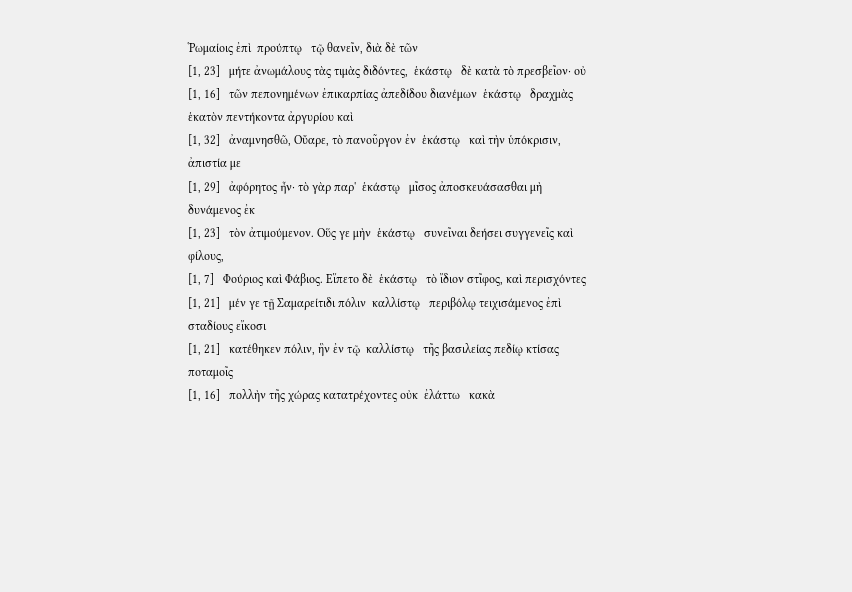Ῥωμαίοις ἐπὶ  προύπτῳ   τῷ θανεῖν, διὰ δὲ τῶν
[1, 23]   μήτε ἀνωμάλους τὰς τιμὰς διδόντες,  ἑκάστῳ   δὲ κατὰ τὸ πρεσβεῖον· οὐ
[1, 16]   τῶν πεπονημένων ἐπικαρπίας ἀπεδίδου διανέμων  ἑκάστῳ   δραχμὰς ἑκατὸν πεντήκοντα ἀργυρίου καὶ
[1, 32]   ἀναμνησθῶ, Οὔαρε, τὸ πανοῦργον ἐν  ἑκάστῳ   καὶ τὴν ὑπόκρισιν, ἀπιστία με
[1, 29]   ἀφόρητος ἦν· τὸ γὰρ παρ'  ἑκάστῳ   μῖσος ἀποσκευάσασθαι μὴ δυνάμενος ἐκ
[1, 23]   τὸν ἀτιμούμενον. Οὕς γε μὴν  ἑκάστῳ   συνεῖναι δεήσει συγγενεῖς καὶ φίλους,
[1, 7]   Φούριος καὶ Φάβιος. Εἵπετο δὲ  ἑκάστῳ   τὸ ἴδιον στῖφος, καὶ περισχόντες
[1, 21]   μέν γε τῇ Σαμαρείτιδι πόλιν  καλλίστῳ   περιβόλῳ τειχισάμενος ἐπὶ σταδίους εἴκοσι
[1, 21]   κατέθηκεν πόλιν, ἣν ἐν τῷ  καλλίστῳ   τῆς βασιλείας πεδίῳ κτίσας ποταμοῖς
[1, 16]   πολλὴν τῆς χώρας κατατρέχοντες οὐκ  ἐλάττω   κακὰ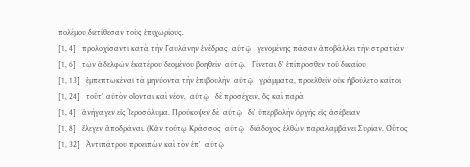πολέμου διετίθεσαν τοὺς ἐπιχωρίους.
[1, 4]   προλοχίσαντι κατὰ τὴν Γαυλάνην ἐνέδρας  αὐτῷ   γενομένης πᾶσαν ἀποβάλλει τὴν στρατιὰν
[1, 6]   τῶν ἀδελφῶν ἑκατέρου δεομένου βοηθεῖν  αὐτῷ.   Γίνεται δ' ἐπίπροσθεν τοῦ δικαίου
[1, 13]   ἐμπεπτωκέναι τὰ μηνύοντα τὴν ἐπιβουλὴν  αὐτῷ   γράμματα, προελθεῖν οὐκ ἠβούλετο καίτοι
[1, 24]   τοῦτ' αὐτὸν οἴονται καὶ νέον,  αὐτῷ   δὲ προσέχειν, ὃς καὶ παρὰ
[1, 4]   ἀνήγαγεν εἰς Ἱεροσόλυμα. Προύκοψεν δὲ  αὐτῷ   δι' ὑπερβολὴν ὀργῆς εἰς ἀσέβειαν
[1, 8]   ἔλεγεν ἀποδρᾶναι. (Κἀν τούτῳ Κράσσος  αὐτῷ   διάδοχος ἐλθὼν παραλαμβάνει Συρίαν. Οὗτος
[1, 32]   Ἀντιπάτρου προειπὼν καὶ τὸν ἐπ'  αὐτῷ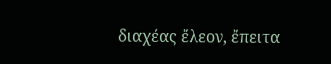διαχέας ἔλεον, ἔπειτα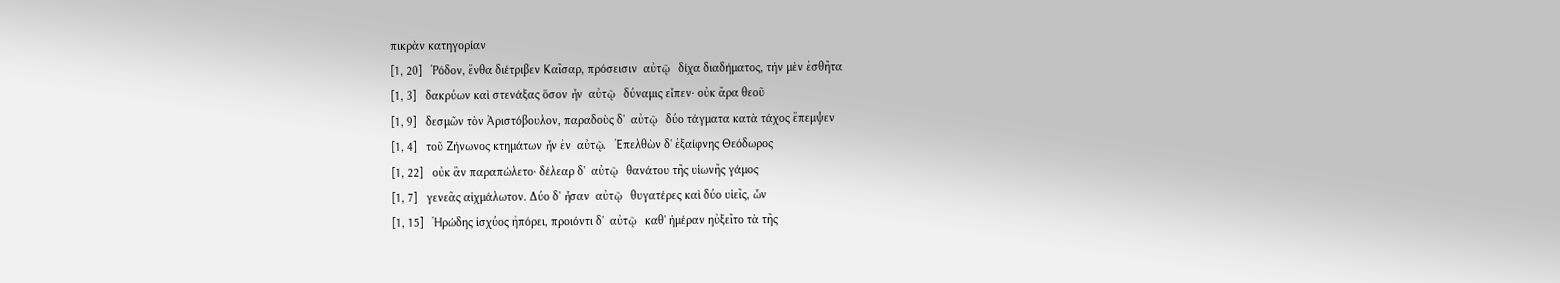πικρὰν κατηγορίαν
[1, 20]   Ῥόδον, ἔνθα διέτριβεν Καῖσαρ, πρόσεισιν  αὐτῷ   δίχα διαδήματος, τὴν μὲν ἐσθῆτα
[1, 3]   δακρύων καὶ στενάξας ὅσον ἦν  αὐτῷ   δύναμις εἶπεν· οὐκ ἄρα θεοῦ
[1, 9]   δεσμῶν τὸν Ἀριστόβουλον, παραδοὺς δ'  αὐτῷ   δύο τάγματα κατὰ τάχος ἔπεμψεν
[1, 4]   τοῦ Ζήνωνος κτημάτων ἦν ἐν  αὐτῷ.   Ἐπελθὼν δ' ἐξαίφνης Θεόδωρος
[1, 22]   οὐκ ἂν παραπώλετο· δέλεαρ δ'  αὐτῷ   θανάτου τῆς υἱωνῆς γάμος
[1, 7]   γενεᾶς αἰχμάλωτον. Δύο δ' ἦσαν  αὐτῷ   θυγατέρες καὶ δύο υἱεῖς, ὧν
[1, 15]   Ἡρώδης ἰσχύος ἠπόρει, προιόντι δ'  αὐτῷ   καθ' ἡμέραν ηὐξεῖτο τὰ τῆς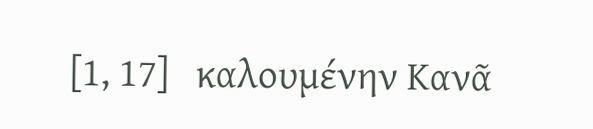[1, 17]   καλουμένην Κανᾶ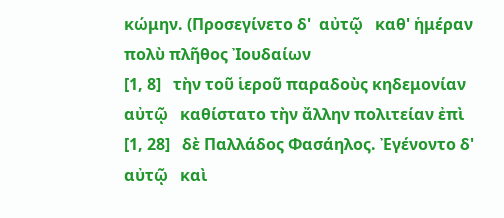κώμην. (Προσεγίνετο δ'  αὐτῷ   καθ' ἡμέραν πολὺ πλῆθος Ἰουδαίων
[1, 8]   τὴν τοῦ ἱεροῦ παραδοὺς κηδεμονίαν  αὐτῷ   καθίστατο τὴν ἄλλην πολιτείαν ἐπὶ
[1, 28]   δὲ Παλλάδος Φασάηλος. Ἐγένοντο δ'  αὐτῷ   καὶ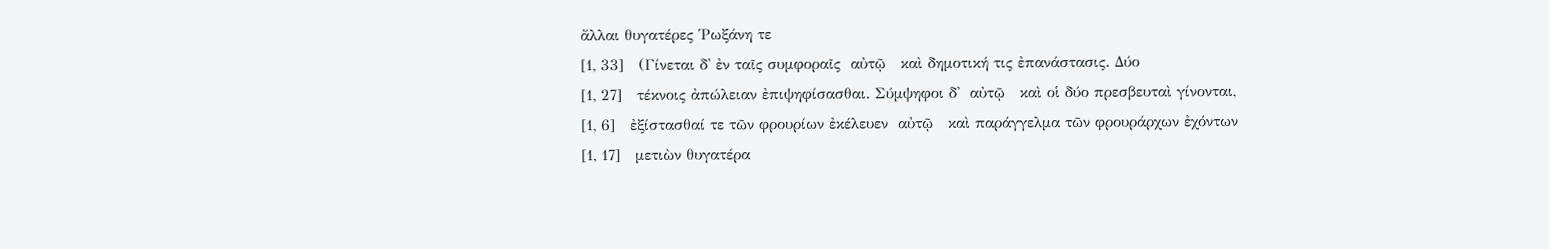ἄλλαι θυγατέρες Ῥωξάνη τε
[1, 33]   (Γίνεται δ' ἐν ταῖς συμφοραῖς  αὐτῷ   καὶ δημοτική τις ἐπανάστασις. Δύο
[1, 27]   τέκνοις ἀπώλειαν ἐπιψηφίσασθαι. Σύμψηφοι δ'  αὐτῷ   καὶ οἱ δύο πρεσβευταὶ γίνονται,
[1, 6]   ἐξίστασθαί τε τῶν φρουρίων ἐκέλευεν  αὐτῷ   καὶ παράγγελμα τῶν φρουράρχων ἐχόντων
[1, 17]   μετιὼν θυγατέρα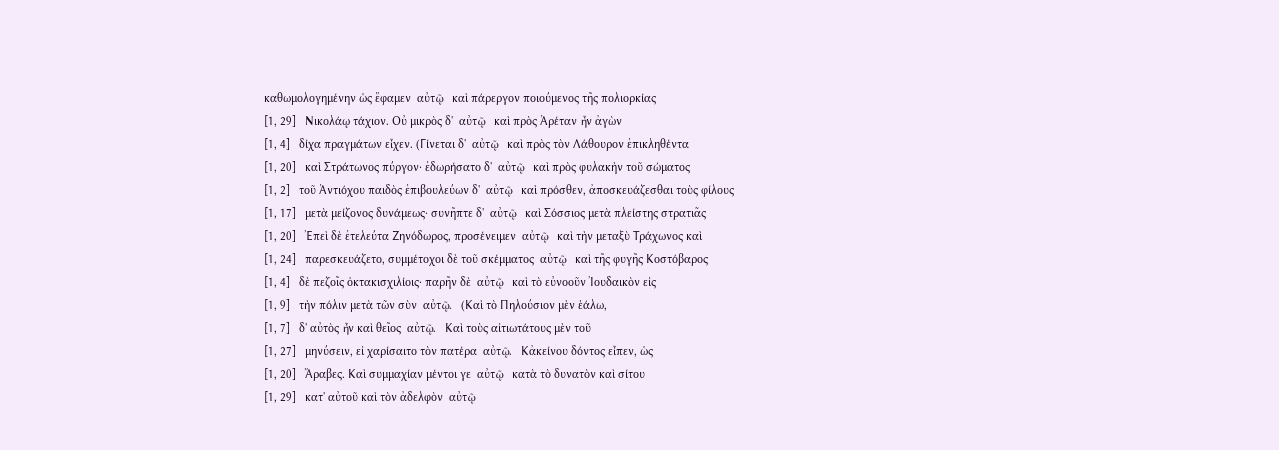καθωμολογημένην ὡς ἔφαμεν  αὐτῷ   καὶ πάρεργον ποιούμενος τῆς πολιορκίας
[1, 29]   Νικολάῳ τάχιον. Οὐ μικρὸς δ'  αὐτῷ   καὶ πρὸς Ἀρέταν ἦν ἀγὼν
[1, 4]   δίχα πραγμάτων εἶχεν. (Γίνεται δ'  αὐτῷ   καὶ πρὸς τὸν Λάθουρον ἐπικληθέντα
[1, 20]   καὶ Στράτωνος πύργον· ἐδωρήσατο δ'  αὐτῷ   καὶ πρὸς φυλακὴν τοῦ σώματος
[1, 2]   τοῦ Ἀντιόχου παιδὸς ἐπιβουλεύων δ'  αὐτῷ   καὶ πρόσθεν, ἀποσκευάζεσθαι τοὺς φίλους
[1, 17]   μετὰ μείζονος δυνάμεως· συνῆπτε δ'  αὐτῷ   καὶ Σόσσιος μετὰ πλείστης στρατιᾶς
[1, 20]   Ἐπεὶ δὲ ἐτελεύτα Ζηνόδωρος, προσένειμεν  αὐτῷ   καὶ τὴν μεταξὺ Τράχωνος καὶ
[1, 24]   παρεσκευάζετο, συμμέτοχοι δὲ τοῦ σκέμματος  αὐτῷ   καὶ τῆς φυγῆς Κοστόβαρος
[1, 4]   δὲ πεζοῖς ὀκτακισχιλίοις· παρῆν δὲ  αὐτῷ   καὶ τὸ εὐνοοῦν Ἰουδαικὸν εἰς
[1, 9]   τὴν πόλιν μετὰ τῶν σὺν  αὐτῷ.   (Καὶ τὸ Πηλούσιον μὲν ἑάλω,
[1, 7]   δ' αὐτὸς ἦν καὶ θεῖος  αὐτῷ.   Καὶ τοὺς αἰτιωτάτους μὲν τοῦ
[1, 27]   μηνύσειν, εἰ χαρίσαιτο τὸν πατέρα  αὐτῷ.   Κἀκείνου δόντος εἶπεν, ὡς
[1, 20]   Ἄραβες. Καὶ συμμαχίαν μέντοι γε  αὐτῷ   κατὰ τὸ δυνατὸν καὶ σίτου
[1, 29]   κατ' αὐτοῦ καὶ τὸν ἀδελφὸν  αὐτῷ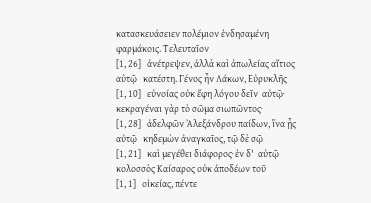κατασκευάσειεν πολέμιον ἐνδησαμένη φαρμάκοις. Τελευταῖον
[1, 26]   ἀνέτρεψεν, ἀλλὰ καὶ ἀπωλείας αἴτιος  αὐτῷ   κατέστη. Γένος ἦν Λάκων, Εὐρυκλῆς
[1, 10]   εὐνοίας οὐκ ἔφη λόγου δεῖν  αὐτῷ·   κεκραγέναι γὰρ τὸ σῶμα σιωπῶντος·
[1, 28]   ἀδελφῶν Ἀλεξάνδρου παίδων, ἵνα ᾖς  αὐτῷ   κηδεμὼν ἀναγκαῖος, τῷ δὲ σῷ
[1, 21]   καὶ μεγέθει διάφορος· ἐν δ'  αὐτῷ   κολοσσὸς Καίσαρος οὐκ ἀποδέων τοῦ
[1, 1]   οἰκείας, πέντε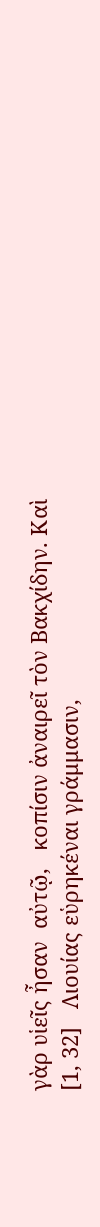γὰρ υἱεῖς ἦσαν  αὐτῷ,   κοπίσιν ἀναιρεῖ τὸν Βακχίδην. Καὶ
[1, 32]   Λιουίας εὑρηκέναι γράμμασιν,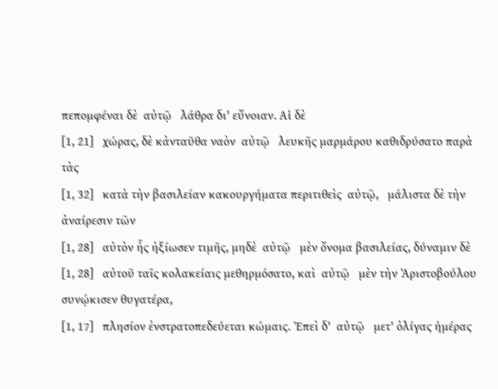πεπομφέναι δὲ  αὐτῷ   λάθρα δι' εὔνοιαν. Αἱ δὲ
[1, 21]   χώρας, δὲ κἀνταῦθα ναὸν  αὐτῷ   λευκῆς μαρμάρου καθιδρύσατο παρὰ τὰς
[1, 32]   κατὰ τὴν βασιλείαν κακουργήματα περιτιθεὶς  αὐτῷ,   μάλιστα δὲ τὴν ἀναίρεσιν τῶν
[1, 28]   αὐτὸν ἧς ἠξίωσεν τιμῆς, μηδὲ  αὐτῷ   μὲν ὄνομα βασιλείας, δύναμιν δὲ
[1, 28]   αὐτοῦ ταῖς κολακείαις μεθηρμόσατο, καὶ  αὐτῷ   μὲν τὴν Ἀριστοβούλου συνῴκισεν θυγατέρα,
[1, 17]   πλησίον ἐνστρατοπεδεύεται κώμαις. Ἐπεὶ δ'  αὐτῷ   μετ' ὀλίγας ἡμέρας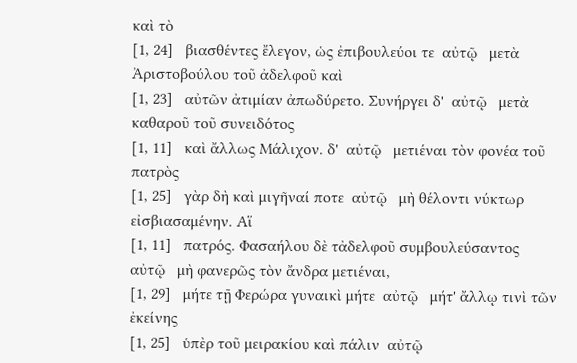καὶ τὸ
[1, 24]   βιασθέντες ἔλεγον, ὡς ἐπιβουλεύοι τε  αὐτῷ   μετὰ Ἀριστοβούλου τοῦ ἀδελφοῦ καὶ
[1, 23]   αὐτῶν ἀτιμίαν ἀπωδύρετο. Συνήργει δ'  αὐτῷ   μετὰ καθαροῦ τοῦ συνειδότος
[1, 11]   καὶ ἄλλως Μάλιχον. δ'  αὐτῷ   μετιέναι τὸν φονέα τοῦ πατρὸς
[1, 25]   γὰρ δὴ καὶ μιγῆναί ποτε  αὐτῷ   μὴ θέλοντι νύκτωρ εἰσβιασαμένην. Αἵ
[1, 11]   πατρός. Φασαήλου δὲ τἀδελφοῦ συμβουλεύσαντος  αὐτῷ   μὴ φανερῶς τὸν ἄνδρα μετιέναι,
[1, 29]   μήτε τῇ Φερώρα γυναικὶ μήτε  αὐτῷ   μήτ' ἄλλῳ τινὶ τῶν ἐκείνης
[1, 25]   ὑπὲρ τοῦ μειρακίου καὶ πάλιν  αὐτῷ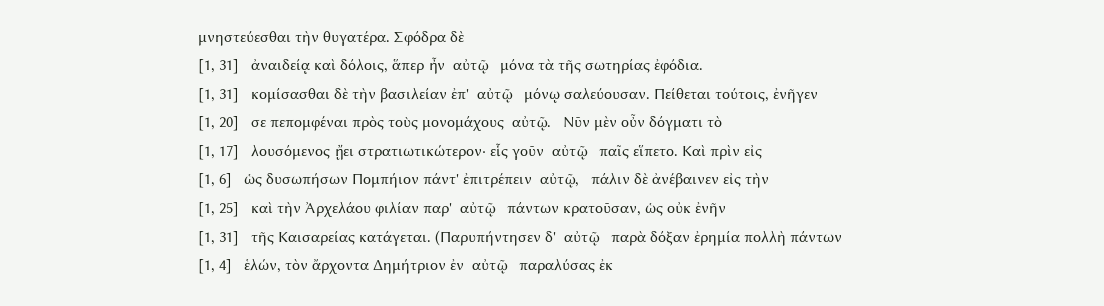μνηστεύεσθαι τὴν θυγατέρα. Σφόδρα δὲ
[1, 31]   ἀναιδείᾳ καὶ δόλοις, ἅπερ ἦν  αὐτῷ   μόνα τὰ τῆς σωτηρίας ἐφόδια.
[1, 31]   κομίσασθαι δὲ τὴν βασιλείαν ἐπ'  αὐτῷ   μόνῳ σαλεύουσαν. Πείθεται τούτοις, ἐνῆγεν
[1, 20]   σε πεπομφέναι πρὸς τοὺς μονομάχους  αὐτῷ.   Νῦν μὲν οὖν δόγματι τὸ
[1, 17]   λουσόμενος ᾔει στρατιωτικώτερον· εἷς γοῦν  αὐτῷ   παῖς εἵπετο. Καὶ πρὶν εἰς
[1, 6]   ὡς δυσωπήσων Πομπήιον πάντ' ἐπιτρέπειν  αὐτῷ,   πάλιν δὲ ἀνέβαινεν εἰς τὴν
[1, 25]   καὶ τὴν Ἀρχελάου φιλίαν παρ'  αὐτῷ   πάντων κρατοῦσαν, ὡς οὐκ ἐνῆν
[1, 31]   τῆς Καισαρείας κατάγεται. (Παρυπήντησεν δ'  αὐτῷ   παρὰ δόξαν ἐρημία πολλὴ πάντων
[1, 4]   ἑλών, τὸν ἄρχοντα Δημήτριον ἐν  αὐτῷ   παραλύσας ἐκ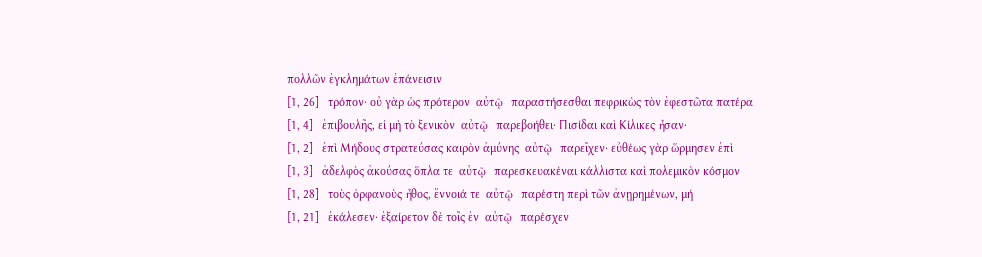πολλῶν ἐγκλημάτων ἐπάνεισιν
[1, 26]   τρόπον· οὐ γὰρ ὡς πρότερον  αὐτῷ   παραστήσεσθαι πεφρικὼς τὸν ἐφεστῶτα πατέρα
[1, 4]   ἐπιβουλῆς, εἰ μὴ τὸ ξενικὸν  αὐτῷ   παρεβοήθει· Πισίδαι καὶ Κίλικες ἦσαν·
[1, 2]   ἐπὶ Μήδους στρατεύσας καιρὸν ἀμύνης  αὐτῷ   παρεῖχεν· εὐθέως γὰρ ὥρμησεν ἐπὶ
[1, 3]   ἀδελφὸς ἀκούσας ὅπλα τε  αὐτῷ   παρεσκευακέναι κάλλιστα καὶ πολεμικὸν κόσμον
[1, 28]   τοὺς ὀρφανοὺς ἦθος, ἔννοιά τε  αὐτῷ   παρέστη περὶ τῶν ἀνῃρημένων, μή
[1, 21]   ἐκάλεσεν· ἐξαίρετον δὲ τοῖς ἐν  αὐτῷ   παρέσχεν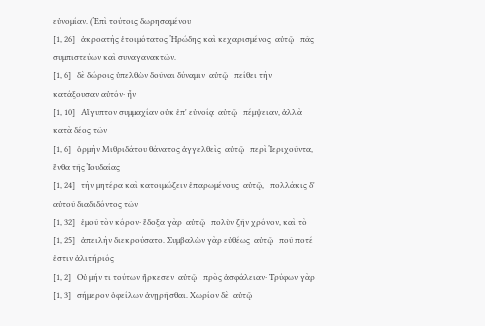εὐνομίαν. (Ἐπὶ τούτοις δωρησαμένου
[1, 26]   ἀκροατὴς ἑτοιμότατος Ἡρώδης καὶ κεχαρισμένος  αὐτῷ   πᾶς συμπιστεύων καὶ συναγανακτῶν.
[1, 6]   δὲ δώροις ὑπελθὼν δοῦναι δύναμιν  αὐτῷ   πείθει τὴν κατάξουσαν αὐτόν· ἦν
[1, 10]   Αἴγυπτον συμμαχίαν οὐκ ἐπ' εὐνοίᾳ  αὐτῷ   πέμψειαν, ἀλλὰ κατὰ δέος τῶν
[1, 6]   ὁρμὴν Μιθριδάτου θάνατος ἀγγελθεὶς  αὐτῷ   περὶ Ἱεριχοῦντα, ἔνθα τῆς Ἰουδαίας
[1, 24]   τὴν μητέρα καὶ κατοιμώζειν ἐπαρωμένους  αὐτῷ,   πολλάκις δ' αὐτοῦ διαδιδόντος τῶν
[1, 32]   ἐμοῦ τὸν κόρον· ἔδοξα γὰρ  αὐτῷ   πολὺν ζῆν χρόνον, καὶ τὸ
[1, 25]   ἀπειλὴν διεκρούσατο. Συμβαλὼν γὰρ εὐθέως  αὐτῷ   ποῦ ποτέ ἐστιν ἀλιτήριός
[1, 2]   Οὐ μήν τι τούτων ἤρκεσεν  αὐτῷ   πρὸς ἀσφάλειαν· Τρύφων γὰρ
[1, 3]   σήμερον ὀφείλων ἀνῃρῆσθαι. Χωρίον δὲ  αὐτῷ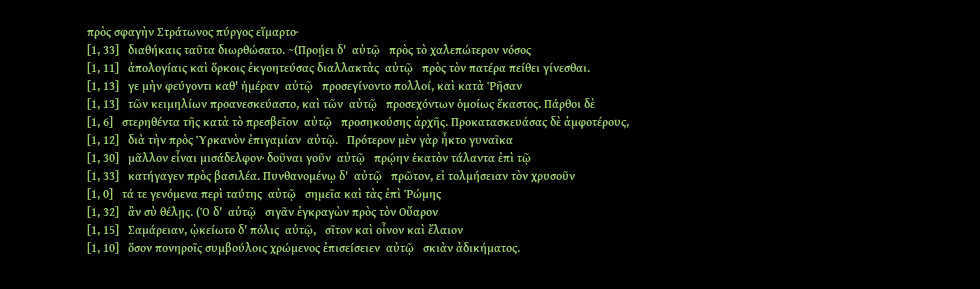πρὸς σφαγὴν Στράτωνος πύργος εἵμαρτο·
[1, 33]   διαθήκαις ταῦτα διωρθώσατο. ~(Προῄει δ'  αὐτῷ   πρὸς τὸ χαλεπώτερον νόσος
[1, 11]   ἀπολογίαις καὶ ὅρκοις ἐκγοητεύσας διαλλακτὰς  αὐτῷ   πρὸς τὸν πατέρα πείθει γίνεσθαι.
[1, 13]   γε μὴν φεύγοντι καθ' ἡμέραν  αὐτῷ   προσεγίνοντο πολλοί, καὶ κατὰ Ῥῆσαν
[1, 13]   τῶν κειμηλίων προανεσκεύαστο, καὶ τῶν  αὐτῷ   προσεχόντων ὁμοίως ἕκαστος. Πάρθοι δὲ
[1, 6]   στερηθέντα τῆς κατὰ τὸ πρεσβεῖον  αὐτῷ   προσηκούσης ἀρχῆς. Προκατασκευάσας δὲ ἀμφοτέρους,
[1, 12]   διὰ τὴν πρὸς Ὑρκανὸν ἐπιγαμίαν  αὐτῷ.   Πρότερον μὲν γὰρ ἦκτο γυναῖκα
[1, 30]   μᾶλλον εἶναι μισάδελφον· δοῦναι γοῦν  αὐτῷ   πρῴην ἑκατὸν τάλαντα ἐπὶ τῷ
[1, 33]   κατήγαγεν πρὸς βασιλέα. Πυνθανομένῳ δ'  αὐτῷ   πρῶτον, εἰ τολμήσειαν τὸν χρυσοῦν
[1, 0]   τά τε γενόμενα περὶ ταύτης  αὐτῷ   σημεῖα καὶ τὰς ἐπὶ Ῥώμης
[1, 32]   ἂν σὺ θέλῃς. (Ὁ δ'  αὐτῷ   σιγᾶν ἐγκραγὼν πρὸς τὸν Οὔαρον
[1, 15]   Σαμάρειαν, ᾠκείωτο δ' πόλις  αὐτῷ,   σῖτον καὶ οἶνον καὶ ἔλαιον
[1, 10]   ὅσον πονηροῖς συμβούλοις χρώμενος ἐπισείσειεν  αὐτῷ   σκιὰν ἀδικήματος.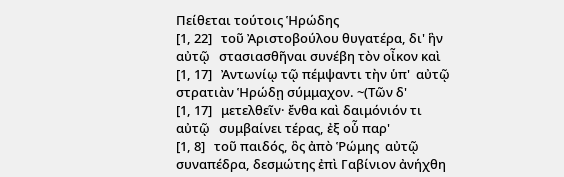Πείθεται τούτοις Ἡρώδης
[1, 22]   τοῦ Ἀριστοβούλου θυγατέρα, δι' ἣν  αὐτῷ   στασιασθῆναι συνέβη τὸν οἶκον καὶ
[1, 17]   Ἀντωνίῳ τῷ πέμψαντι τὴν ὑπ'  αὐτῷ   στρατιὰν Ἡρώδῃ σύμμαχον. ~(Τῶν δ'
[1, 17]   μετελθεῖν· ἔνθα καὶ δαιμόνιόν τι  αὐτῷ   συμβαίνει τέρας, ἐξ οὗ παρ'
[1, 8]   τοῦ παιδός, ὃς ἀπὸ Ῥώμης  αὐτῷ   συναπέδρα, δεσμώτης ἐπὶ Γαβίνιον ἀνήχθη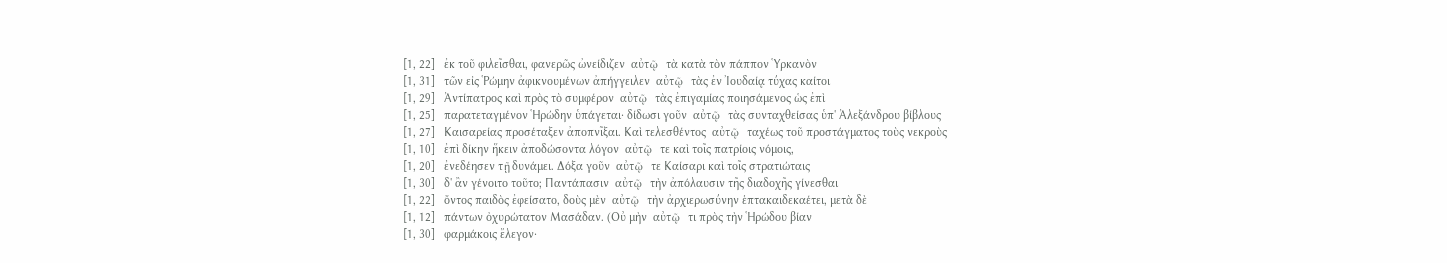[1, 22]   ἐκ τοῦ φιλεῖσθαι, φανερῶς ὠνείδιζεν  αὐτῷ   τὰ κατὰ τὸν πάππον Ὑρκανὸν
[1, 31]   τῶν εἰς Ῥώμην ἀφικνουμένων ἀπήγγειλεν  αὐτῷ   τὰς ἐν Ἰουδαίᾳ τύχας καίτοι
[1, 29]   Ἀντίπατρος καὶ πρὸς τὸ συμφέρον  αὐτῷ   τὰς ἐπιγαμίας ποιησάμενος ὡς ἐπὶ
[1, 25]   παρατεταγμένον Ἡρώδην ὑπάγεται· δίδωσι γοῦν  αὐτῷ   τὰς συνταχθείσας ὑπ' Ἀλεξάνδρου βίβλους
[1, 27]   Καισαρείας προσέταξεν ἀποπνῖξαι. Καὶ τελεσθέντος  αὐτῷ   ταχέως τοῦ προστάγματος τοὺς νεκροὺς
[1, 10]   ἐπὶ δίκην ἥκειν ἀποδώσοντα λόγον  αὐτῷ   τε καὶ τοῖς πατρίοις νόμοις,
[1, 20]   ἐνεδέησεν τῇ δυνάμει. Δόξα γοῦν  αὐτῷ   τε Καίσαρι καὶ τοῖς στρατιώταις
[1, 30]   δ' ἂν γένοιτο τοῦτο; Παντάπασιν  αὐτῷ   τὴν ἀπόλαυσιν τῆς διαδοχῆς γίνεσθαι
[1, 22]   ὄντος παιδὸς ἐφείσατο, δοὺς μὲν  αὐτῷ   τὴν ἀρχιερωσύνην ἑπτακαιδεκαέτει, μετὰ δὲ
[1, 12]   πάντων ὀχυρώτατον Μασάδαν. (Οὐ μὴν  αὐτῷ   τι πρὸς τὴν Ἡρώδου βίαν
[1, 30]   φαρμάκοις ἔλεγον·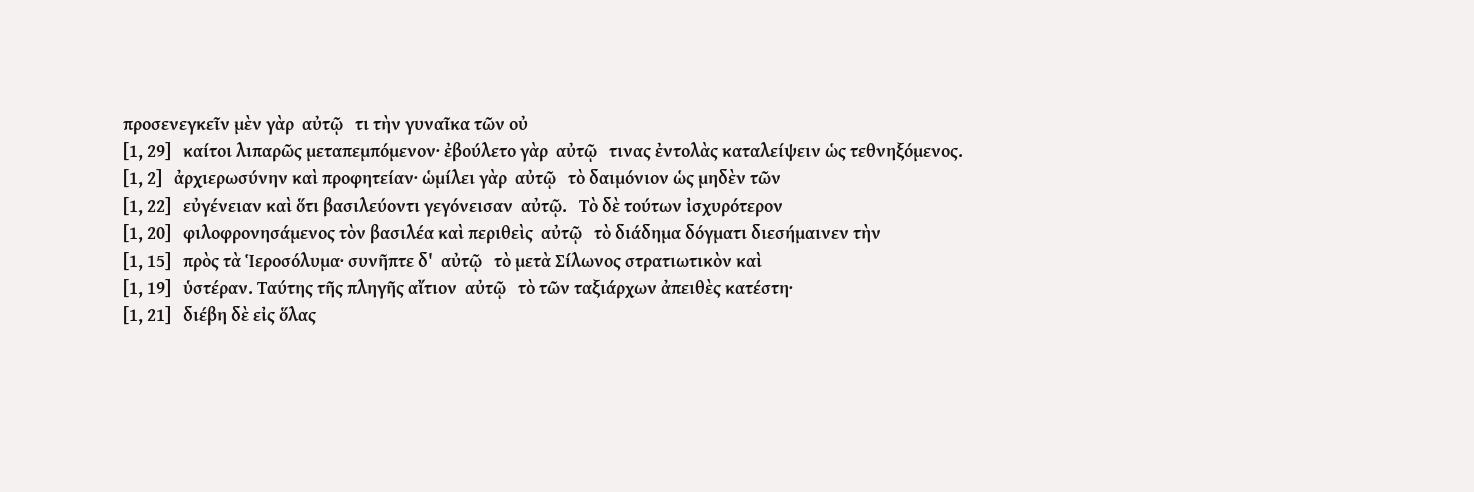προσενεγκεῖν μὲν γὰρ  αὐτῷ   τι τὴν γυναῖκα τῶν οὐ
[1, 29]   καίτοι λιπαρῶς μεταπεμπόμενον· ἐβούλετο γὰρ  αὐτῷ   τινας ἐντολὰς καταλείψειν ὡς τεθνηξόμενος.
[1, 2]   ἀρχιερωσύνην καὶ προφητείαν· ὡμίλει γὰρ  αὐτῷ   τὸ δαιμόνιον ὡς μηδὲν τῶν
[1, 22]   εὐγένειαν καὶ ὅτι βασιλεύοντι γεγόνεισαν  αὐτῷ.   Τὸ δὲ τούτων ἰσχυρότερον
[1, 20]   φιλοφρονησάμενος τὸν βασιλέα καὶ περιθεὶς  αὐτῷ   τὸ διάδημα δόγματι διεσήμαινεν τὴν
[1, 15]   πρὸς τὰ Ἱεροσόλυμα· συνῆπτε δ'  αὐτῷ   τὸ μετὰ Σίλωνος στρατιωτικὸν καὶ
[1, 19]   ὑστέραν. Ταύτης τῆς πληγῆς αἴτιον  αὐτῷ   τὸ τῶν ταξιάρχων ἀπειθὲς κατέστη·
[1, 21]   διέβη δὲ εἰς ὅλας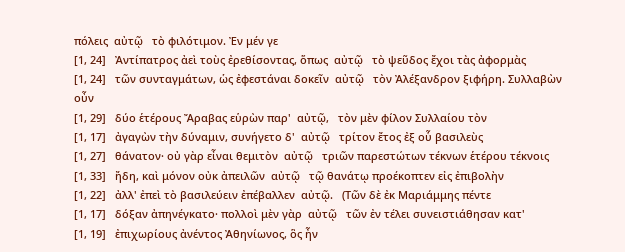πόλεις  αὐτῷ   τὸ φιλότιμον. Ἐν μέν γε
[1, 24]   Ἀντίπατρος ἀεὶ τοὺς ἐρεθίσοντας, ὅπως  αὐτῷ   τὸ ψεῦδος ἔχοι τὰς ἀφορμὰς
[1, 24]   τῶν συνταγμάτων, ὡς ἐφεστάναι δοκεῖν  αὐτῷ   τὸν Ἀλέξανδρον ξιφήρη. Συλλαβὼν οὖν
[1, 29]   δύο ἑτέρους Ἄραβας εὑρὼν παρ'  αὐτῷ,   τὸν μὲν φίλον Συλλαίου τὸν
[1, 17]   ἀγαγὼν τὴν δύναμιν, συνήγετο δ'  αὐτῷ   τρίτον ἔτος ἐξ οὗ βασιλεὺς
[1, 27]   θάνατον· οὐ γὰρ εἶναι θεμιτὸν  αὐτῷ   τριῶν παρεστώτων τέκνων ἑτέρου τέκνοις
[1, 33]   ἤδη, καὶ μόνον οὐκ ἀπειλῶν  αὐτῷ   τῷ θανάτῳ προέκοπτεν εἰς ἐπιβολὴν
[1, 22]   ἀλλ' ἐπεὶ τὸ βασιλεύειν ἐπέβαλλεν  αὐτῷ.   (Τῶν δὲ ἐκ Μαριάμμης πέντε
[1, 17]   δόξαν ἀπηνέγκατο· πολλοὶ μὲν γὰρ  αὐτῷ   τῶν ἐν τέλει συνειστιάθησαν κατ'
[1, 19]   ἐπιχωρίους ἀνέντος Ἀθηνίωνος, ὃς ἦν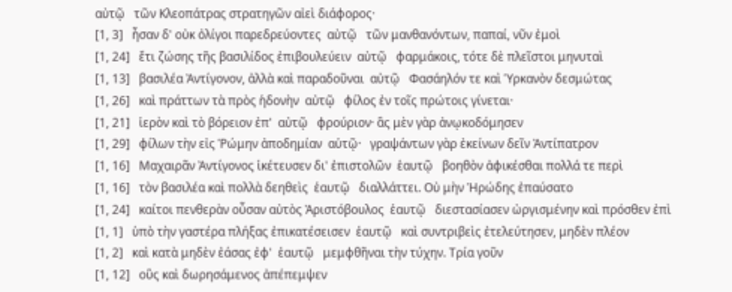αὐτῷ   τῶν Κλεοπάτρας στρατηγῶν αἰεὶ διάφορος·
[1, 3]   ἦσαν δ' οὐκ ὀλίγοι παρεδρεύοντες  αὐτῷ   τῶν μανθανόντων, παπαί, νῦν ἐμοὶ
[1, 24]   ἔτι ζώσης τῆς βασιλίδος ἐπιβουλεύειν  αὐτῷ   φαρμάκοις, τότε δὲ πλεῖστοι μηνυταὶ
[1, 13]   βασιλέα Ἀντίγονον, ἀλλὰ καὶ παραδοῦναι  αὐτῷ   Φασάηλόν τε καὶ Ὑρκανὸν δεσμώτας
[1, 26]   καὶ πράττων τὰ πρὸς ἡδονὴν  αὐτῷ   φίλος ἐν τοῖς πρώτοις γίνεται·
[1, 21]   ἱερὸν καὶ τὸ βόρειον ἐπ'  αὐτῷ   φρούριον· ἃς μὲν γὰρ ἀνῳκοδόμησεν
[1, 29]   φίλων τὴν εἰς Ῥώμην ἀποδημίαν  αὑτῷ·   γραψάντων γὰρ ἐκείνων δεῖν Ἀντίπατρον
[1, 16]   Μαχαιρᾶν Ἀντίγονος ἱκέτευσεν δι' ἐπιστολῶν  ἑαυτῷ   βοηθὸν ἀφικέσθαι πολλά τε περὶ
[1, 16]   τὸν βασιλέα καὶ πολλὰ δεηθεὶς  ἑαυτῷ   διαλλάττει. Οὐ μὴν Ἡρώδης ἐπαύσατο
[1, 24]   καίτοι πενθερὰν οὖσαν αὐτὸς Ἀριστόβουλος  ἑαυτῷ   διεστασίασεν ὠργισμένην καὶ πρόσθεν ἐπὶ
[1, 1]   ὑπὸ τὴν γαστέρα πλήξας ἐπικατέσεισεν  ἑαυτῷ   καὶ συντριβεὶς ἐτελεύτησεν, μηδὲν πλέον
[1, 2]   καὶ κατὰ μηδὲν ἐάσας ἐφ'  ἑαυτῷ   μεμφθῆναι τὴν τύχην. Τρία γοῦν
[1, 12]   οὓς καὶ δωρησάμενος ἀπέπεμψεν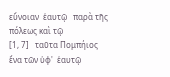εὔνοιαν  ἑαυτῷ   παρὰ τῆς πόλεως καὶ τῷ
[1, 7]   ταῦτα Πομπήιος ἕνα τῶν ὑφ'  ἑαυτῷ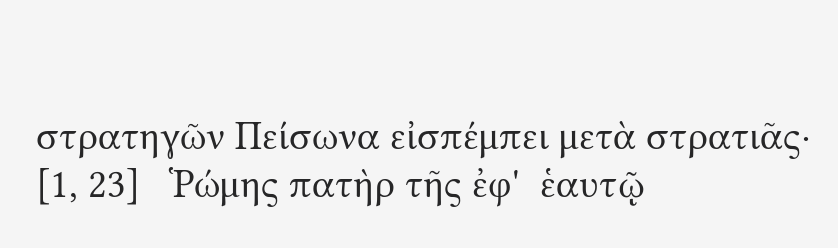στρατηγῶν Πείσωνα εἰσπέμπει μετὰ στρατιᾶς·
[1, 23]   Ῥώμης πατὴρ τῆς ἐφ'  ἑαυτῷ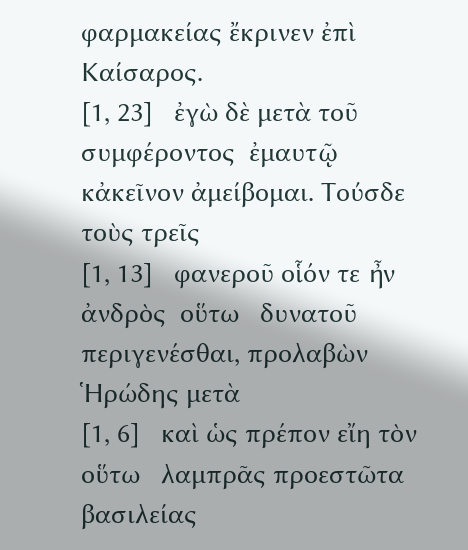φαρμακείας ἔκρινεν ἐπὶ Καίσαρος.
[1, 23]   ἐγὼ δὲ μετὰ τοῦ συμφέροντος  ἐμαυτῷ   κἀκεῖνον ἀμείβομαι. Τούσδε τοὺς τρεῖς
[1, 13]   φανεροῦ οἷόν τε ἦν ἀνδρὸς  οὕτω   δυνατοῦ περιγενέσθαι, προλαβὼν Ἡρώδης μετὰ
[1, 6]   καὶ ὡς πρέπον εἴη τὸν  οὕτω   λαμπρᾶς προεστῶτα βασιλείας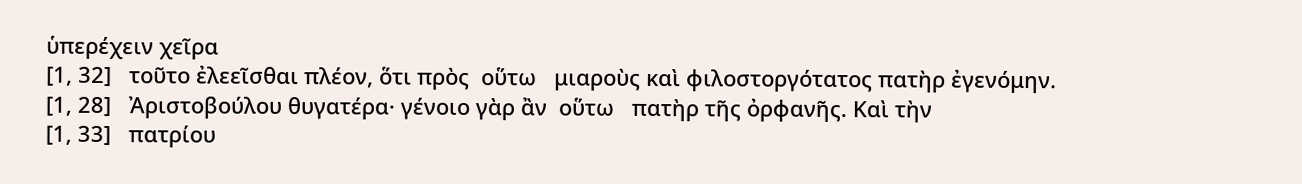ὑπερέχειν χεῖρα
[1, 32]   τοῦτο ἐλεεῖσθαι πλέον, ὅτι πρὸς  οὕτω   μιαροὺς καὶ φιλοστοργότατος πατὴρ ἐγενόμην.
[1, 28]   Ἀριστοβούλου θυγατέρα· γένοιο γὰρ ἂν  οὕτω   πατὴρ τῆς ὀρφανῆς. Καὶ τὴν
[1, 33]   πατρίου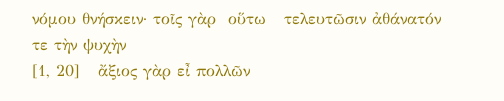νόμου θνήσκειν· τοῖς γὰρ  οὕτω   τελευτῶσιν ἀθάνατόν τε τὴν ψυχὴν
[1, 20]   ἄξιος γὰρ εἶ πολλῶν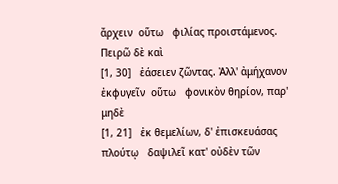ἄρχειν  οὕτω   φιλίας προιστάμενος. Πειρῶ δὲ καὶ
[1, 30]   ἐάσειεν ζῶντας. Ἀλλ' ἀμήχανον ἐκφυγεῖν  οὕτω   φονικὸν θηρίον, παρ' μηδὲ
[1, 21]   ἐκ θεμελίων, δ' ἐπισκευάσας  πλούτῳ   δαψιλεῖ κατ' οὐδὲν τῶν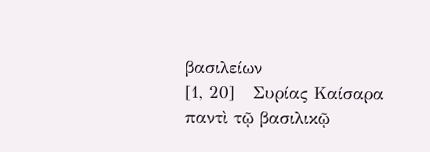βασιλείων
[1, 20]   Συρίας Καίσαρα παντὶ τῷ βασιλικῷ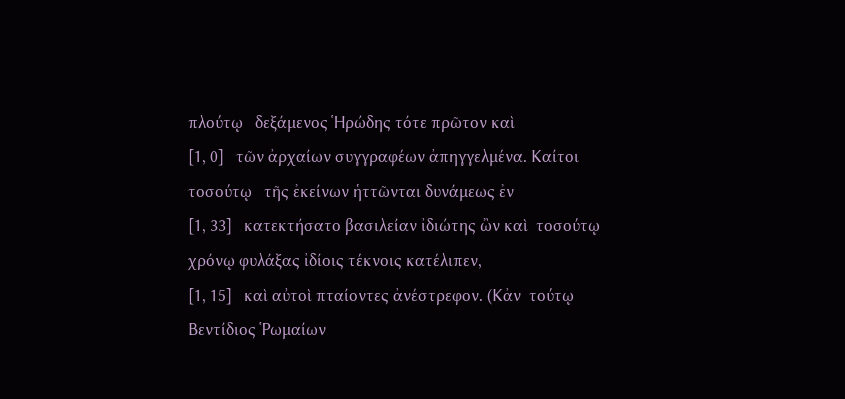πλούτῳ   δεξάμενος Ἡρώδης τότε πρῶτον καὶ
[1, 0]   τῶν ἀρχαίων συγγραφέων ἀπηγγελμένα. Καίτοι  τοσούτῳ   τῆς ἐκείνων ἡττῶνται δυνάμεως ἐν
[1, 33]   κατεκτήσατο βασιλείαν ἰδιώτης ὢν καὶ  τοσούτῳ   χρόνῳ φυλάξας ἰδίοις τέκνοις κατέλιπεν,
[1, 15]   καὶ αὐτοὶ πταίοντες ἀνέστρεφον. (Κἀν  τούτῳ   Βεντίδιος Ῥωμαίων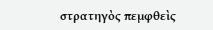στρατηγὸς πεμφθεὶς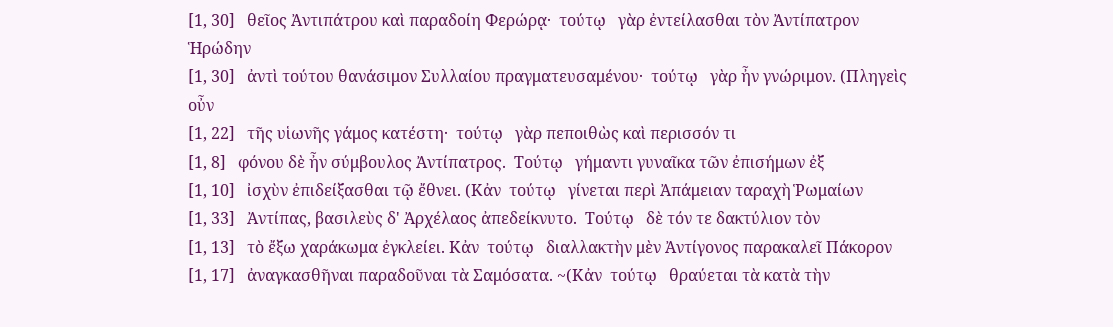[1, 30]   θεῖος Ἀντιπάτρου καὶ παραδοίη Φερώρᾳ·  τούτῳ   γὰρ ἐντείλασθαι τὸν Ἀντίπατρον Ἡρώδην
[1, 30]   ἀντὶ τούτου θανάσιμον Συλλαίου πραγματευσαμένου·  τούτῳ   γὰρ ἦν γνώριμον. (Πληγεὶς οὖν
[1, 22]   τῆς υἱωνῆς γάμος κατέστη·  τούτῳ   γὰρ πεποιθὼς καὶ περισσόν τι
[1, 8]   φόνου δὲ ἦν σύμβουλος Ἀντίπατρος.  Τούτῳ   γήμαντι γυναῖκα τῶν ἐπισήμων ἐξ
[1, 10]   ἰσχὺν ἐπιδείξασθαι τῷ ἔθνει. (Κἀν  τούτῳ   γίνεται περὶ Ἀπάμειαν ταραχὴ Ῥωμαίων
[1, 33]   Ἀντίπας, βασιλεὺς δ' Ἀρχέλαος ἀπεδείκνυτο.  Τούτῳ   δὲ τόν τε δακτύλιον τὸν
[1, 13]   τὸ ἔξω χαράκωμα ἐγκλείει. Κἀν  τούτῳ   διαλλακτὴν μὲν Ἀντίγονος παρακαλεῖ Πάκορον
[1, 17]   ἀναγκασθῆναι παραδοῦναι τὰ Σαμόσατα. ~(Κἀν  τούτῳ   θραύεται τὰ κατὰ τὴν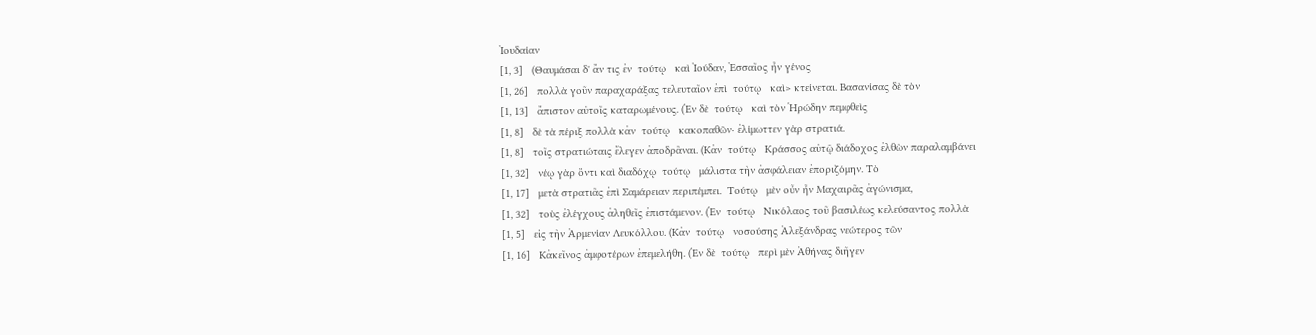Ἰουδαίαν
[1, 3]   (Θαυμάσαι δ' ἄν τις ἐν  τούτῳ   καὶ Ἰούδαν, Ἐσσαῖος ἦν γένος
[1, 26]   πολλὰ γοῦν παραχαράξας τελευταῖον ἐπὶ  τούτῳ   καὶ> κτείνεται. Βασανίσας δὲ τὸν
[1, 13]   ἄπιστον αὐτοῖς καταρωμένους. (Ἐν δὲ  τούτῳ   καὶ τὸν Ἡρώδην πεμφθεὶς
[1, 8]   δὲ τὰ πέριξ πολλὰ κἀν  τούτῳ   κακοπαθῶν· ἐλίμωττεν γὰρ στρατιά.
[1, 8]   τοῖς στρατιώταις ἔλεγεν ἀποδρᾶναι. (Κἀν  τούτῳ   Κράσσος αὐτῷ διάδοχος ἐλθὼν παραλαμβάνει
[1, 32]   νέῳ γὰρ ὄντι καὶ διαδόχῳ  τούτῳ   μάλιστα τὴν ἀσφάλειαν ἐποριζόμην. Τὸ
[1, 17]   μετὰ στρατιᾶς ἐπὶ Σαμάρειαν περιπέμπει.  Τούτῳ   μὲν οὖν ἦν Μαχαιρᾶς ἀγώνισμα,
[1, 32]   τοὺς ἐλέγχους ἀληθεῖς ἐπιστάμενον. (Ἐν  τούτῳ   Νικόλαος τοῦ βασιλέως κελεύσαντος πολλὰ
[1, 5]   εἰς τὴν Ἀρμενίαν Λευκόλλου. (Κἀν  τούτῳ   νοσούσης Ἀλεξάνδρας νεώτερος τῶν
[1, 16]   Κἀκεῖνος ἀμφοτέρων ἐπεμελήθη. (Ἐν δὲ  τούτῳ   περὶ μὲν Ἀθήνας διῆγεν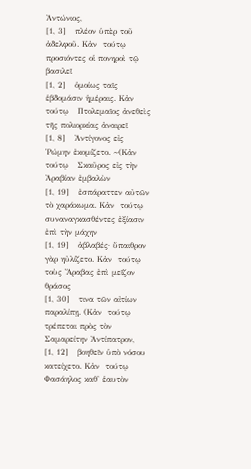Ἀντώνιος,
[1, 3]   πλέον ὑπὲρ τοῦ ἀδελφοῦ. Κἀν  τούτῳ   προσιόντες οἱ πονηροὶ τῷ βασιλεῖ
[1, 2]   ὁμοίως ταῖς ἑβδομάσιν ἡμέραις. Κἀν  τούτῳ   Πτολεμαῖος ἀνεθεὶς τῆς πολιορκίας ἀναιρεῖ
[1, 8]   Ἀντίγονος εἰς Ῥώμην ἐκομίζετο. ~(Κἀν  τούτῳ   Σκαῦρος εἰς τὴν Ἀραβίαν ἐμβαλὼν
[1, 19]   ἐσπάραττεν αὐτῶν τὸ χαράκωμα. Κἀν  τούτῳ   συναναγκασθέντες ἐξίασιν ἐπὶ τὴν μάχην
[1, 19]   ἀβλαβές· ὕπαιθρον γὰρ ηὐλίζετο. Κἀν  τούτῳ   τοὺς Ἄραβας ἐπὶ μεῖζον θράσος
[1, 30]   τινα τῶν αἰτίων παραλίπῃ. (Κἀν  τούτῳ   τρέπεται πρὸς τὸν Σαμαρείτην Ἀντίπατρον,
[1, 12]   βοηθεῖν ὑπὸ νόσου κατείχετο. Κἀν  τούτῳ   Φασάηλος καθ' ἑαυτὸν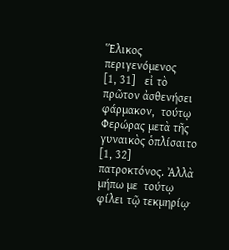Ἕλικος περιγενόμενος
[1, 31]   εἰ τὸ πρῶτον ἀσθενήσει φάρμακον,  τούτῳ   Φερώρας μετὰ τῆς γυναικὸς ὁπλίσαιτο
[1, 32]   πατροκτόνος. Ἀλλὰ μήπω με  τούτῳ   φίλει τῷ τεκμηρίῳ·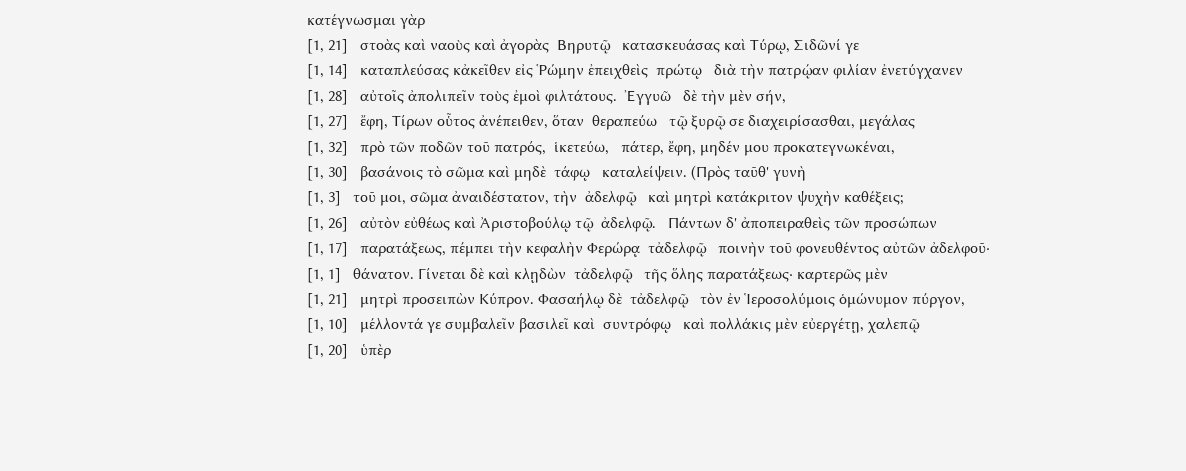κατέγνωσμαι γὰρ
[1, 21]   στοὰς καὶ ναοὺς καὶ ἀγορὰς  Βηρυτῷ   κατασκευάσας καὶ Τύρῳ, Σιδῶνί γε
[1, 14]   καταπλεύσας κἀκεῖθεν εἰς Ῥώμην ἐπειχθεὶς  πρώτῳ   διὰ τὴν πατρῴαν φιλίαν ἐνετύγχανεν
[1, 28]   αὐτοῖς ἀπολιπεῖν τοὺς ἐμοὶ φιλτάτους.  Ἐγγυῶ   δὲ τὴν μὲν σήν,
[1, 27]   ἔφη, Τίρων οὗτος ἀνέπειθεν, ὅταν  θεραπεύω   τῷ ξυρῷ σε διαχειρίσασθαι, μεγάλας
[1, 32]   πρὸ τῶν ποδῶν τοῦ πατρός,  ἱκετεύω,   πάτερ, ἔφη, μηδέν μου προκατεγνωκέναι,
[1, 30]   βασάνοις τὸ σῶμα καὶ μηδὲ  τάφῳ   καταλείψειν. (Πρὸς ταῦθ' γυνὴ
[1, 3]   τοῦ μοι, σῶμα ἀναιδέστατον, τὴν  ἀδελφῷ   καὶ μητρὶ κατάκριτον ψυχὴν καθέξεις;
[1, 26]   αὐτὸν εὐθέως καὶ Ἀριστοβούλῳ τῷ  ἀδελφῷ.   Πάντων δ' ἀποπειραθεὶς τῶν προσώπων
[1, 17]   παρατάξεως, πέμπει τὴν κεφαλὴν Φερώρᾳ  τἀδελφῷ   ποινὴν τοῦ φονευθέντος αὐτῶν ἀδελφοῦ·
[1, 1]   θάνατον. Γίνεται δὲ καὶ κλῃδὼν  τἀδελφῷ   τῆς ὅλης παρατάξεως· καρτερῶς μὲν
[1, 21]   μητρὶ προσειπὼν Κύπρον. Φασαήλῳ δὲ  τἀδελφῷ   τὸν ἐν Ἱεροσολύμοις ὁμώνυμον πύργον,
[1, 10]   μέλλοντά γε συμβαλεῖν βασιλεῖ καὶ  συντρόφῳ   καὶ πολλάκις μὲν εὐεργέτῃ, χαλεπῷ
[1, 20]   ὑπὲρ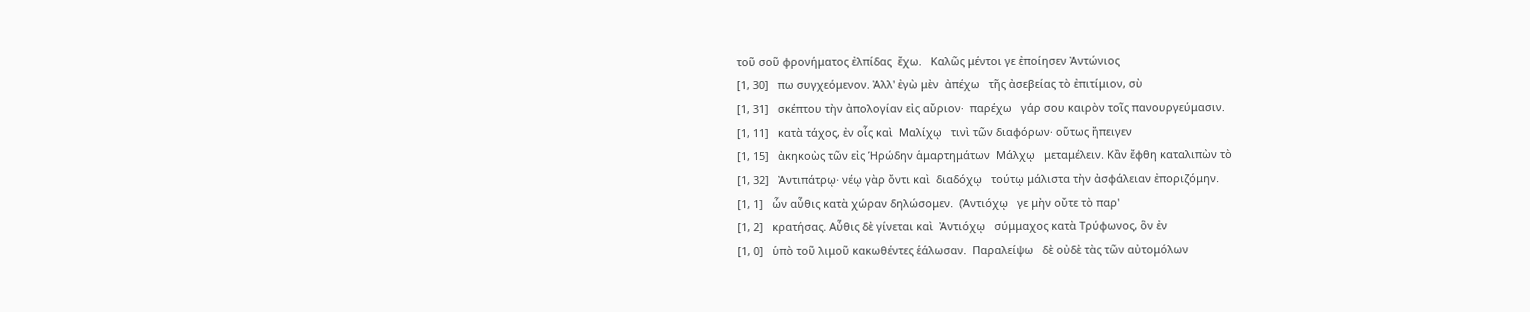τοῦ σοῦ φρονήματος ἐλπίδας  ἔχω.   Καλῶς μέντοι γε ἐποίησεν Ἀντώνιος
[1, 30]   πω συγχεόμενον. Ἀλλ' ἐγὼ μὲν  ἀπέχω   τῆς ἀσεβείας τὸ ἐπιτίμιον, σὺ
[1, 31]   σκέπτου τὴν ἀπολογίαν εἰς αὔριον·  παρέχω   γάρ σου καιρὸν τοῖς πανουργεύμασιν.
[1, 11]   κατὰ τάχος, ἐν οἷς καὶ  Μαλίχῳ   τινὶ τῶν διαφόρων· οὕτως ἤπειγεν
[1, 15]   ἀκηκοὼς τῶν εἰς Ἡρώδην ἁμαρτημάτων  Μάλχῳ   μεταμέλειν. Κἂν ἔφθη καταλιπὼν τὸ
[1, 32]   Ἀντιπάτρῳ· νέῳ γὰρ ὄντι καὶ  διαδόχῳ   τούτῳ μάλιστα τὴν ἀσφάλειαν ἐποριζόμην.
[1, 1]   ὧν αὖθις κατὰ χώραν δηλώσομεν.  (Ἀντιόχῳ   γε μὴν οὔτε τὸ παρ'
[1, 2]   κρατήσας. Αὖθις δὲ γίνεται καὶ  Ἀντιόχῳ   σύμμαχος κατὰ Τρύφωνος, ὃν ἐν
[1, 0]   ὑπὸ τοῦ λιμοῦ κακωθέντες ἑάλωσαν.  Παραλείψω   δὲ οὐδὲ τὰς τῶν αὐτομόλων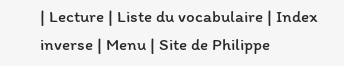| Lecture | Liste du vocabulaire | Index inverse | Menu | Site de Philippe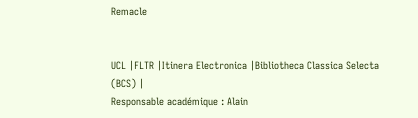Remacle


UCL |FLTR |Itinera Electronica |Bibliotheca Classica Selecta (BCS) |
Responsable académique : Alain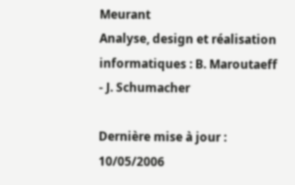Meurant
Analyse, design et réalisation informatiques : B. Maroutaeff - J. Schumacher

Dernière mise à jour : 10/05/2006